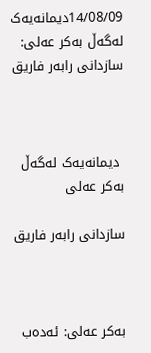14/08/09دیمانه‌یه‌ک له‌گه‌ڵ به‌کر عه‌لی: سازدانی رابه‌ر فاریق



 دیمانه‌یه‌ک له‌گه‌ڵ به‌کر عه‌لی

سازدانی رابه‌ر فاریق



به‌كر عه‌لی: ئه‌ده‌ب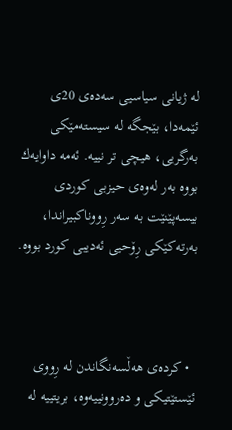له‌ ژیانی سیاسیی سه‌ده‌ی 20ی ئێمه‌دا، بێجگه‌ له‌ سیسته‌مێكی به‌رگریی، هیچی تر نییه‌. ئه‌مه‌ داوایه‌ك بووه‌ به‌ر له‌وه‌ی حیزبی كوردی بیسه‌پێنێت به‌ سه‌ر رِووناكبیراندا، به‌رته‌كێكی رِۆحیی ئه‌دیبی كورد بووه‌.



  • كرده‌ی هه‌ڵسه‌نگاندن له‌ رِووی ئێستێتیكی و ده‌روونییه‌وه‌، بریتییه‌ له‌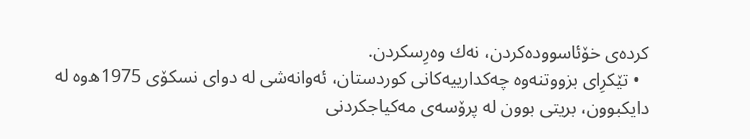كرده‌ی خۆئاسووده‌كردن، نه‌ك وه‌رِسكردن.
  • تێكرِای بزووتنه‌وه‌ چه‌كدارییه‌كانی كوردستان، ئه‌وانه‌شی له‌ دوای نسكۆی 1975ه‌وه‌ له‌ دایكبوون، بریتی بوون له‌ پرۆسه‌ی مه‌كیاجكردنی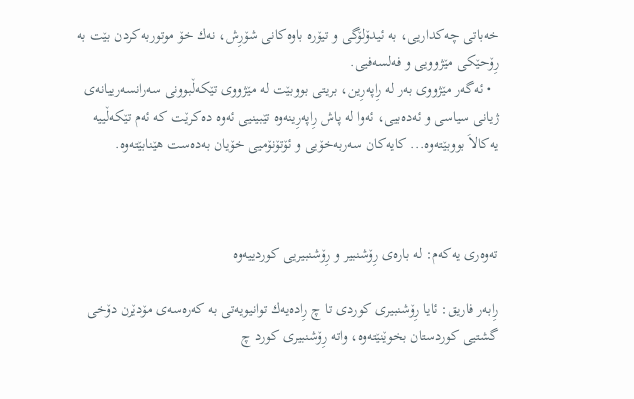خه‌باتی چه‌كداریی، به‌ ئیدۆلۆگی و تیۆره‌ باوه‌كانی شۆرِش، نه‌ك خۆ موتوربه‌كردن بێت به‌ رِۆحێكی مێژوویی و فه‌لسه‌فیی.
  • ئه‌گه‌ر مێژووی به‌ر له‌ رِاپه‌رِین، بریتی بووبێت له‌ مێژووی تێكه‌ڵبوونی سه‌رانسه‌رییانه‌ی ژیانی سیاسی و ئه‌ده‌بیی، ئه‌وا له‌ پاش رِاپه‌رِینه‌وه‌ تێبینیی ئه‌وه‌ ده‌كرێت كه‌ ئه‌م تێكه‌ڵییه‌ یه‌كالاَ بووبێته‌وه‌... كایه‌كان سه‌ربه‌خۆیی و ئۆتۆنۆمیی خۆیان به‌ده‌ست هێنابێته‌وه‌.



ته‌وه‌ری یه‌كه‌م: له‌ باره‌ی رِۆشنبیر و رِۆشنبیریی كوردییه‌وه‌

رِابه‌ر فاریق: ئایا رِۆشنبیری كوردی تا چ رِاده‌یه‌ك توانیویه‌تی به‌ كه‌ره‌سه‌ی مۆدێرن دۆخی گشتیی كوردستان بخوێنێته‌وه‌، واته‌ رِۆشنبیری كورد چ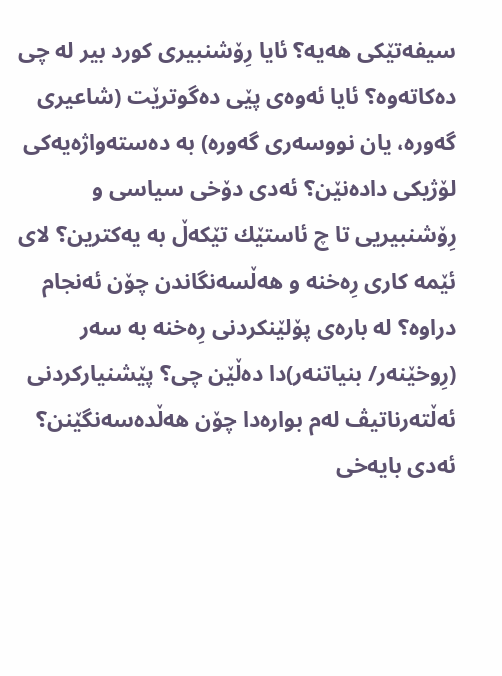سیفه‌تێكی هه‌یه‌‌؟ ئایا رِۆشنبیری كورد بیر له‌ چی ده‌كاته‌وه‌؟ ئایا ئه‌وه‌ی پێی ده‌گوترێت (شاعیری گه‌وره‌، یان نووسه‌ری گه‌وره‌) به‌ ده‌سته‌واژه‌یه‌كی لۆژیكی داده‌نێن؟ ئه‌دی دۆخی سیاسی و رِۆشنبیریی تا چ ئاستێك تێكه‌ڵ به‌ یه‌كترین؟ لای ئێمه‌ كاری رِه‌خنه‌ و هه‌ڵسه‌نگاندن چۆن ئه‌نجام دراوه‌؟ له‌ باره‌ی پۆلێنكردنی رِه‌خنه‌ به‌ سه‌ر (رِوخێنه‌ر/ بنیاتنه‌ر)دا ده‌ڵێن چی؟ پێشنیاركردنی ئه‌ڵته‌رناتیڤ له‌م بواره‌دا چۆن هه‌ڵده‌سه‌نگێنن؟ ئه‌دی بایه‌خی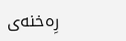رِه‌خنه‌ی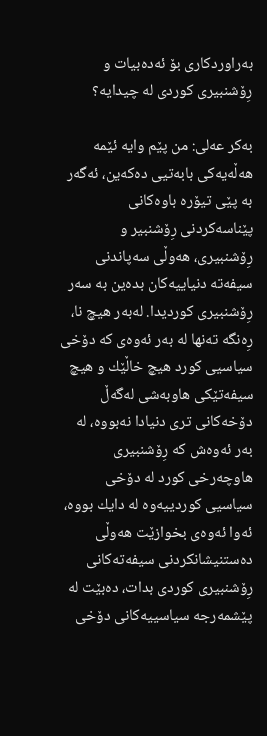به‌راوردكاری بۆ ئه‌ده‌بیات و رِۆشنبیری كوردی له‌ چیدایه‌؟

به‌كر عه‌لی: من پێم وایه‌ ئێمه‌ هه‌ڵه‌یه‌كی بابه‌تیی ده‌كه‌ین، ئه‌گه‌ر به‌ پێی تیۆره‌ باوه‌كانی پێناسه‌كردنی رِۆشنبیر و رِۆشنبیری، هه‌وڵی سه‌پاندنی سیفه‌ته‌ دنیاییه‌كان بده‌ین به‌ سه‌ر رِۆشنبیری كوردیدا. له‌به‌ر هیچ نا، رِه‌نگه‌ ته‌نها له‌ به‌ر ئه‌وه‌ی كه‌ دۆخی سیاسیی كورد هیچ خاڵێك و هیچ‌ سیفه‌تێكی هاوبه‌شی له‌گه‌ڵ دۆخه‌كانی تری دنیادا نه‌بووه‌، له‌ به‌ر ئه‌وه‌ش كه‌ رِۆشنبیری هاوچه‌رخی كورد له‌ دۆخی سیاسیی كوردییه‌وه‌ له‌ دایك بووه‌، ئه‌وا ئه‌وه‌ی بخوازێت هه‌وڵی ده‌ستنیشانكردنی سیفه‌ته‌كانی رِۆشنبیری كوردی بدات، ده‌بێت له‌ پێشمه‌رجه‌ سیاسییه‌كانی دۆخی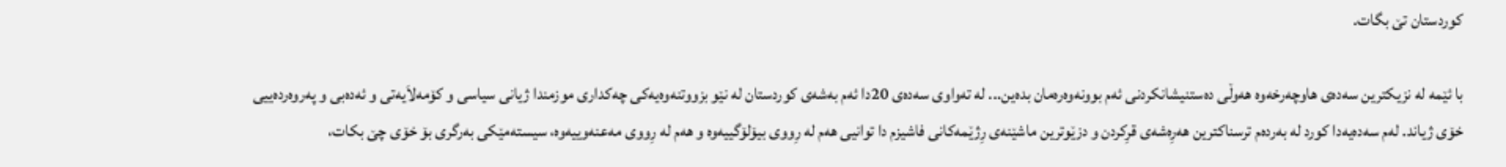كوردستان تێ بگات.

با ئێمه‌ له‌ نزیكترین سه‌ده‌ی هاوچه‌رخه‌وه‌ هه‌وڵی ده‌ستنیشانكردنی ئه‌م بوونه‌وه‌ره‌مان بده‌ین... له‌ ته‌واوی سه‌ده‌ی 20دا ئه‌م به‌شه‌ی كوردستان له‌ نێو بزووتنه‌وه‌یه‌كی چه‌كداری موزمندا ژیانی سیاسی و كۆمه‌لاَیه‌تی و ئه‌ده‌بی و په‌روه‌رده‌ییی خۆی ژیاند. له‌م سه‌ده‌یه‌دا كورد له‌ به‌رده‌م ترسناكترین ‌هه‌رِه‌شه‌ی قرِكردن و دزێوترین ماشێنه‌ی رِژێمه‌كانی فاشیزم دا توانیی هه‌م له‌ رِووی بیۆلۆگییه‌وه‌ و هه‌م له‌ رِووی مه‌عنه‌وییه‌وه‌، سیسته‌مێكی به‌رگری بۆ خۆی چێ بكات،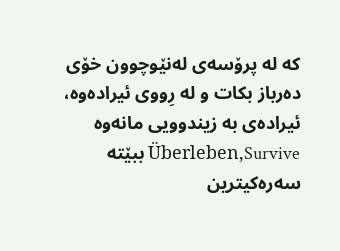كه‌ له‌ پرۆسه‌ی له‌نێوچوون خۆی ده‌رباز بكات و له‌ رِووی ئیراده‌وه‌، ئیراده‌ی به‌ زیندوویی مانه‌وه‌ Überleben,Survive ببێته‌ سه‌ره‌كیترین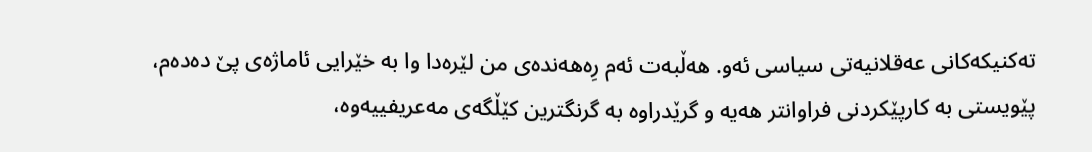ته‌كنیكه‌كانی عه‌قلانیه‌تی سیاسی ئه‌و. هه‌ڵبه‌ت ئه‌م رِه‌هه‌نده‌ی من لێره‌دا وا به‌ خێرایی ئاماژه‌ی پێ ده‌ده‌م، پێویستی به‌ كارپێكردنی فراوانتر هه‌یه‌ و گرێدراوه‌ به‌ گرنگترین كێڵگه‌ی مه‌عریفییه‌وه‌،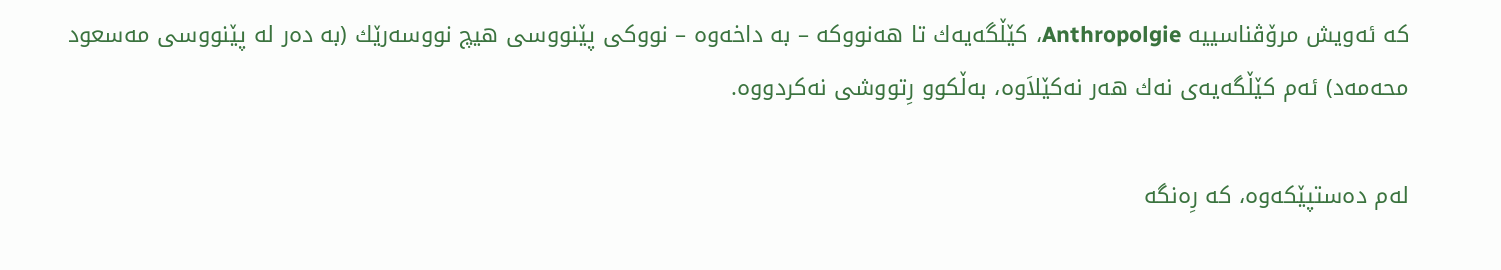كه‌ ئه‌ویش مرۆڤناسییه‌ Anthropolgie، كێڵگه‌یه‌ك ‌تا هه‌نووكه‌ – به‌ داخه‌وه‌ – نووكی پێنووسی هیچ نووسه‌رێك (به‌ ده‌ر له‌ پێنووسی‌ مه‌سعود محه‌مه‌د) ئه‌م كێڵگه‌یه‌ی نه‌ك هه‌ر نه‌كێلاَوه‌، به‌ڵكوو رِتووشی نه‌كردووه‌.

له‌م ده‌ستپێكه‌وه‌، كه‌ رِه‌نگه‌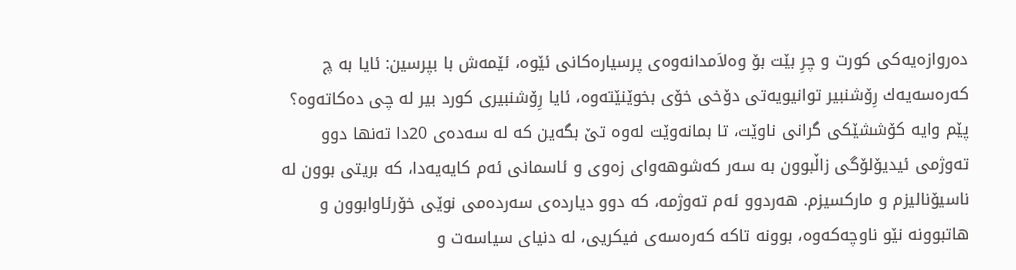ده‌روازه‌یه‌كی كورت و چرِ بێت بۆ وه‌لاَمدانه‌وه‌ی پرسیاره‌كانی ئێوه‌، ئێمه‌ش با بپرسین: ئایا به‌ چ‌ كه‌ره‌سه‌یه‌ك رِۆشنبیر توانیویه‌تی دۆخی خۆی بخوێنێته‌وه‌، ئایا رِۆشنبیری كورد بیر له‌ چی ده‌كاته‌وه‌؟‌ پێم وایه‌ كۆششێكی گرانی ناوێت، تا بمانه‌وێت له‌وه‌ تێ بگه‌ین كه‌ له‌ سه‌ده‌ی 20دا ته‌نها دوو ته‌وژمی ئیدیۆلۆگی زاڵبوون به‌ سه‌ر كه‌شوهه‌وای زه‌وی و ئاسمانی ئه‌م كایه‌یه‌دا، كه‌ بریتی بوون له‌ ناسیۆنالیزم و ماركسیزم. هه‌ردوو ئه‌م ته‌وژمه‌، كه‌ دوو دیارده‌ی سه‌رده‌می نوێی خۆرئاوابوون و هاتبوونه‌ نێو ناوچه‌كه‌وه‌، بوونه‌ تاكه‌ كه‌ره‌سه‌ی فیكریی، له‌ دنیای سیاسه‌ت و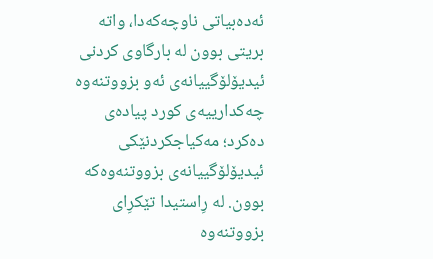ئه‌ده‌بیاتی ناوچه‌كه‌دا، واته‌ بریتی بوون له‌ بارگاوی كردنی ئیدیۆلۆگییانه‌ی ئه‌و بزووتنه‌وه‌ چه‌كدارییه‌ی كورد پیاده‌ی ده‌كرد؛ مه‌كیاجكردنێكی ئیدیۆلۆگییانه‌ی بزووتنه‌وه‌كه‌ بوون. له‌ رِاستیدا تێكرِای بزووتنه‌وه‌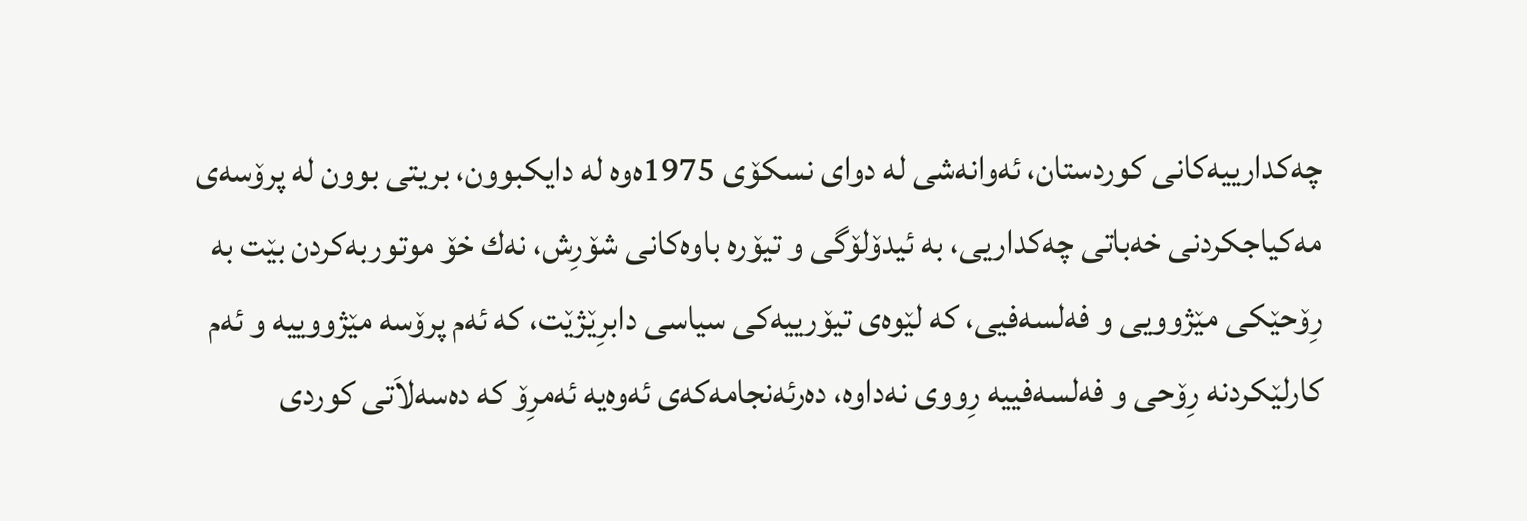چه‌كدارییه‌كانی كوردستان، ئه‌وانه‌شی له‌ دوای نسكۆی 1975ه‌وه‌ له‌ دایكبوون، بریتی بوون له‌ پرۆسه‌ی مه‌كیاجكردنی خه‌باتی چه‌كداریی، به‌ ئیدۆلۆگی و تیۆره‌ باوه‌كانی شۆرِش، نه‌ك خۆ موتوربه‌كردن بێت به‌ رِۆحێكی مێژوویی و فه‌لسه‌فیی، كه‌ لێوه‌ی تیۆرییه‌كی سیاسی دابرِێژێت، كه‌ ئه‌م پرۆسه‌ مێژووییه‌ و ئه‌م كارلێكردنه‌ رِۆحی و فه‌لسه‌فییه‌ رِووی نه‌داوه‌، ده‌رئه‌نجامه‌كه‌ی ئه‌وه‌یه‌ ئه‌مرِۆ كه‌ ده‌سه‌لاَتی كوردی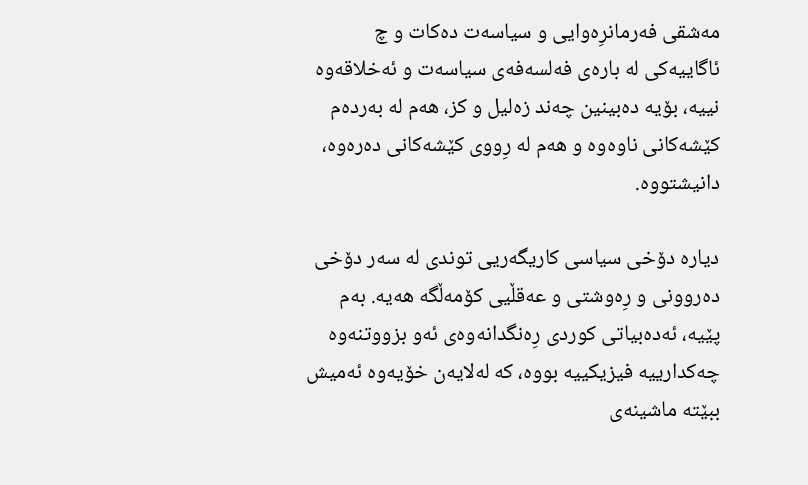مه‌شقی فه‌رمانرِه‌وایی و سیاسه‌ت ده‌كات و چ ئاگاییه‌كی له‌ باره‌ی فه‌لسه‌فه‌ی سیاسه‌ت و ئه‌خلاقه‌وه‌ نییه‌، بۆیه‌ ده‌بینین چه‌ند زه‌لیل و كز، هه‌م له‌ به‌رده‌م كێشه‌كانی ناوه‌وه‌ و هه‌م له‌ رِووی كێشه‌كانی ده‌ره‌وه‌، دانیشتووه‌.

دیاره‌ دۆخی سیاسی كاریگه‌ریی توندی له‌ سه‌ر دۆخی ده‌روونی و رِه‌وشتی و عه‌قڵیی كۆمه‌ڵگه‌ هه‌یه‌. به‌م پێیه‌، ئه‌ده‌بیاتی كوردی رِه‌نگدانه‌وه‌ی ئه‌و بزووتنه‌وه‌ چه‌كدارییه‌ فیزیكییه‌ بووه‌، كه‌ له‌لایه‌ن خۆیه‌وه‌ ئه‌میش ببێته‌ ماشینه‌ی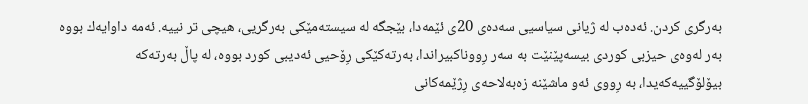به‌رگری كردن. ئه‌ده‌ب له‌ ژیانی سیاسیی سه‌ده‌ی 20ی ئێمه‌دا، بێجگه‌ له‌ سیسته‌مێكی به‌رگریی، هیچی تر نییه‌. ئه‌مه‌ داوایه‌ك بووه‌ به‌ر له‌وه‌ی حیزبی كوردی بیسه‌پێنێت به‌ سه‌ر رِووناكبیراندا، به‌رته‌كێكی رِۆحیی ئه‌دیبی كورد بووه‌، له‌ پاڵ به‌رته‌كه‌ بیۆلۆگییه‌كه‌یدا، به‌ رِووی ئه‌و ماشێنه‌ زه‌به‌لاحه‌ی رِژێمه‌كانی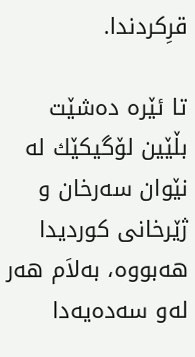قرِكردندا.

تا ئێره‌ ده‌شێت بڵێین لۆگیكێك له‌ نێوان سه‌رخان و ژێرخانی كوردیدا هه‌بووه‌، به‌لاَم هه‌ر له‌و سه‌ده‌یه‌دا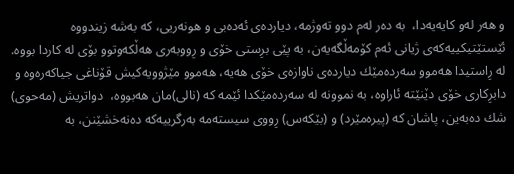و هه‌ر له‌و كایه‌یه‌دا،  به‌ ده‌ر له‌م دوو ته‌وژمه‌، دیارده‌ی ئه‌ده‌بی و هونه‌ریی، كه‌ به‌شه‌ زیندووه‌ ئێستێتیكییه‌كه‌ی ژیانی ئه‌م كۆمه‌ڵگه‌یه‌ن، به‌ پێی برِستی خۆی و رِووبه‌ری هه‌ڵكه‌وتوو بۆی له‌ كاردا بووه‌. له‌ رِاستیدا هه‌موو سه‌رده‌مێك دیارده‌ی ناوازه‌ی خۆی هه‌یه‌، هه‌موو مێژوویه‌كیش قۆناغی جیاكه‌ره‌وه‌ و دابرِكاری خۆی دێنێته‌ ئاراوه‌، به‌ نموونه‌ له‌ سه‌رده‌مێكدا ئێمه‌ كه‌ (نالی)مان هه‌بووه‌،  دواتریش (مه‌حوی) شك ده‌به‌ین، پاشان كه‌ (پیره‌مێرد) و (بێكه‌س) رِووی سیسته‌مه‌ به‌رگرییه‌كه‌ ده‌نه‌خشێنن، به‌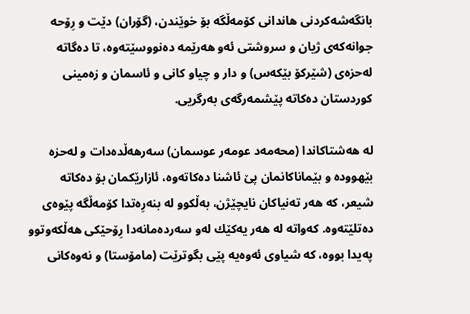بانگه‌شه‌كردنی هاندانی كۆمه‌ڵگه‌ بۆ خوێندن، (گۆران) دێت و رِۆحه‌ جوانه‌كه‌ی ژیان و سروشتی ئه‌و هه‌رێمه‌ ده‌نووسێته‌وه‌، تا ده‌گاته‌ له‌حزه‌ی (شێركۆ بێكه‌س) و دار و چیاو كانی و ئاسمان و زه‌مینی كوردستان ده‌كاته‌ پێشمه‌رگه‌ی به‌رگریی.

له‌ هه‌شتاكاندا (محه‌مه‌د عومه‌ر عوسمان) سه‌رهه‌ڵده‌دات و له‌حزه‌ بێهووده‌ و بێماناكانمان پێ ئاشنا ده‌كاته‌وه‌، ئازارێكمان بۆ ده‌كاته‌ شیعر، كه‌ هه‌ر ته‌نیاكان نایچێژن، به‌ڵكوو له‌ بنه‌رِه‌تدا كۆمه‌ڵگه‌ پێوه‌ی ده‌تلێته‌وه‌. كه‌واته‌ له‌ هه‌ر یه‌كێك له‌و سه‌رده‌مانه‌دا رِۆحێكی هه‌ڵكه‌وتوو په‌یدا بووه‌، كه‌ شیاوی ئه‌وه‌یه‌ پێی بگوترێت (مامۆستا) و نه‌وه‌كانی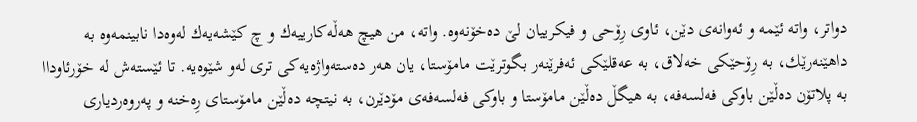دواتر، واته‌ ئێمه‌ و ئه‌وانه‌ی دێن، ئاوی رِۆحی و فیكرییان لێ ده‌خۆنه‌وه‌. واته‌، من هیچ هه‌ڵه‌كارییه‌ك و چ كێشه‌یه‌ك له‌وه‌دا نابینمه‌وه‌ به‌ داهێنه‌رێك، به‌ رِۆحێكی خه‌لاق، به‌ عه‌قلێكی ئه‌فرێنه‌ر بگوترێت مامۆستا، یان هه‌ر ده‌سته‌واژه‌یه‌كی تری له‌و شێوه‌یه‌. تا ئێسته‌ش له‌ خۆرئاوداا به‌ پلاتۆن ده‌ڵێن باوكی فه‌لسه‌فه‌، به‌ هیگڵ ده‌ڵێن مامۆستا و باوكی فه‌لسه‌فه‌ی مۆدێرن، به‌ نیتچه‌ ده‌ڵێن مامۆستای رِه‌خنه‌ و په‌روه‌ردیاری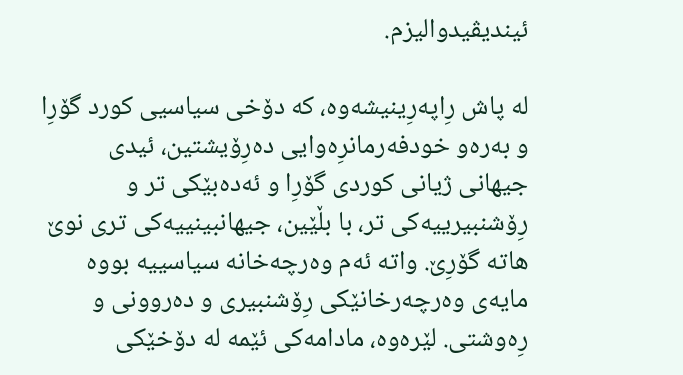ئیندیڤیدوالیزم.

له‌ پاش رِاپه‌رِینیشه‌وه‌، كه‌ دۆخی سیاسیی كورد گۆرِا و به‌ره‌و خودفه‌رمانرِه‌وایی ده‌رِۆیشتین، ئیدی جیهانی ژیانی كوردی گۆرِا و ئه‌ده‌بێكی تر و رِۆشنبیرییه‌كی تر، با بڵێین، جیهانبینییه‌كی تری نوێ هاته‌ گۆرِێ. واته‌ ئه‌م وه‌رچه‌خانه‌ سیاسییه‌ بووه‌ مایه‌ی وه‌رچه‌رخانێكی رِۆشنبیری و ده‌روونی و رِه‌وشتی. لێره‌وه‌، مادامه‌كی ئێمه‌ له‌ دۆخێكی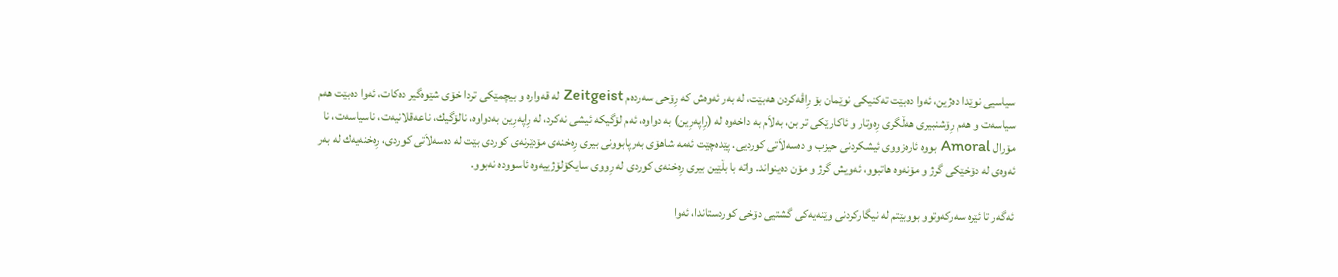سیاسیی نوێدا ده‌ژین، ئه‌وا ده‌بێت ته‌كنیكی نوێمان بۆ رِاڤه‌كردن هه‌بێت، له‌ به‌ر ئه‌وه‌ش كه‌ رِۆحی سه‌رده‌م Zeitgeist له‌ قه‌واره‌ و بیچمێكی تردا خۆی شێوه‌گیر ده‌كات، ئه‌وا ده‌بێت هه‌م سیاسه‌ت و هه‌م رِۆشنبیری هه‌ڵگری رِه‌وتار و ئاكارێكی تر بن، به‌لاَم به‌ داخه‌وه‌ له‌ (رِاپه‌رِین) به‌ دواوه‌، ئه‌م لۆگیكه‌ ئیشی نه‌كرد، له‌ رِاپه‌رِین به‌دواوه‌، نالۆگیك، ناعه‌قلانیه‌ت، ناسیاسه‌ت، نا مۆرال Amoral بووه‌ ئاره‌زووی ئیشكردنی حیزب و ده‌سه‌لاَتی كوردیی. پێده‌چێت ئه‌مه‌ شاهۆی به‌رپابوونی بیری رِه‌خنه‌ی مۆدێرنه‌ی كوردی بێت له‌ ده‌سه‌لاَتی كوردی، رِه‌خنه‌یه‌ك له‌ به‌ر ئه‌وه‌ی له‌ دۆخێكی گرژ و مۆنه‌وه‌ هاتبوو، ئه‌ویش گرژ و مۆن ده‌ینواند. واته‌ با بڵێین بیری رِه‌خنه‌ی كوردی له‌ رِووی سایكۆلۆژییه‌وه‌ ئاسووده‌ نه‌بوو.

ئه‌گه‌ر تا ئێره‌ سه‌ركه‌وتوو بووبێتم له‌ نیگاركردنی وێنه‌یه‌كی گشتیی دۆخی كوردستاندا، ئه‌وا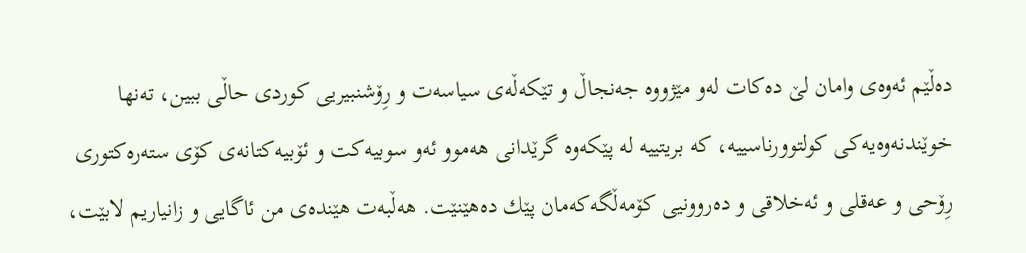ده‌ڵێم ئه‌وه‌ی وامان لێ ده‌كات له‌و مێژووه‌ جه‌نجاڵ و تێكه‌ڵه‌ی سیاسه‌ت و رِۆشنبیریی كوردی حاڵی ببین، ته‌نها خوێندنه‌وه‌یه‌كی كولتوورناسییه‌، كه‌ بریتییه‌ له‌ پێكه‌وه‌ گرێدانی هه‌موو ئه‌و سوبیه‌كت و ئۆبیه‌كتانه‌ی كۆی سته‌ره‌كتوری رِۆحی و عه‌قلی و ئه‌خلاقی و ده‌روونیی كۆمه‌ڵگه‌كه‌مان پێك ده‌هێنێت. هه‌ڵبه‌ت هێنده‌ی من ئاگایی و زانیاریم لابێت،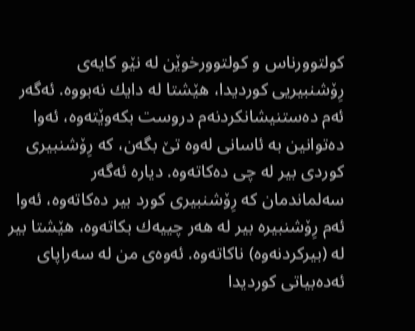كولتوورناس و كولتوورخوێن له‌ نێو كایه‌ی رِۆشنبیریی كوردیدا، هێشتا له‌ دایك نه‌بووه‌. ئه‌گه‌ر ئه‌م ده‌ستنیشانكردنه‌م دروست بكه‌وێته‌وه‌، ئه‌وا ده‌توانین به‌ ئاسانی له‌وه‌ تێ بگه‌ن، كه‌ رِۆشنبیری كوردی بیر له‌ چی ده‌كاته‌وه‌. دیاره‌ ئه‌گه‌ر سه‌لماندمان كه‌ رِۆشنبیری كورد بیر ده‌كاته‌وه‌، ئه‌وا ئه‌م رِۆشنبیره‌ بیر له‌ هه‌ر چییه‌ك بكاته‌وه‌، هێشتا بیر له‌ (بیركردنه‌وه‌) ناكاته‌وه‌. ئه‌وه‌ی من له‌ سه‌راپای ئه‌ده‌بیاتی كوردیدا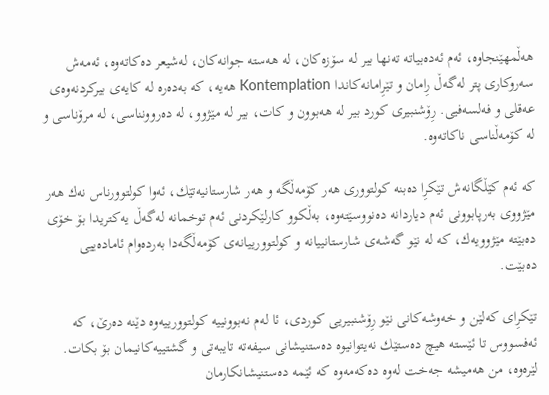هه‌ڵمهێنجاوه‌، ئه‌م ئه‌ده‌بیاته‌ ته‌نها بیر له‌ سۆزه‌كان، له‌ هه‌سته‌ جوانه‌‌كان، له‌شیعر ده‌كاته‌وه‌، ئه‌مه‌ش سه‌روكاری پتر له‌گه‌ڵ رِامان و تێرِامانه‌كاندا Kontemplation هه‌یه‌، كه‌ به‌ده‌ره‌ له‌ كایه‌ی بیركردنه‌وه‌ی عه‌قلی و فه‌لسه‌فیی. رِۆشنبیری كورد بیر له‌ هه‌بوون و كات، بیر له‌ مێژوو، له‌ ده‌روونناسی، له‌ مرۆناسی و له‌ كۆمه‌ڵناسی ناكاته‌وه‌.

كه‌ ئه‌م كێڵگانه‌ش تێكرِا ده‌بنه‌ كولتووری هه‌ر كۆمه‌ڵگه‌ و هه‌ر شارستانیه‌تێك، ئه‌وا كولتوورناس نه‌ك هه‌ر مێژووی به‌رپابوونی ئه‌م‌ دیاردانه‌ ده‌نووسێته‌وه‌، به‌ڵكوو كارلێكردنی ئه‌م توخمانه‌ له‌گه‌ڵ یه‌كتریدا بۆ خۆی ده‌بێته‌ مێژوویه‌ك، كه‌ له‌ نێو گه‌شه‌ی شارستانییانه‌ و كولتوورییانه‌ی كۆمه‌ڵگه‌دا به‌رده‌وام ئاماده‌ییی ده‌بێت.

تێكرِای كه‌لێن و خه‌وشه‌كانی نێو رِۆشنبیریی كوردی، ئا له‌م نه‌بوونییه‌ كولتوورییه‌وه‌ دێنه‌ ده‌رێ، كه‌ ئه‌فسووس تا ئێسته‌ هیچ ده‌ستێك نه‌یتوانیوه‌ ده‌ستنیشانی سیفه‌ته‌ تایبه‌تی و گشتییه‌كانیمان بۆ بكات. لێره‌وه‌، من هه‌میشه‌ جه‌خت له‌وه‌ ده‌كه‌مه‌وه‌ كه‌ ئێمه‌ ده‌ستنیشانكارمان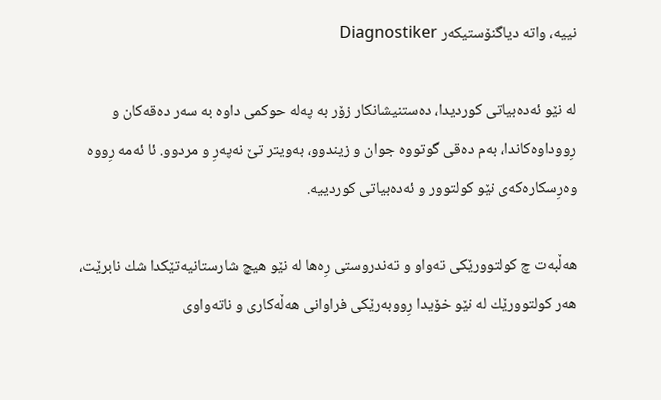نییه‌، واته‌ دیاگنۆستیكه‌ر Diagnostiker

له‌ نێو ئه‌ده‌بیاتی كوردیدا، ده‌ستنیشانكار زۆر به‌ په‌له‌ حوكمی داوه‌ به‌ سه‌ر ده‌قه‌كان و رِووداوه‌كاندا، به‌م ده‌قی گوتووه‌ جوان و زیندوو، به‌ویتر تێ نه‌په‌رِ و مردوو. ئا ئه‌مه‌ رِووه‌ وه‌رِسكاره‌كه‌ی نێو كولتوور و ئه‌ده‌بیاتی كوردییه‌.

هه‌ڵبه‌ت چ كولتوورێكی ته‌واو و ته‌ندروستی رِه‌ها له‌ نێو هیچ شارستانیه‌تێكدا شك نابرێت، هه‌ر كولتوورێك له‌ نێو خۆیدا رِووبه‌رێكی فراوانی هه‌ڵه‌كاری و ناته‌واوی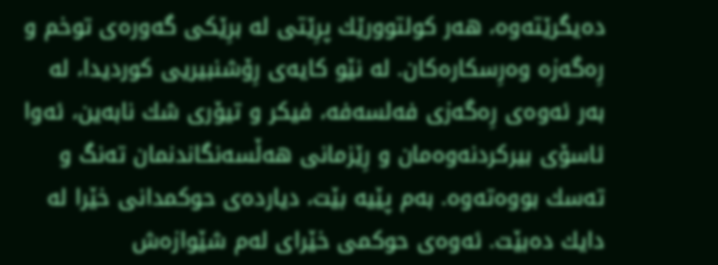ده‌یگرێته‌وه‌، هه‌ر كولتوورێك پرِێتی له‌ برِێكی گه‌وره‌ی توخم و رِه‌گه‌زه‌ وه‌رِسكاره‌كان. له‌ نێو كایه‌ی رِۆشنبیریی كوردیدا، له‌ به‌ر ئه‌وه‌ی رِه‌گه‌زی فه‌لسه‌فه‌، فیكر و تیۆری شك نابه‌ین، ئه‌وا ئاسۆی بیركردنه‌وه‌مان و رِێزمانی هه‌ڵسه‌نگاندنمان ته‌نگ و ته‌سك بووه‌ته‌وه‌. به‌م پێیه‌ بێت، دیارده‌ی حوكمدانی خێرا له‌ دایك ده‌بێت. ئه‌وه‌ی حوكمی خێرای له‌م شێوازه‌ش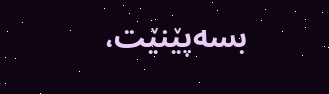بسه‌پێنێت،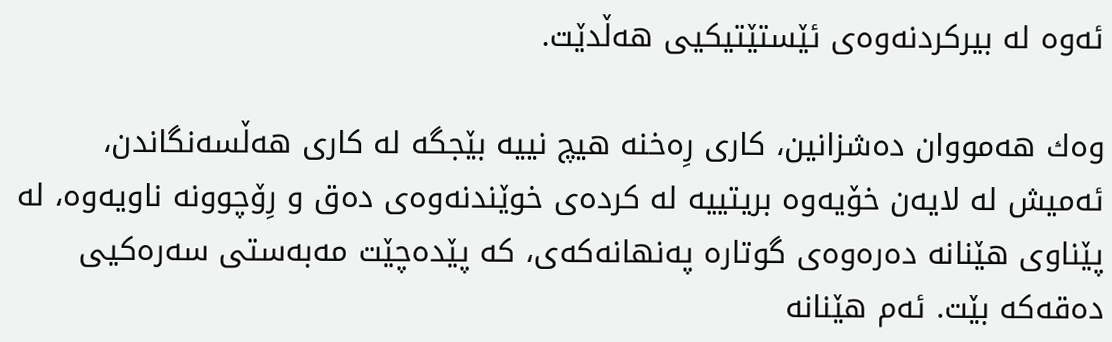ئه‌وه‌ له‌ بیركردنه‌وه‌ی ئێستێتیكیی هه‌ڵدێت.

وه‌ك هه‌مووان ده‌شزانین، كاری رِه‌خنه‌ هیچ نییه‌ بێجگه‌ له‌ كاری هه‌ڵسه‌نگاندن، ئه‌میش له‌ لایه‌ن خۆیه‌وه‌ بریتییه‌ له‌ كرده‌ی خوێندنه‌وه‌ی ده‌ق و رِۆچوونه‌ ناویه‌وه‌، له‌ پێناوی هێنانه‌ ده‌ره‌وه‌ی گوتاره‌ په‌نهانه‌كه‌ی، كه‌ پێده‌چێت مه‌به‌ستی سه‌ره‌كیی ده‌قه‌كه‌ بێت. ئه‌م هێنانه‌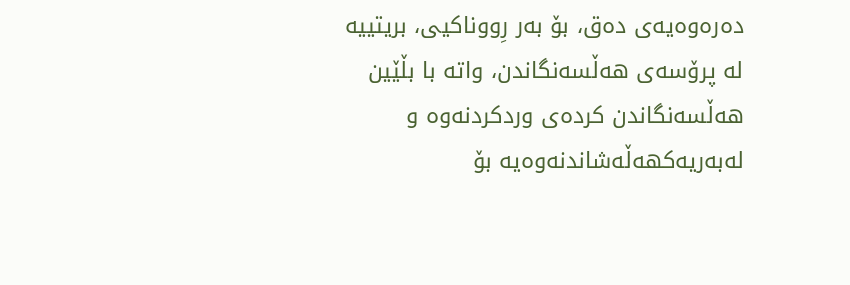ده‌ره‌وه‌یه‌ی ده‌ق، بۆ به‌ر رِووناكیی، بریتییه‌ له‌ پرۆسه‌ی هه‌ڵسه‌نگاندن، واته‌ با بڵێین هه‌ڵسه‌نگاندن كرده‌ی وردكردنه‌وه‌ و له‌به‌ریه‌كهه‌ڵه‌شاندنه‌وه‌یه‌ بۆ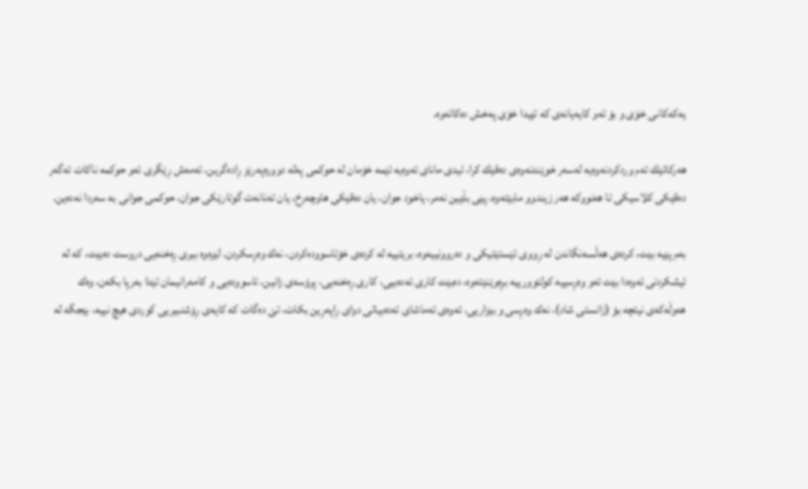یه‌كه‌كانی خۆی و بۆ ئه‌و كایه‌یانه‌ی كه‌ تێیدا خۆی په‌خش ده‌كاته‌وه‌.

هه‌ركاتێك ئه‌م وردكردنه‌وه‌یه‌ له‌سه‌ر خوێندنه‌وه‌ی ده‌قێك كرا، ئیدی مانای ئه‌وه‌یه‌ ئێمه‌ خۆمان له‌ حوكمی په‌له‌ دووره‌په‌رێز رِاده‌گرین، ئه‌مه‌ش رِێگری ئه‌و حوكمه‌ ناكات ئه‌گه‌ر ده‌قێكی كلاسیكی تا هه‌نووكه‌ هه‌ر زیندوو مابێته‌وه‌، پێی بڵێین نه‌مر، یاخود جوان، یان ده‌قێكی هاوچه‌رخ، یان ته‌نانه‌ت گوتارێكی جوان، حوكمی جوانی به‌ سه‌ردا نه‌ده‌ین.

به‌م پێیه‌ بێت، كرده‌ی هه‌ڵسه‌نگاندن له‌ رِووی ئێستێتیكی و ده‌روونییه‌وه‌، بریتییه‌ له‌ كرده‌ی خۆئاسووده‌كردن، نه‌ك وه‌رِسكردن. لێره‌وه‌ بیری رِه‌خنه‌یی دروست ده‌بێت، كه‌ له‌ ئیشكردنی ئه‌وه‌دا بێت ئه‌و وه‌رِسییه‌ كولتوورییه‌ برِه‌وێنێته‌وه‌، ده‌بێت كاری ئه‌ده‌بیی، كاری رِه‌خنه‌یی، پرۆسه‌ی زانین، ئاسووده‌یی و كامه‌رانیمان تێدا به‌رپا بكه‌ن، وه‌ك هه‌وڵه‌كه‌ی نیتچه‌ بۆ (زانستی شاد)، نه‌ك وه‌رِسی و بێزاریی. ئه‌وه‌ی ته‌ماشای ئه‌ده‌بیاتی دوای رِاپه‌رِین بكات، تێ ده‌گات كه‌ كایه‌ی رِۆشنبیریی كوردی هیچ نییه‌، بێجگه‌ له‌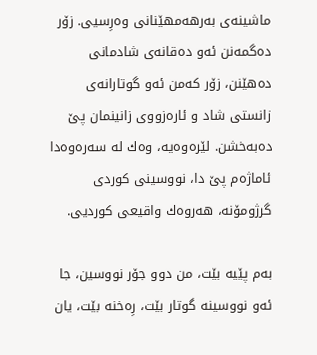ماشینه‌ی به‌رهه‌مهێنانی وه‌رِسیی. زۆر ده‌گمه‌نن ئه‌و ده‌قانه‌ی شادمانی ده‌هێنن، زۆر كه‌من ئه‌و گوتارانه‌ی زانستی شاد و ئاره‌زووی زانینمان پێ ده‌به‌خشن. لێره‌وه‌یه‌، وه‌ك له‌ سه‌ره‌وه‌دا ئاماژه‌م پێ دا، نووسینی كوردی گرژومۆنه‌، هه‌روه‌ك واقیعی كوردیی.

به‌م پێیه‌ بێت، من دوو جۆر نووسین، جا ئه‌و نووسینه‌ گوتار بێت، رِه‌خنه‌ بێت، یان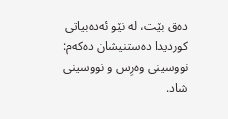ده‌ق بێت، له‌ نێو ئه‌ده‌بیاتی كوردیدا ده‌ستنیشان ده‌كه‌م: نووسینی وه‌رِس و نووسینی شاد.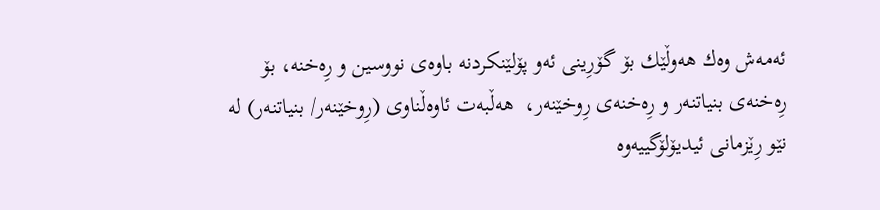ئه‌مه‌ش وه‌ك هه‌وڵێك بۆ گۆرِینی ئه‌و پۆلێنكردنه‌ باوه‌ی نووسین و رِه‌خنه‌، بۆ رِه‌خنه‌ی بنیاتنه‌ر و رِه‌خنه‌ی رِوخێنه‌ر،  هه‌ڵبه‌ت ئاوه‌ڵناوی (رِوخێنه‌ر/ بنیاتنه‌ر) له‌ نێو رِێزمانی ئیدیۆلۆگییه‌وه‌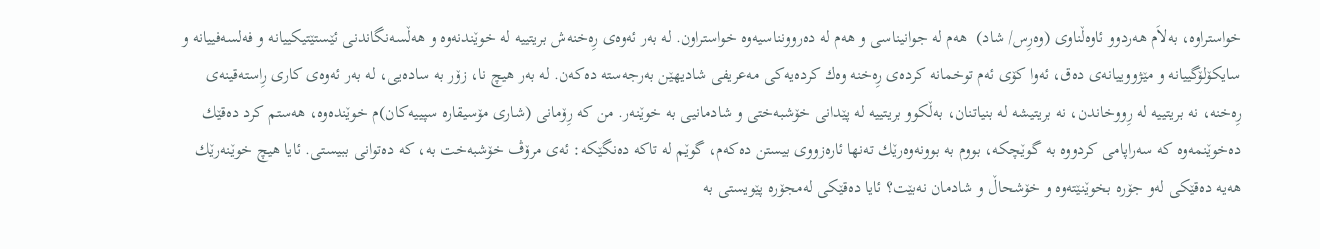خواستراوه‌، به‌لاَم هه‌ردوو ئاوه‌ڵناوی (وه‌رِس/ شاد)  هه‌م له‌ جوانیناسی و هه‌م له‌ ده‌روونناسیه‌وه‌ خواستراون. له‌ به‌ر ئه‌وه‌ی رِه‌خنه‌ش بریتییه‌ له‌ خوێندنه‌وه‌ و هه‌ڵسه‌نگاندنی ئێستێتیكییانه‌ و فه‌لسه‌فییانه‌ و سایكۆلۆگییانه‌ و مێژووییانه‌ی ده‌ق، ئه‌وا كۆی ئه‌م توخمانه‌ كرده‌ی رِه‌خنه‌ وه‌ك كرده‌یه‌كی مه‌عریفی شادیهێن به‌رجه‌سته‌ ده‌كه‌ن. له‌ به‌ر هیچ نا، زۆر به‌ ساده‌یی، له‌ به‌ر ئه‌وه‌ی كاری رِاسته‌قینه‌ی رِه‌خنه‌، نه‌ بریتییه‌ له‌ رِووخاندن، نه‌ بریتیشه‌ له‌ بنیاتنان، به‌ڵكوو بریتییه‌ له‌ پێدانی خۆشبه‌ختی و شادمانیی به‌ خوێنه‌ر. من كه‌ رِۆمانی (شاری مۆسیقاره‌ سپییه‌كان)م خوێنده‌وه‌، هه‌ستم كرد ده‌قێك ده‌خوێنمه‌وه‌ كه‌ سه‌راپامی كردووه‌ به‌ گوێچكه‌، بووم به‌ بوونه‌وه‌رێك ته‌نها ئاره‌زووی بیستن ده‌كه‌م، گوێم له‌ تاكه‌ ده‌نگێكه‌: ئه‌ی مرۆڤ خۆشبه‌خت به‌، كه‌ ده‌توانی ببیستی. ئایا هیچ خوێنه‌رێك هه‌یه‌ ده‌قێكی له‌و جۆره‌ بخوێنێته‌وه‌ و خۆشحاڵ و شادمان نه‌بێت؟ ئایا ده‌قێكی له‌مجۆره‌ پێویستی به‌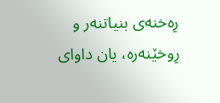رِه‌خنه‌ی بنیاتنه‌ر و رِوخێنه‌ره‌، یان داوای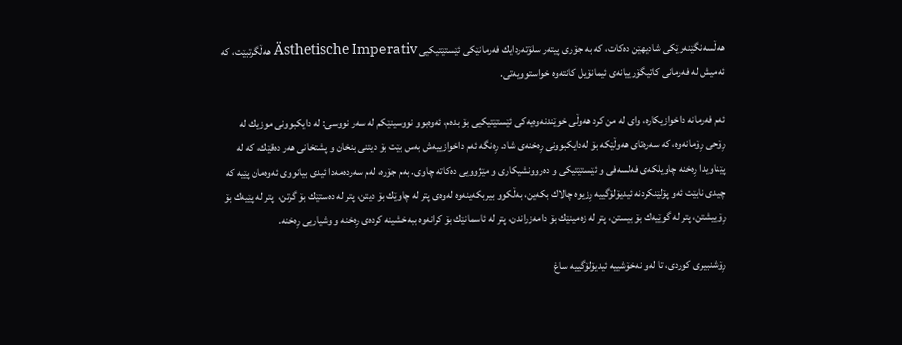هه‌ڵسه‌نگێنه‌رێكی شادیهێن ده‌كات، كه‌ به‌ جۆری پیته‌ر سلۆته‌ردایك فه‌رمانێكی ئێستێتیكیی Ästhetische Imperativ هه‌ڵگرتبێت، كه‌ ئه‌میش له‌ فه‌رمانی كاتیگۆرییانه‌ی ئیمانۆیل كانته‌وه‌ خواستوویه‌تی.

ئه‌م فه‌رمانه‌ داخوازیكاره‌، وای له‌ من كرد هه‌وڵی خوێندنه‌وه‌یه‌كی ئێستێتیكیی بۆ بده‌م، ئه‌وه‌بوو نووسینێكم له‌ سه‌ر نووسی: له‌ دایكبوونی موزیك له‌ رِۆحی رِۆمانه‌وه‌، كه‌ سه‌ره‌تای هه‌وڵێكه‌ بۆ له‌دایكبوونی رِه‌خنه‌ی شاد. رِه‌نگه‌ ئه‌م داخوازییه‌ش به‌س بێت بۆ دیتنی بنخان و پشتخانی هه‌ر ده‌قێك، كه‌ له‌ پێناویدا رِه‌خنه‌ چاویلكه‌ی فه‌لسه‌فی و ئێستێتیكی و ده‌روونشیكاری و مێژوویی ده‌كاته‌ چاوی. به‌م جۆره‌، له‌م سه‌رده‌مه‌دا ئیدی بیانووی ئه‌وه‌مان پێیه‌ كه‌ چیدی نابێت ئه‌و پۆلێنكردنه‌ ئیدیۆلۆگییه‌ رِزیوه‌ چالاك بكه‌ین، به‌ڵكوو بیربكه‌ینه‌وه‌ له‌وه‌ی پتر له‌ چاوێك بۆ دیتن، پتر له‌ ده‌ستێك بۆ گرتن،  پتر له‌ پێیه‌ك بۆ رِۆییشتن، پتر له‌ گوێیه‌ك بۆ بیستن، پتر له‌ زه‌مینێك بۆ دامه‌زراندن، پتر له‌ ئاسمانێك بۆ كرانه‌وه‌ ببه‌خشینه‌ كرده‌ی رِه‌خنه‌ و وشیاریی رِه‌خنه‌.

رِۆشنبیری كوردی، تا له‌و نه‌خۆشییه‌ ئیدیۆلۆگییه‌ ساغ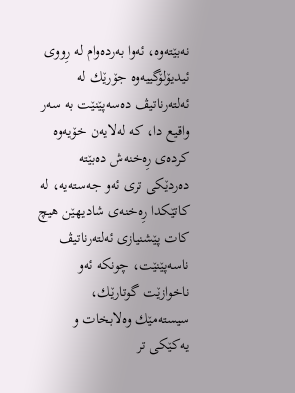نه‌بێته‌وه‌، ئه‌وا به‌رده‌وام له‌ رِووی ئیدیۆلۆگییه‌وه‌ جۆرێك له‌ ئه‌لته‌رناتیڤ ده‌سه‌پێنێت به‌ سه‌ر واقیع دا، كه‌ له‌لایه‌ن خۆیه‌وه‌ كرده‌ی رِه‌خنه‌ش ده‌بێته‌ ده‌ردێكی تری ئه‌و جه‌سته‌یه‌، له‌ كاتێكدا رِه‌خنه‌ی شادیهێن هیچ كات پێشنیازی ئه‌لته‌رناتیڤ ناسه‌پێنێت، چونكه‌ ئه‌و ناخوازێت گوتارێك، سیسته‌مێك وه‌لابخات و یه‌كێكی تر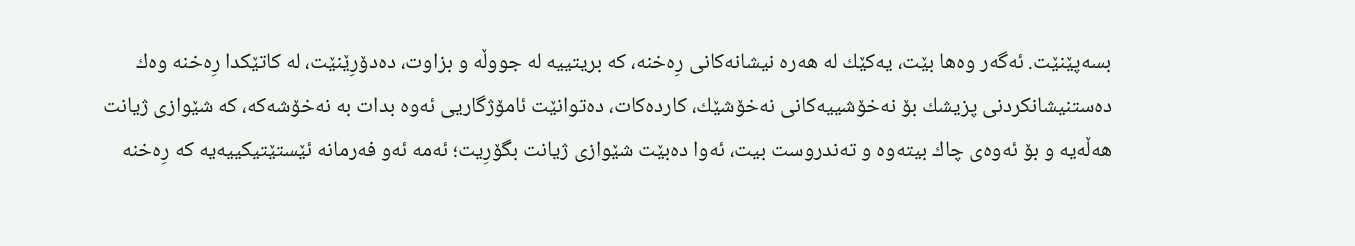بسه‌پێنێت. ئه‌گه‌ر وه‌ها بێت، یه‌كێك له‌ هه‌ره‌ نیشانه‌كانی رِه‌خنه‌، كه‌ بریتییه‌ له‌ جووڵه‌ و بزاوت، ده‌دۆرِێنێت، له‌ كاتێكدا رِه‌خنه‌ وه‌ك ده‌ستنیشانكردنی پزیشك بۆ نه‌خۆشییه‌كانی نه‌خۆشێك، كارده‌كات، ده‌توانێت ئامۆژگاریی ئه‌وه‌ بدات به‌ نه‌خۆشه‌كه‌، كه‌ شێوازی ژیانت هه‌ڵه‌یه‌ و بۆ ئه‌وه‌ی چاك بیته‌وه‌ و ته‌ندروست بیت، ئه‌وا ده‌بێت شێوازی ژیانت بگۆرِیت؛ ئه‌مه‌ ئه‌و فه‌رمانه‌ ئێستێتیكییه‌یه‌ كه‌ رِه‌خنه‌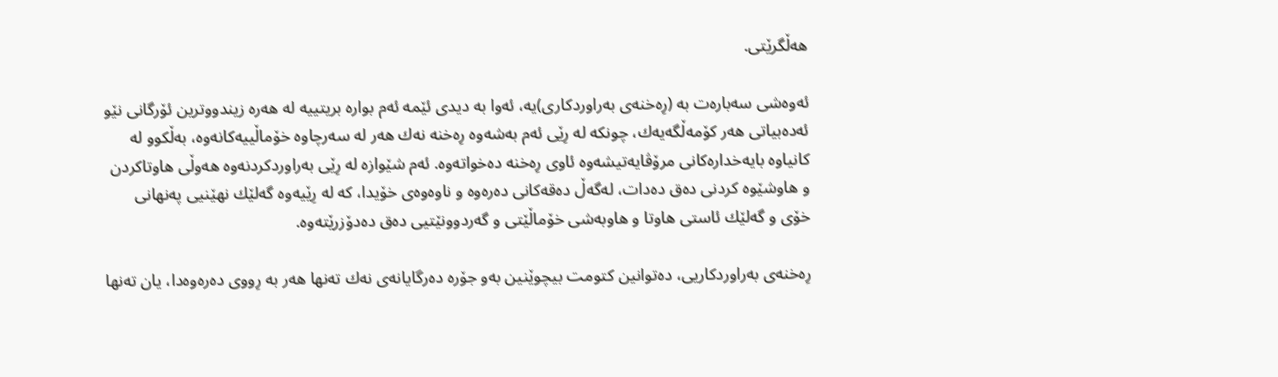هه‌ڵگرێتی.

ئه‌وه‌شی سه‌باره‌ت به‌ (رِه‌خنه‌ی به‌راوردكاری)یه‌، ئه‌وا به‌ دیدی ئێمه‌ ئه‌م بواره‌ بریتییه‌ له‌ هه‌ره‌ زیندووترین ئۆرگانی نێو ئه‌ده‌بیاتی هه‌ر كۆمه‌ڵگه‌یه‌ك، چونكه‌ له‌ رِێی ئه‌م به‌شه‌وه‌ رِه‌خنه‌ نه‌ك هه‌ر له‌ سه‌رچاوه‌ خۆماڵییه‌كانه‌وه‌، به‌ڵكوو له‌ كانیاوه‌ بایه‌خداره‌كانی مرۆڤایه‌تیشه‌وه‌ ئاوی رِه‌خنه‌ ده‌خواته‌وه‌. ئه‌م شێوازه‌ له‌ رِێی به‌راوردكردنه‌وه‌ هه‌وڵی هاوتاكردن و هاوشێوه‌ كردنی ده‌ق ده‌دات، له‌گه‌ڵ ده‌قه‌كانی ده‌ره‌وه‌ و ناوه‌وه‌ی خۆیدا، كه‌ له‌ رِێیه‌وه‌‌ گه‌لێك نهێنیی په‌نهانی خۆی و گه‌لێك ئاستی هاوتا و هاوبه‌شی خۆماڵێتی و گه‌ردوونێتیی ده‌ق ده‌دۆزرێته‌وه‌.

رِه‌خنه‌ی به‌راوردكاریی، ده‌توانین كتومت بیچوێنین به‌و جۆره‌ ده‌رگایانه‌ی نه‌ك ته‌نها هه‌ر به‌ رِووی ده‌ره‌وه‌دا، یان ته‌نها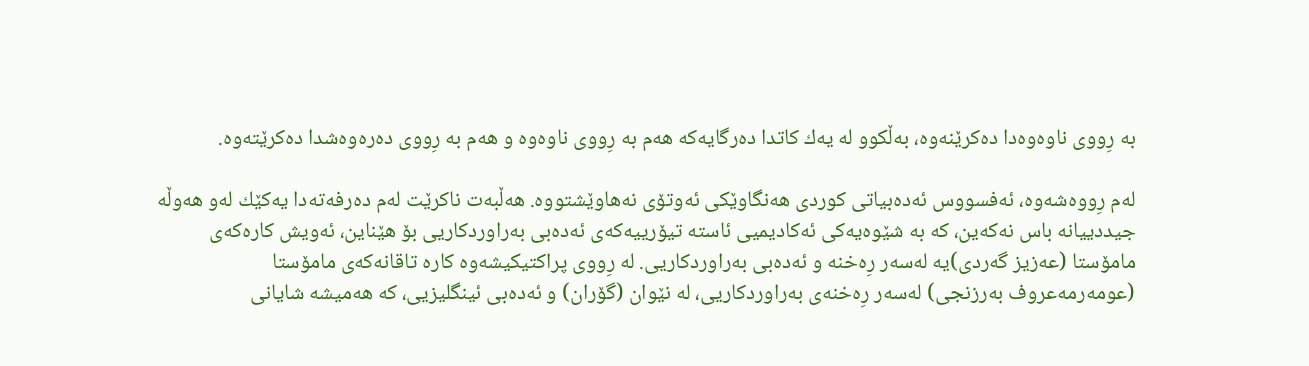به‌ رِووی ناوه‌وه‌دا ده‌كرێنه‌وه‌، به‌ڵكوو له‌ یه‌ك كاتدا ده‌ر‌گایه‌كه‌ هه‌م به‌ رِووی ناوه‌وه‌ و هه‌م به‌ رِووی ده‌ره‌وه‌شدا ده‌كرێته‌وه‌.

له‌م رِووه‌شه‌وه‌، ئه‌فسووس ئه‌ده‌بیاتی كوردی هه‌نگاوێكی ئه‌وتۆی نه‌هاوێشتووه‌. هه‌ڵبه‌ت ناكرێت له‌م ده‌رفه‌ته‌دا یه‌كێك له‌و هه‌وڵه‌ جیددییانه‌ باس نه‌كه‌ین، كه‌ به‌ شێوه‌یه‌كی ئه‌كادیمیی ئاسته‌ تیۆرییه‌كه‌ی ئه‌ده‌بی به‌راوردكاریی بۆ هێناین، ئه‌ویش كاره‌كه‌ی مامۆستا (عه‌زیز گه‌ردی)یه‌ له‌سه‌ر‌ رِه‌خنه‌ و ئه‌ده‌بی به‌راوردكاریی. له‌ رِووی پراكتیكیشه‌وه‌ كاره‌ تاقانه‌كه‌ی مامۆستا (عومه‌رمه‌عروف به‌رزنجی) له‌سه‌ر رِه‌خنه‌ی به‌راوردكاریی، له‌ نێوان (گۆران) و ئه‌ده‌بی ئینگلیزیی، كه‌ هه‌میشه‌ شایانی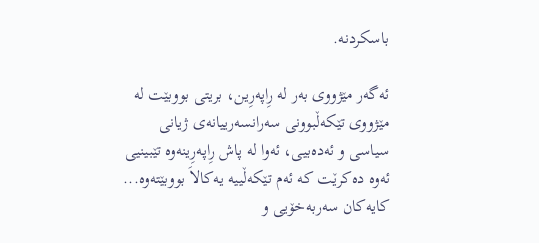باسكردنه‌.

ئه‌گه‌ر مێژووی به‌ر له‌ رِاپه‌رِین، بریتی بووبێت له‌ مێژووی تێكه‌ڵبوونی سه‌رانسه‌رییانه‌ی ژیانی سیاسی و ئه‌ده‌بیی، ئه‌وا له‌ پاش رِاپه‌رِینه‌وه‌ تێبینیی ئه‌وه‌ ده‌كرێت كه‌ ئه‌م تێكه‌ڵییه‌ یه‌كالاَ بووبێته‌وه‌... كایه‌كان سه‌ربه‌خۆیی و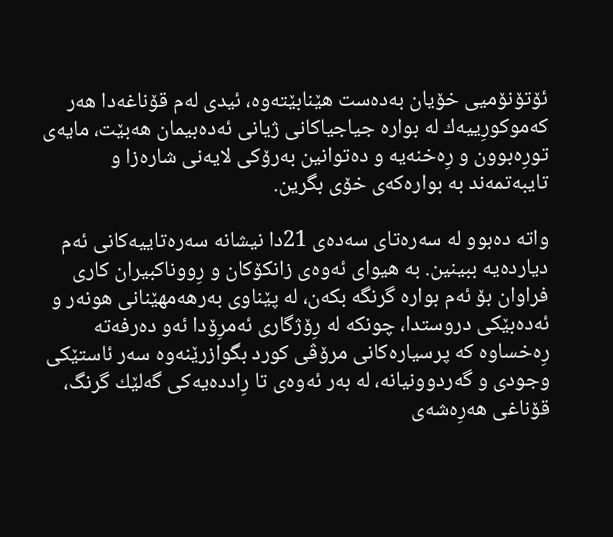ئۆتۆنۆمیی خۆیان به‌ده‌ست هێنابێته‌وه‌، ئیدی له‌م قۆناغه‌دا هه‌ر كه‌موكورِییه‌ك له‌ بواره‌ جیاجیاكانی ژیانی ئه‌ده‌بیمان هه‌بێت، مایه‌ی تورِه‌بوون و رِه‌خنه‌یه‌ و ده‌توانین به‌رۆكی لایه‌نی شاره‌زا و تایبه‌تمه‌ند به‌ بواره‌كه‌ی خۆی بگرین‌.

واته‌ ده‌بوو له‌ سه‌ره‌تای سه‌ده‌ی 21دا نیشانه‌ سه‌ره‌تاییه‌كانی ئه‌م دیارده‌یه‌ ببینین. به‌ هیوای ئه‌وه‌ی زانكۆكان و رِووناكبیران كاری فراوان بۆ ئه‌م بواره‌ گرنگه‌ بكه‌ن، له‌ پێناوی به‌رهه‌مهێنانی هونه‌ر و ئه‌ده‌بێكی دروستدا، چونكه‌ له‌ رِۆژگاری ئه‌مرِۆدا ئه‌و ده‌رفه‌ته‌ رِه‌خساوه‌ كه‌ پرسیاره‌كانی مرۆڤی كورد بگوازرێنه‌وه‌ سه‌ر ئاستێكی وجودی و گه‌ردوونیانه‌، له‌ به‌ر ئه‌وه‌ی تا رِادده‌یه‌كی گه‌لێك گرنگ، قۆناغی هه‌رِه‌شه‌ی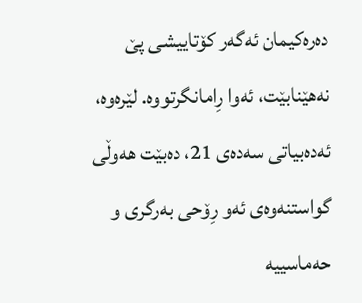ده‌ره‌كیمان ئه‌گه‌ر كۆتاییشی پێ نه‌هێنابێت، ئه‌وا رِامانگرتووه‌. لێره‌وه‌، ئه‌ده‌بیاتی سه‌ده‌ی 21، ده‌بێت هه‌وڵی گواستنه‌وه‌ی ئه‌و رِۆحی به‌رگری و حه‌ماسییه‌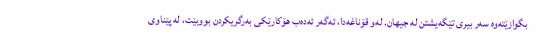بگوازێته‌وه‌ سه‌ر بیری تێگه‌یشتن له‌ جیهان. له‌و قۆناغه‌دا، ئه‌گه‌ر ئه‌ده‌ب هۆكارێكی به‌رگریكردن بووبێت، له‌ پێناوی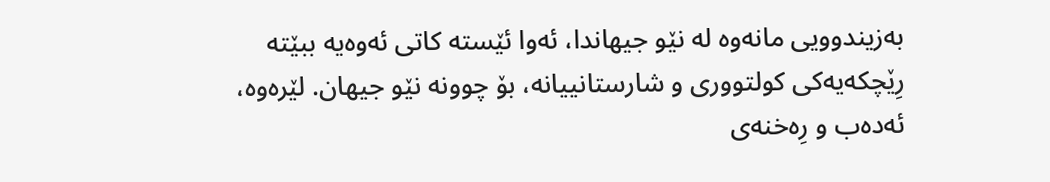به‌زیندوویی مانه‌وه‌ له‌ نێو جیهاندا، ئه‌وا ئێسته‌ كاتی ئه‌وه‌یه‌ ببێته‌ رِێچكه‌یه‌كی كولتووری و شارستانییانه‌، بۆ چوونه‌ نێو جیهان. لێره‌وه‌، ئه‌ده‌ب و رِه‌خنه‌ی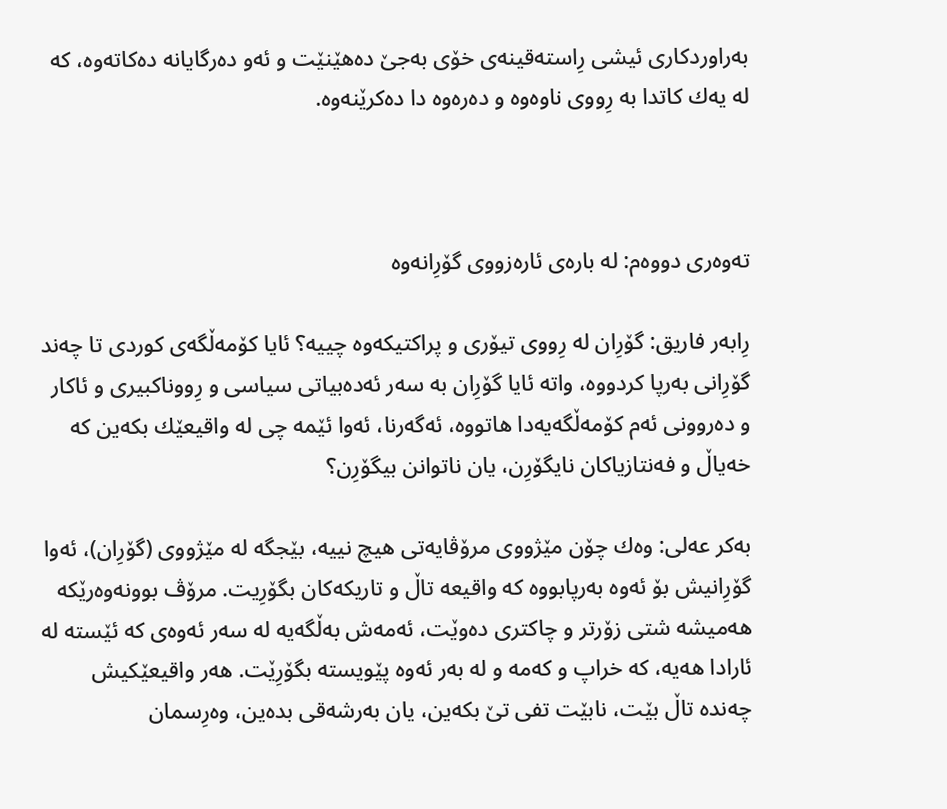به‌راوردكاری ئیشی رِاسته‌قینه‌ی خۆی به‌جێ ده‌هێنێت و ئه‌و ده‌رگایانه‌ ده‌كاته‌وه‌، كه‌ له‌ یه‌ك كاتدا به‌ رِووی ناوه‌وه‌ و ده‌ره‌وه‌ دا ده‌كرێنه‌وه‌.



ته‌وه‌ری دووه‌م: له‌ باره‌ی ئاره‌زووی گۆرِانه‌وه‌

رِابه‌ر فاریق: گۆرِان له‌ رِووی تیۆری و پراكتیكه‌وه‌ چییه‌؟ ئایا كۆمه‌ڵگه‌ی كوردی تا چه‌ند گۆرِانی به‌رپا كردووه‌، واته‌ ئایا گۆرِان به‌ سه‌ر ئه‌ده‌بیاتی سیاسی و رِووناكبیری و ئاكار و ده‌روونی ئه‌م كۆمه‌ڵگه‌یه‌دا هاتووه‌، ئه‌گه‌رنا، ئه‌وا ئێمه‌ چی له‌ واقیعێك بكه‌ین كه‌  خه‌یاڵ و فه‌نتازیاكان نایگۆرِن، یان ناتوانن بیگۆرِن؟

به‌كر عه‌لی: وه‌ك چۆن مێژووی مرۆڤایه‌تی هیچ نییه‌، بێجگه‌ له‌ مێژووی (گۆرِان)، ئه‌وا گۆرِانیش بۆ ئه‌وه‌ به‌رپابووه‌ كه‌ واقیعه‌ تاڵ و تاریكه‌كان بگۆرِیت. مرۆڤ بوونه‌وه‌رێكه‌ هه‌میشه‌ شتی زۆرتر و چاكتری ده‌وێت، ئه‌مه‌ش به‌ڵگه‌یه‌ له‌ سه‌ر ئه‌وه‌ی كه‌ ئێسته‌ له‌ ئارادا هه‌یه‌، كه‌ خراپ و كه‌مه‌ و له‌ به‌ر ئه‌وه‌ پێویسته‌ بگۆرِێت. هه‌ر واقیعێكیش چه‌نده‌ تاڵ بێت، نابێت تفی تێ بكه‌ین، یان به‌رشه‌قی بده‌ین، وه‌رِسمان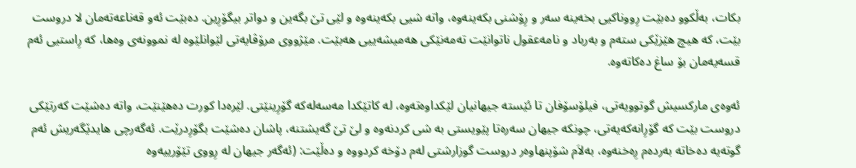بكات، به‌ڵكوو ده‌بێت رِووناكیی بخه‌ینه‌ سه‌ر و رِۆشنی بكه‌ینه‌وه‌، واته‌ شیی بكه‌ینه‌وه‌ و لێی تێ بگه‌ین و دواتر بیگۆرِین. ده‌بێت ئه‌و قه‌ناعه‌ته‌مان لا دروست بێت، كه‌ هیچ هێزێكی سته‌م و به‌رباد و نامه‌عقول ناتوانێت ته‌مه‌نێكی هه‌میشه‌ییی هه‌بێت. مێژووی مرۆڤایه‌تی لێوانلێوه‌ له‌ نموونه‌ی وه‌ها، كه‌ رِاستیی ئه‌م قسه‌یه‌مان بۆ ساغ ده‌كاته‌وه‌.

ئه‌وه‌ی ماركسیش گوتوویه‌تی، فیلۆسۆفان تا ئێسته‌ جیهانیان لێكداوه‌ته‌وه‌، له‌ كاتێكدا مه‌سه‌له‌كه‌ گۆرِینێتی. لێره‌دا كورت ده‌هێنێت، واته‌ ده‌شێت كه‌رتێكی دروست بێت كه‌ گۆرِانه‌كه‌یه‌تی، چونكه‌ جیهان سه‌ره‌تا پێویستی به‌ شی كردنه‌وه‌ و لێ تێ گه‌یشتنه‌، پاشان ده‌شێت بگۆرِدرێت. ئه‌گه‌رچی هایدێگه‌ریش ئه‌م گوته‌یه‌ ده‌خاته‌ به‌رده‌م رِه‌خنه‌وه‌، به‌لاَم شۆپنهاوه‌ر دروست گوزارشتی له‌م دۆخه‌ كردووه‌ و ده‌ڵێت: (ئه‌گه‌ر جیهان له‌ رِووی تێۆرییه‌وه‌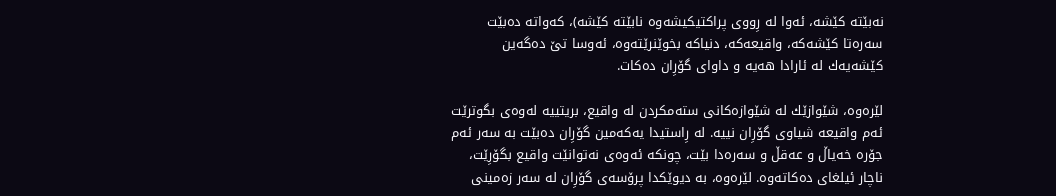نه‌بێته‌ كێشه‌، ئه‌وا له‌ رِووی پراكتیكیشه‌وه‌ نابێته‌ كێشه‌)، كه‌واته‌ ده‌بێت سه‌ره‌تا كێشه‌كه‌، واقیعه‌كه‌، دنیاكه‌ بخوێنرێته‌وه‌، ئه‌وسا تێ ده‌گه‌ین كێشه‌یه‌ك له‌ ئارادا هه‌یه‌ و داوای گۆرِان ده‌كات.

لێره‌وه‌، شێوازێك له‌ شێوازه‌‌كانی سته‌مكردن له‌ واقیع، بریتییه‌ له‌وه‌ی بگوترێت ئه‌م واقیعه‌ شیاوی گۆرِان نییه‌. له‌ رِاستیدا یه‌كه‌مین گۆرِان ده‌بێت به‌ سه‌ر ئه‌م جۆره‌ خه‌یاڵ و عه‌قڵ و سه‌ره‌‌دا بێت، چونكه‌ ئه‌وه‌ی نه‌توانێت واقیع بگۆرِێت، ناچار ئیلغای ده‌كاته‌وه‌. لێره‌وه‌، به‌ دیوێكدا پرۆسه‌ی گۆرِان له‌ سه‌ر زه‌مینی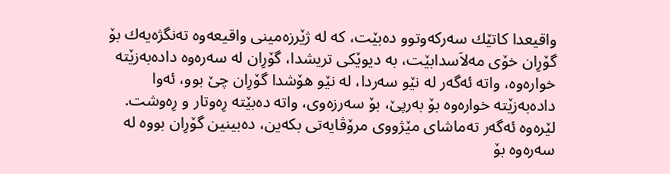واقیعدا كاتێك سه‌ركه‌وتوو ده‌بێت، كه‌ له‌ ژێرزه‌مینی واقیعه‌وه‌ ته‌نگژه‌یه‌ك بۆ گۆرِان خۆی مه‌لاَسدابێت، به‌ دیوێكی تریشدا، گۆرِان له‌ سه‌ره‌وه‌ داده‌به‌زێته‌ خواره‌وه‌، واته‌ ئه‌گه‌ر له‌ نێو سه‌ردا، له‌ نێو هۆشدا گۆرِان چێ بوو، ئه‌وا داده‌به‌زێته‌ خواره‌وه‌ بۆ به‌رپێ، بۆ سه‌رزه‌وی، واته‌ ده‌بێته‌ رِه‌وتار و رِه‌وشت. لێره‌وه‌ ئه‌گه‌ر ته‌ماشای مێژووی مرۆڤایه‌تی بكه‌ین، ده‌بینین گۆرِان بووه‌ له‌ سه‌ره‌وه‌ بۆ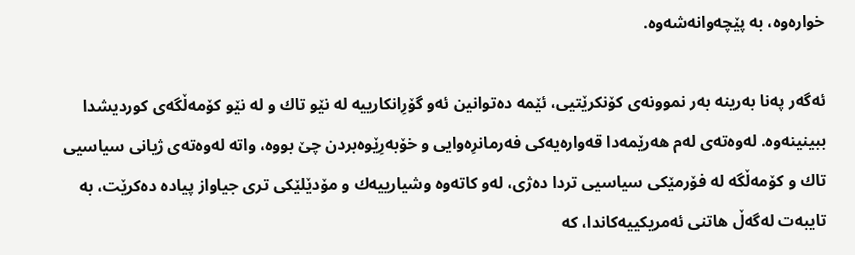خواره‌وه‌، به‌ پێچه‌وانه‌شه‌وه‌.

ئه‌گه‌ر په‌نا به‌رینه‌ به‌ر نموونه‌ی كۆنكرێتیی، ئێمه‌ ده‌توانین ئه‌و گۆرِانكارییه‌ له‌ نێو تاك و له‌ نێو كۆمه‌ڵگه‌ی كوردیشدا ببینینه‌وه‌. له‌وه‌ته‌ی له‌م هه‌رێمه‌دا قه‌واره‌یه‌كی فه‌رمانرِه‌وایی و خۆبه‌رِێوه‌بردن چێ بووه‌، واته‌ له‌وه‌ته‌ی ژیانی سیاسیی تاك و كۆمه‌ڵگه‌ له‌ فۆرمێكی سیاسیی تردا ده‌ژی، له‌و كاته‌وه‌ وشیارییه‌ك و مۆدێلێكی تری جیاواز پیاده‌ ده‌كرێت، به‌ تایبه‌ت له‌گه‌ڵ هاتنی ئه‌مریكییه‌كاندا، كه‌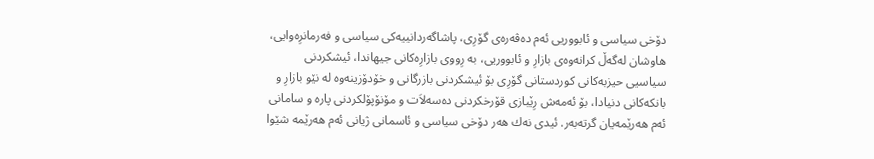دۆخی سیاسی و ئابووریی ئه‌م ده‌ڤه‌ره‌ی گۆرِی، پاشاگه‌ردانییه‌كی سیاسی و فه‌رمانرِه‌وایی، هاوشان له‌گه‌ڵ كرانه‌وه‌ی بازارِ و ئابووریی، به‌ رِووی بازارِه‌كانی جیهاندا، ئیشكردنی سیاسیی حیزبه‌كانی كوردستانی گۆرِی بۆ ئیشكردنی بازرگانی و خۆدۆزینه‌وه‌ له‌ نێو بازارِ و بانكه‌كانی دنیادا، بۆ ئه‌مه‌ش رِێبازی قۆرخكردنی ده‌سه‌لاَت و مۆنۆپۆلكردنی پاره‌ و سامانی ئه‌م هه‌رێمه‌یان گرته‌به‌ر. ئیدی نه‌ك هه‌ر دۆخی سیاسی و ئاسمانی ژیانی ئه‌م هه‌رێمه‌ شێوا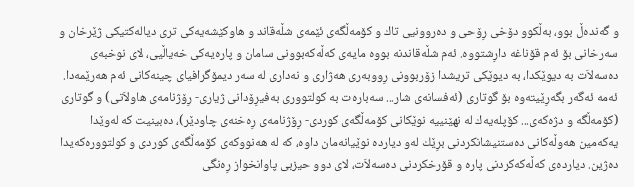و گه‌نده‌ڵ بوو، به‌ڵكوو دۆخی رِۆحی و ده‌روونیی تاك و كۆمه‌ڵگه‌ی ئێمه‌ی شڵه‌قاند و هاوكێشه‌یه‌كی تری دیاله‌كتیكی ژێرخان و سه‌رخانی بۆ ئه‌م قۆناغه‌ دارِشتووه‌. ئه‌م شڵه‌قاندنه‌ بووه‌ مایه‌ی كه‌ڵه‌كه‌بوونی سامان و پاره‌یه‌كی خه‌یاڵیی، لای نوخبه‌ی ده‌سه‌لاَت به‌ دیوێكدا، به‌ دیوێكی تریشدا زۆربوونی رِووبه‌ری هه‌ژاری و نه‌داری له‌ سه‌ر دیمۆگرافیای چینه‌كانی ئه‌م هه‌رێمه‌دا. ئه‌مه‌ ئه‌گه‌ر بگه‌رِێیته‌وه‌ بۆ گوتاری (ئه‌فسانه‌ی شار... سه‌باره‌ت به‌ كولتووری به‌فیرِۆدانی ژیاری- رِۆژنامه‌ی هاولاَتی) و گوتاری (كۆمه‌ڵگه‌ و دژه‌كه‌ی... كۆپله‌یه‌ك له‌ نهێنییه‌ نوێكانی كۆمه‌ڵگه‌ی كوردی- رِۆژنامه‌ی رِه‌خنه‌ی چاودێر)، ده‌بینیت كه‌ له‌وێدا یه‌كه‌مین هه‌وڵه‌كانی ده‌ستنیشانكردنی برِێك له‌و دیارده‌ نوێیانه‌مان داوه‌، كه‌ له‌ هه‌نووكه‌ی كۆمه‌ڵگه‌ی كوردی و كولتووره‌كه‌یدا ده‌ژین. دیارده‌ی كه‌ڵه‌كه‌كردنی پاره‌ و قۆرخكردنی ده‌سه‌لاَت، لای دوو حیزبی پاوانخواز رِه‌نگی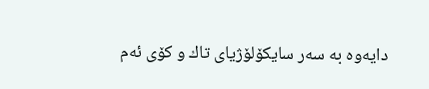دایه‌وه‌ به‌ سه‌ر سایكۆلۆژیای تاك و كۆی ئه‌م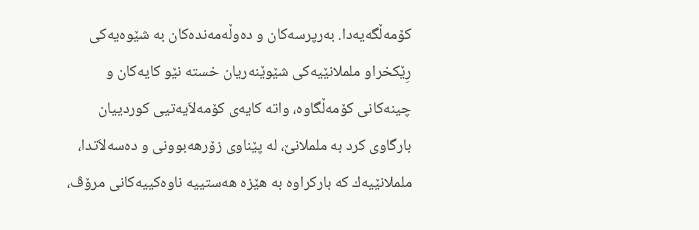كۆمه‌ڵگه‌یه‌دا. به‌رپرسه‌كان و ده‌وڵه‌مه‌نده‌كان به‌ شێوه‌یه‌كی رِێكخراو ململانێیه‌كی شێوێنه‌ریان خسته‌ نێو كایه‌كان و چینه‌كانی كۆمه‌ڵگاوه‌، واته‌ كایه‌ی كۆمه‌لاَیه‌تیی كوردییان بارگاوی كرد به‌ ململانێ، له‌ پێناوی زۆرهه‌بوونی و ده‌سه‌لاَتدا، ململانێیه‌ك كه‌ باركراوه‌ به‌ هێزه‌ هه‌ستییه‌ ناوه‌كییه‌كانی مرۆڤ،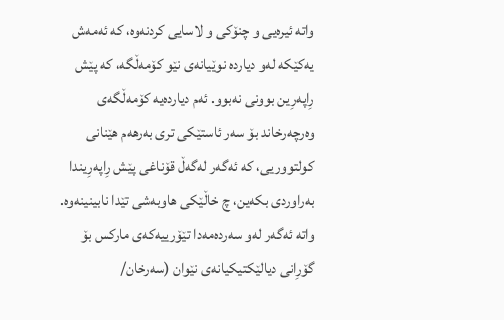واته‌ ئیره‌یی و چنۆكی و لاسایی كردنه‌وه‌، كه‌ ئه‌مه‌ش یه‌كێكه‌ له‌و دیارده‌ نوێیانه‌ی نێو كۆمه‌ڵگه‌، كه‌ پێش رِاپه‌رِین بوونی نه‌بوو. ئه‌م دیارده‌یه‌ كۆمه‌ڵگه‌ی وه‌رچه‌رخاند بۆ سه‌ر ئاستێكی تری به‌رهه‌م هێنانی كولتووریی، كه‌ ئه‌گه‌ر له‌گه‌ڵ قۆناغی پێش رِاپه‌رِیندا به‌راوردی بكه‌ین، چ خاڵێكی هاوبه‌شی تێدا نابینینه‌وه‌. واته‌ ئه‌گه‌ر له‌و سه‌رده‌مه‌دا تێۆرییه‌كه‌ی ماركس بۆ گۆرِانی دیالێكتیكیانه‌ی نێوان (سه‌رخان/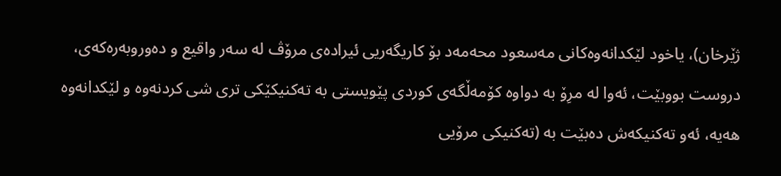ژێرخان)، یاخود لێكدانه‌وه‌كانی مه‌سعود محه‌مه‌د بۆ كاریگه‌ریی ئیراده‌ی مرۆڤ له‌ سه‌ر واقیع و ده‌وروبه‌ره‌كه‌ی، دروست بووبێت، ئه‌وا له‌ مرِۆ به‌ دواوه‌ كۆمه‌ڵگه‌ی كوردی پێویستی به‌ ته‌كنیكێكی تری شی كردنه‌وه‌ و لێكدانه‌وه‌ هه‌یه‌، ئه‌و ته‌كنیكه‌ش ده‌بێت به‌ (ته‌كنیكی مرۆیی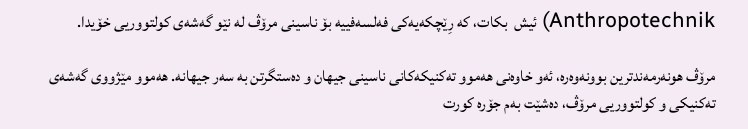Anthropotechnik) ئیش  بكات، كه‌ رِێچكه‌یه‌كی فه‌لسه‌فییه‌ بۆ ناسینی مرۆڤ له‌ نێو گه‌شه‌ی كولتووریی خۆیدا.

مرۆڤ هونه‌رمه‌ندترین بوونه‌وه‌ره‌، ئه‌و خاوه‌نی هه‌موو ته‌كنیكه‌كانی ناسینی جیهان و ده‌ستگرتن به‌ سه‌ر جیهانه‌. هه‌موو مێژووی گه‌شه‌ی ته‌كنیكی و كولتووریی مرۆڤ، ده‌شێت به‌م جۆره‌ كورت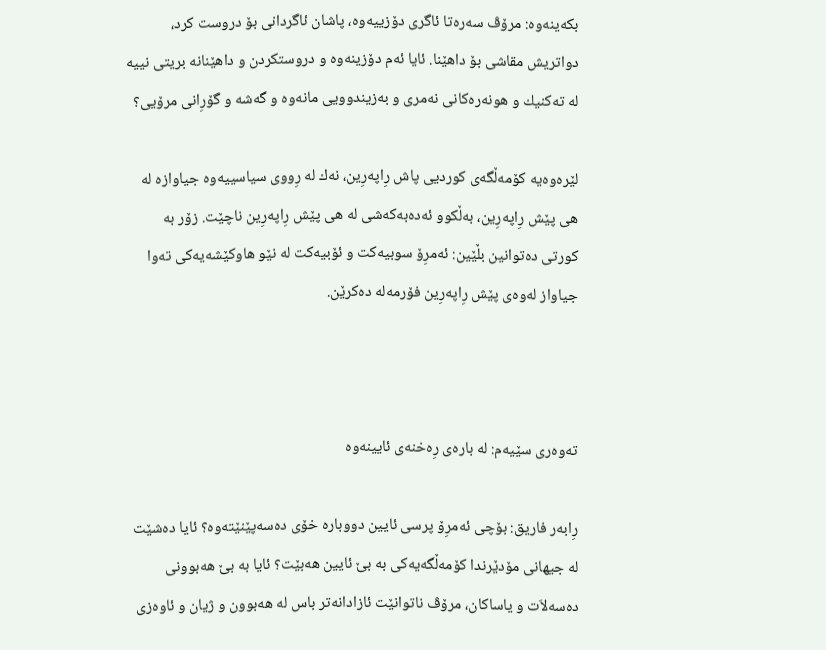بكه‌ینه‌وه‌: مرۆڤ سه‌ره‌تا ئاگری دۆزییه‌وه‌، پاشان ئاگردانی بۆ دروست كرد، دواتریش مقاشی بۆ داهێنا. ئایا ئه‌م دۆزینه‌وه‌ و دروستكردن و داهێنانه‌ بریتی نییه‌ له‌ ته‌كنیك و هونه‌ره‌كانی نه‌مری و به‌زیندوویی مانه‌وه‌ و گه‌شه‌ و گۆرِانی مرۆیی؟

لێره‌وه‌یه‌ كۆمه‌ڵگه‌ی كوردیی پاش رِاپه‌رِین، نه‌ك له‌ رِووی سیاسییه‌وه‌ جیاوازه‌ له‌ هی پێش رِاپه‌رِین، به‌ڵكوو ئه‌ده‌به‌كه‌شی له‌ هی پێش رِاپه‌رِین ناچێت. زۆر به‌ كورتی ده‌توانین بڵێین: ئه‌مرِۆ سوبیه‌كت و ئۆبیه‌كت له‌ نێو هاوكێشه‌یه‌كی ته‌وا جیاواز له‌وه‌ی پێش رِاپه‌رِین فۆرمه‌له‌ ده‌كرێن.



ته‌وه‌ری سێیه‌م: له‌ باره‌ی رِه‌خنه‌ی ئایینه‌وه‌

رِابه‌ر فاریق: بۆچی ئه‌مرِۆ پرسی ئایین دووباره‌ خۆی ده‌سه‌پێنێته‌وه‌؟ ئایا ده‌شێت له‌ جیهانی مۆدێرندا كۆمه‌ڵگه‌یه‌كی به‌ بێ ئایین هه‌بێت؟ ئایا به‌ بێ هه‌بوونی ده‌سه‌لاَت و یاساكان، مرۆڤ ناتوانێت ئازادانه‌تر باس له‌ هه‌بوون و ژیان و ئاوه‌زی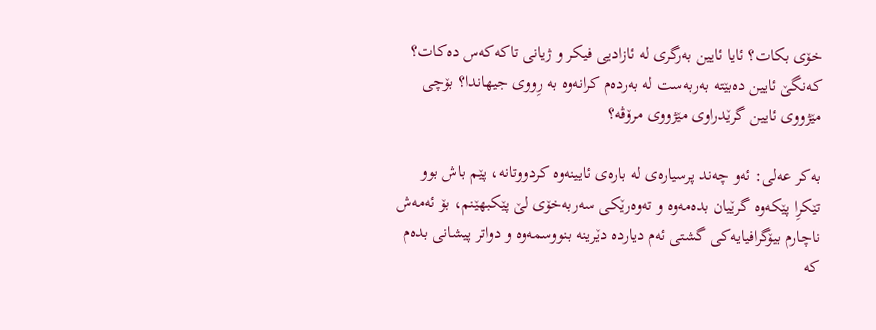خۆی بكات؟ ئایا ئایین به‌رگری له‌ ئازادیی فیكر و ژیانی تاكه‌كه‌س ده‌كات؟ كه‌نگێ ئایین ده‌بێته‌ به‌ربه‌ست له‌ به‌رده‌م كرانه‌وه‌ به‌ رِووی جیهاندا؟ بۆچی مێژووی ئایین گرێدراوی مێژووی مرۆڤه‌؟

به‌كر عه‌لی: ئه‌و چه‌ند پرسیاره‌ی له‌ باره‌ی ئایینه‌وه‌ كردووتانه‌، پێم باش بوو تێكرِا پێكه‌وه‌ گرێیان بده‌مه‌وه‌ و ته‌وه‌رێكی سه‌ربه‌خۆی لێ پێكبهێنم، بۆ ئه‌مه‌ش ناچارم بیۆگرافیایه‌كی گشتی ئه‌م دیارده‌ دێرینه‌ بنووسمه‌وه‌ و دواتر پیشانی بده‌م كه‌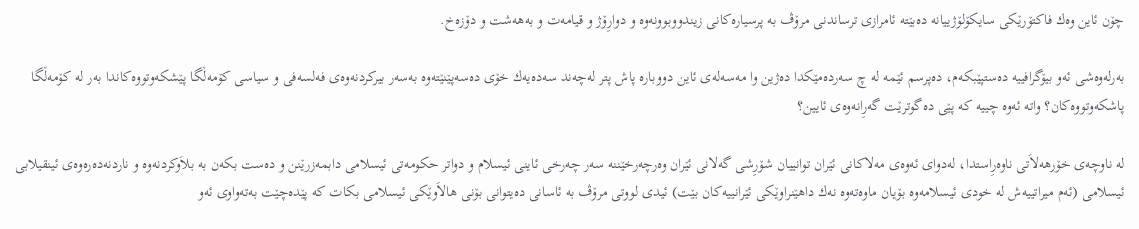چۆن ئاین وه‌ك فاكتۆرێكی سایكۆلۆژییانه‌ ده‌بێته‌ ئامرازی ترساندنی مرۆڤ به‌ پرسیاره‌كانی زیندووبوونه‌وه‌ و دوارِۆژ و قیامه‌ت و به‌هه‌شت و دۆزه‌خ.

به‌رله‌وه‌شی ئه‌و بیۆگرافییه‌ ده‌ستپێبكه‌م، ده‌پرسم ئێمه‌ له‌ چ سه‌رده‌مێكدا ده‌ژین وا مه‌سه‌له‌ی ئاین دووباره‌ پاش پتر له‌چه‌ند سه‌ده‌یه‌ك خۆی ده‌سه‌پێنێته‌وه‌ به‌سه‌ر بیركردنه‌وه‌ی فه‌لسه‌فی و سیاسی كۆمه‌ڵگا پێشكه‌وتووه‌كاندا به‌ر له‌ كۆمه‌ڵگا پاشكه‌وتووه‌كان؟ واته‌ ئه‌وه‌ چییه‌ كه‌ پێی ده‌گوترێت گه‌رِانه‌وه‌ی ئایین؟

له‌ ناوچه‌ی خۆرهه‌لاَتی ناوه‌رِاستدا، له‌دوای ئه‌وه‌ی مه‌لاكانی ئێران توانییان شۆرِشی گه‌لانی ئێران وه‌رچه‌رخێننه‌ سه‌ر چه‌رخی ئاینی ئیسلام و دواتر حكومه‌تی ئیسلامی دابمه‌زرێنن و ده‌ست بكه‌ن به‌ بلاَوكردنه‌وه‌ و ناردنه‌ده‌ره‌وه‌ی ئینقیلابی ئیسلامی (ئه‌م میراتییه‌ش له‌ خودی ئیسلامه‌وه‌ بۆیان ماوه‌ته‌وه‌ نه‌ك داهێنراوێكی ئێرانییه‌كان بێت) ئیدی لووتی مرۆڤ به‌ ئاسانی ده‌یتوانی بۆنی هالاَوێكی ئیسلامی بكات كه‌ پێده‌چێت به‌ته‌واوی ئه‌و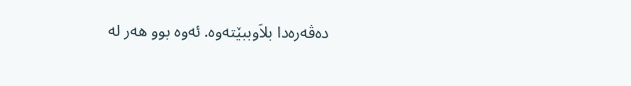ده‌ڤه‌ره‌دا بلاَوببێته‌وه‌. ئه‌وه‌ بوو هه‌ر له‌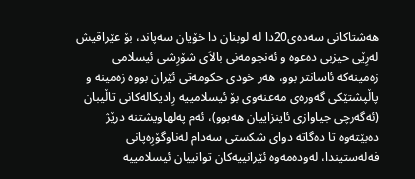هه‌شتاكانی سه‌ده‌ی20دا له‌ لوبنان دا خۆیان سه‌پاند، بۆ عێراقیش له‌رِێی حیزبی ده‌عوه‌ و ئه‌نجومه‌نی بالاَی شۆرِشی ئیسلامی زه‌مینه‌كه‌ ئاسانتر بوو، هه‌ر خودی حكومه‌تی ئێران بووه‌ زه‌مینه‌ و پاڵپشتێكی گه‌وره‌ی مه‌عنه‌وی بۆ ئیسلامییه‌ رِادیكاله‌كانی تاڵیبان (ئه‌گه‌رچی جیاوازی ئاینزاییان هه‌بوو)، ئه‌م په‌لهاویشتنه‌ درێژ ده‌بێته‌وه‌ تا ده‌گاته‌‌ دوای شكستی سه‌دام له‌ناوگۆرِه‌پانی فه‌له‌ستیندا، له‌وده‌مه‌وه‌ ئێرانییه‌كان توانییان ئیسلامییه‌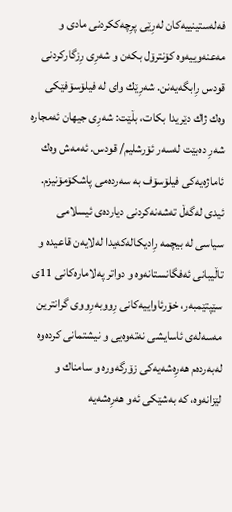فه‌له‌ستینییه‌كان‌ له‌رِێی پرِچه‌ككردنی مادی و مه‌عنه‌وییه‌وه‌ كۆنترۆل بكه‌ن و شه‌رِی رِزگاركردنی قودس رِابگه‌یه‌نن. شه‌رِێك وای له‌ فیلۆسۆفێكی وه‌ك ژاك دێریدا بكات، بڵێت: شه‌رِی جیهان ئه‌مجاره‌ شه‌رِ ده‌بێت له‌سه‌ر ئۆرشلیم/ قودس. ئه‌مه‌ش وه‌ك ئاماژه‌یه‌كی فیلۆسۆف به‌ سه‌رده‌می پاشكۆمۆنیزم. ئیدی له‌گه‌ڵ ته‌شه‌نه‌كردنی دیارده‌ی ئیسلامی سیاسی له‌ بیچمه‌ رِادیكاله‌كه‌یدا له‌لایه‌ن قاعیده‌ و تاڵیبانی ئه‌فگانستانه‌وه‌ و دواتر په‌لاماره‌كانی 11ی سێپتێمبه‌ر، خۆرئاواییه‌كانی رِووبه‌رِووی گرانترین مه‌سه‌له‌ی ئاسایشی نه‌ته‌وه‌یی و نیشتمانی كرده‌وه‌ له‌به‌رده‌م هه‌رِه‌شه‌یه‌كی زۆرگه‌وره‌ و سامناك و لێزانه‌وه‌، كه‌ به‌شێكی ئه‌و هه‌رِه‌شه‌یه‌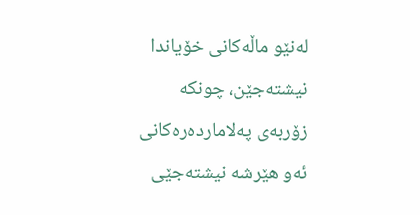له‌نێو ماڵه‌كانی خۆیاندا نیشته‌جێن، چونكه‌ زۆربه‌ی په‌لامارده‌ره‌كانی ئه‌و هێرشه‌ نیشته‌جێی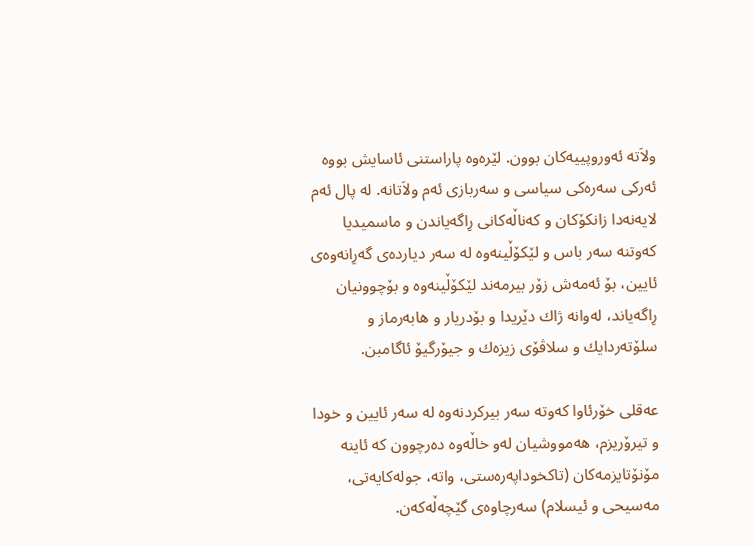ولاَته‌ ئه‌وروپییه‌كان بوون. لێره‌وه‌ پاراستنی ئاسایش بووه‌ ئه‌ركی سه‌ره‌كی سیاسی و سه‌ربازی ئه‌م ولاَتانه‌. له‌ پال ئه‌م لایه‌نه‌دا زانكۆكان و كه‌ناڵه‌كانی رِاگه‌یاندن و ماسمیدیا كه‌وتنه‌ سه‌ر باس و لێكۆڵینه‌وه‌ له‌ سه‌ر دیارده‌ی گه‌رِانه‌وه‌ی ئایین، بۆ ئه‌مه‌ش زۆر بیرمه‌ند لێكۆڵینه‌وه‌ و بۆچوونیان رِاگه‌یاند، له‌وانه‌ ژاك دێریدا و بۆدریار و هابه‌رماز و سلۆته‌ردایك و سلاڤۆی زیزه‌ك و جیۆرگیۆ ئاگامبن.

عه‌قلی خۆرئاوا كه‌وته‌ سه‌ر بیركردنه‌وه‌ له‌ سه‌ر ئایین و خودا و تیرۆریزم، هه‌مووشیان له‌و خاڵه‌وه‌ ده‌رچوون كه‌ ئاینه‌ مۆنۆتایزمه‌كان (تاكخوداپه‌ره‌ستی، واته‌، جوله‌كایه‌تی، مه‌سیحی و ئیسلام) سه‌رچاوه‌ی گێچه‌ڵه‌كه‌ن.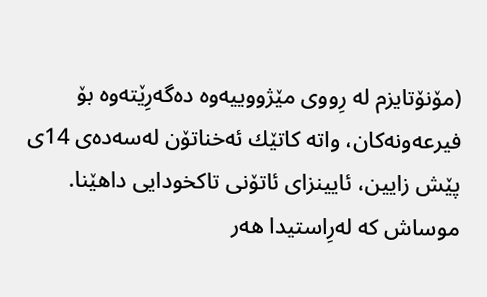(مۆنۆتایزم له‌ رِووی مێژووییه‌وه‌ ده‌گه‌رِێته‌وه‌ بۆ فیرعه‌ونه‌كان، واته‌ كاتێك ئه‌خناتۆن له‌سه‌ده‌ی 14ی پێش زایین، ئایینزای ئاتۆنی تاكخودایی داهێنا. موساش كه‌ له‌رِاستیدا هه‌ر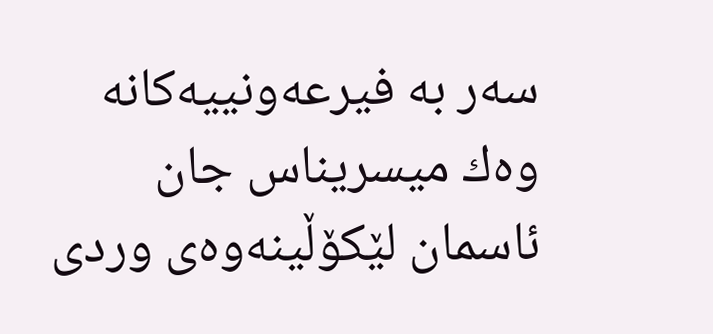سه‌ر به‌ فیرعه‌ونییه‌كانه‌ وه‌ك میسریناس جان ئاسمان لێكۆڵینه‌وه‌ی وردی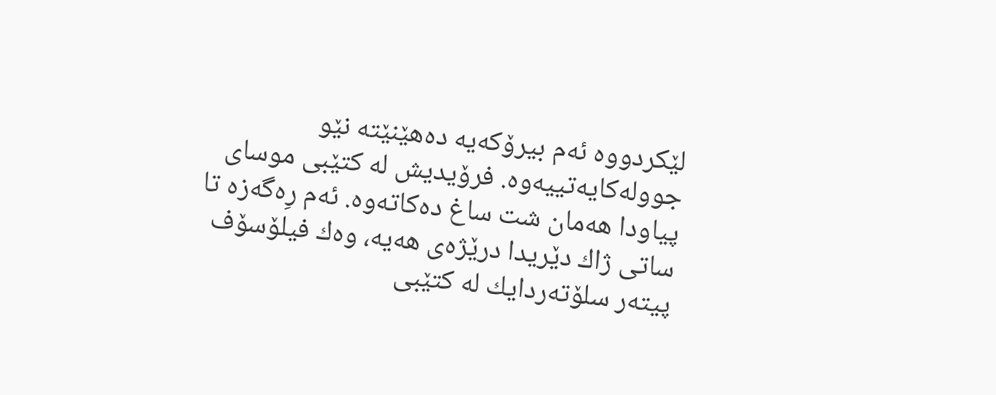لێكردووه‌ ئه‌م بیرۆكه‌یه‌ ده‌هێنێته‌ نێو جووله‌كایه‌تییه‌وه‌. فرۆیدیش له‌ كتێبی موسای پیاودا هه‌مان شت ساغ ده‌كاته‌وه‌. ئه‌م رِه‌گه‌زه‌ تا ساتی ژاك دێریدا درێژه‌ی هه‌یه‌، وه‌ك فیلۆسۆف پیته‌ر سلۆته‌ردایك له‌ كتێبی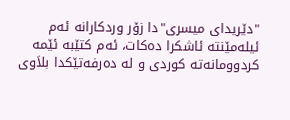"دێریدای میسری"دا زۆر وردكارانه‌ ئه‌م ئیله‌مێنته‌ ئاشكرا ده‌كات، ئه‌م كتێبه‌ ئێمه‌ كردوومانه‌ته‌ كوردی و له‌ ده‌رفه‌تێكدا بلاَوی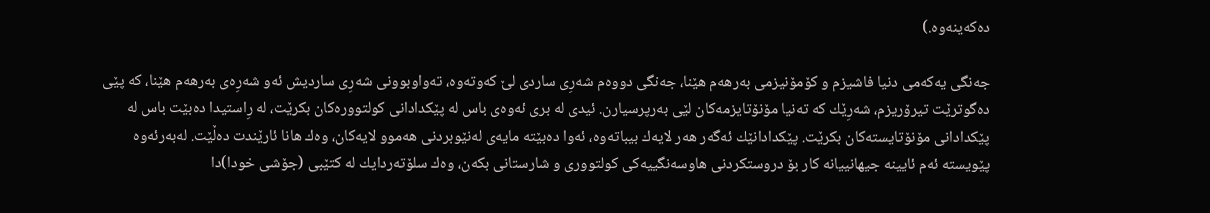ده‌كه‌ینه‌وه‌.)

جه‌نگی یه‌كه‌می دنیا فاشیزم و كۆمۆنیزمی به‌رهه‌م هێنا، جه‌نگی دووه‌م شه‌رِی ساردی لێ كه‌وته‌وه‌، ته‌واوبوونی شه‌رِی ساردیش ئه‌و شه‌رِه‌ی به‌رهه‌م هێنا، كه‌ پێی ده‌گوترێت تیرۆریزم، شه‌رِێك كه‌ ته‌نیا مۆنۆتایزمه‌كان لێی به‌رپرسیارن. ئیدی له‌ بری ئه‌وه‌ی باس له‌ پێكدادانی كولتووره‌كان بكرێت، له‌ رِاستیدا ده‌بێت باس له‌ پێكدادانی مۆنۆتایسته‌كان بكرێت. پێكدادانێك ئه‌گه‌ر هه‌ر لایه‌ك بیباته‌وه‌، ئه‌وا ده‌بێته‌ مایه‌ی له‌نێوبردنی هه‌موو لایه‌كان، وه‌ك هانا ئارێندت ده‌ڵێت. له‌به‌رئه‌وه‌ پێویسته‌ ئه‌م ئایینه‌ جیهانییانه‌ كار بۆ دروستكردنی هاوسه‌نگییه‌كی كولتووری و شارستانی بكه‌ن، وه‌ك سلۆته‌ردایك له‌ كتێبی (جۆشی خودا)دا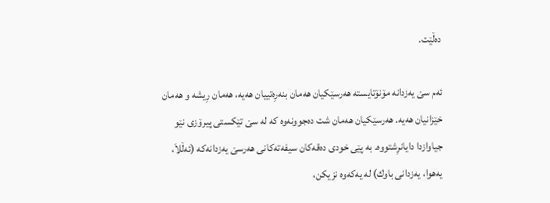ده‌ڵێت.

ئه‌م سێ یه‌زدانه‌ مۆنۆتایسته‌ هه‌رسێكیان هه‌مان بنه‌رِه‌تییان هه‌یه‌، هه‌مان رِیشه‌ و هه‌مان خێزانیان هه‌یه‌. هه‌رسێكیان هه‌مان شت ده‌جوونه‌وه‌ كه‌ له‌ سێ تێكستی پیرۆزی نێو جیاوازدا دایانرِشتووه‌. به‌ پێی خودی ده‌قه‌كان سیفه‌ته‌كانی هه‌رسێ یه‌زدانه‌كه‌ (ئه‌ڵلاَ، یه‌هوا، یه‌زد‌انی باوك) له‌ یه‌كه‌وه‌ نزیكن،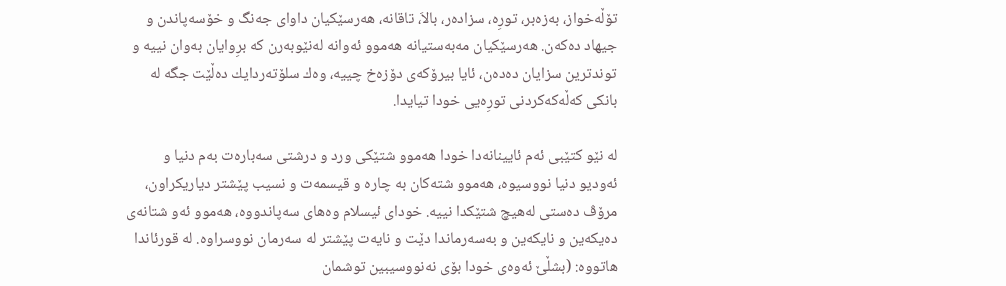تۆڵه‌خواز، به‌زه‌بر، تورِه‌، سزاده‌ر، بالاَ، تاقانه‌، هه‌رسێكیان داوای جه‌نگ و خۆسه‌پاندن و جیهاد ده‌كه‌ن. هه‌رسێكیان مه‌به‌ستیانه‌ هه‌موو ئه‌وانه‌ له‌نێوبه‌رن كه‌ برِوایان به‌وان نییه‌ و توندترین سزایان ده‌ده‌ن، ئایا بیرۆكه‌ی دۆزه‌خ چییه‌، وه‌ك سلۆته‌ردایك ده‌ڵێت جگه‌ له‌ بانكی كه‌ڵه‌كه‌كردنی تورِه‌یی خودا تیایدا.

له‌ نێو كتێبی ئه‌م ئایینانه‌دا خودا هه‌موو شتێكی ورد و درشتی سه‌باره‌ت به‌م دنیا و ئه‌ودیو دنیا نووسیوه‌، هه‌موو شته‌كان به‌ چاره‌ و ‌قیسمه‌ت و نسیب پێشتر دیاریكراون، مرۆڤ ده‌ستی له‌هیچ شتێكدا نییه‌. خودای ئیسلام وه‌های سه‌پاندووه‌، هه‌موو ئه‌و شتانه‌ی ده‌یكه‌ین و نایكه‌ین و به‌سه‌رماندا دێت و نایه‌ت پێشتر له‌ سه‌رمان نووسراوه‌. له‌ قورئاندا هاتووه‌: (بشڵێ ئه‌وه‌ی خودا بۆی نه‌نووسیبین توشمان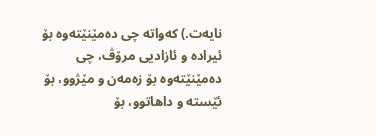نایه‌ت.) كه‌واته‌ چی ده‌مێنێته‌وه‌ بۆ ئیراده‌ و ئازادیی مرۆڤ، چی ده‌مێنێته‌وه‌ بۆ زه‌مه‌ن و مێژوو، بۆ ئێسته‌ و داهاتوو، بۆ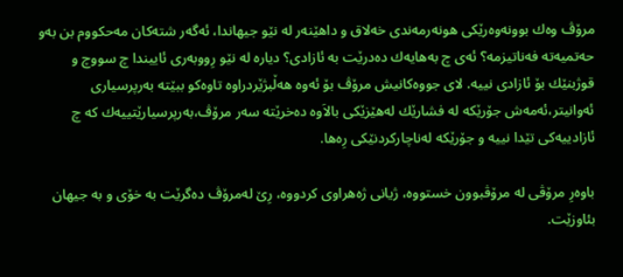مرۆڤ وه‌ك بوونه‌وه‌رێكی هونه‌رمه‌ندی خه‌لاق و داهێنه‌ر له‌ نێو جیهاندا، ئه‌گه‌ر شته‌كان مه‌حكووم بن به‌و حه‌تمیه‌ته‌ فه‌ناتیزمه‌؟ ئه‌ی چ به‌هایه‌ك ده‌درێت به‌ ئازادی؟ دیاره‌ له‌ نێو رِووبه‌ری ئاییندا چ سووچ و قوژبنێك بۆ ئازادی نییه‌. لای جووه‌كانیش مرۆڤ بۆ ئه‌وه‌ هه‌ڵبژێردراوه‌ تاوه‌كو ببێته‌ به‌رپرسیاری ئه‌وانیتر،ئه‌مه‌ش جۆرێكه‌ له‌ فشارێك له‌هێزێكی بالاَوه‌ ده‌خرێته‌ سه‌ر مرۆڤ،به‌رپرسیارێتییه‌ك كه‌ چ ئازادییه‌كی تێدا نییه‌ و جۆرێكه‌ له‌ناچاركردنێكی رِه‌ها.

باوه‌رِ مرۆڤی له‌ مرۆڤبوون خستووه‌، ژیانی ژه‌هراوی كردووه‌، رِێ له‌مرۆڤ ده‌گرێت به‌ خۆی و به‌ جیهان بئاوزێت.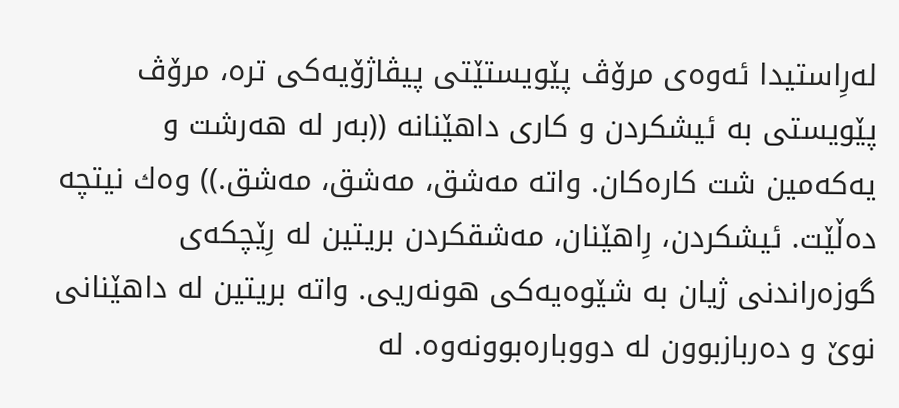له‌رِاستیدا ئه‌وه‌ی مرۆڤ پێویستێتی پیڤاژۆیه‌كی تره‌، مرۆڤ پێویستی به‌ ئیشكردن و كاری داهێنانه‌ ((به‌ر له‌ هه‌رشت و یه‌كه‌مین شت كاره‌كان. واته‌ مه‌شق، مه‌شق، مه‌شق.)) وه‌ك نیتچه‌ ده‌ڵێت. ئیشكردن، رِاهێنان، مه‌شقكردن بریتین له‌ رِێچكه‌ی گوزه‌راندنی ژیان به‌ شێوه‌یه‌كی هونه‌ریی. واته‌ بریتین له‌ داهێنانی نوێ و ده‌ربازبوون له‌ دووباره‌بوونه‌وه‌. له‌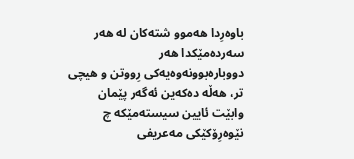باوه‌رِدا هه‌موو شته‌كان له‌ هه‌ر سه‌رده‌مێكدا هه‌ر دووباره‌بوونه‌وه‌یه‌كی رِووتن و هیچی تر، هه‌ڵه‌ ده‌كه‌ین ئه‌گه‌ر پێمان وابێت ئایین سیسته‌مێكه‌ چ نێوه‌رِۆكێكی مه‌عریفی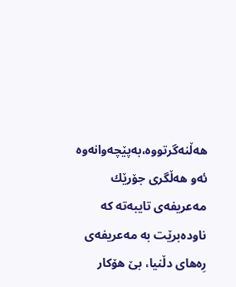هه‌ڵنه‌گرتووه‌،به‌پێچه‌وانه‌وه‌ ئه‌و هه‌ڵگری جۆرێك مه‌عریفه‌ی تایبه‌ته‌ كه‌ ناوده‌برێت به‌ مه‌عریفه‌ی رِه‌های دڵنیا، بێ هۆكار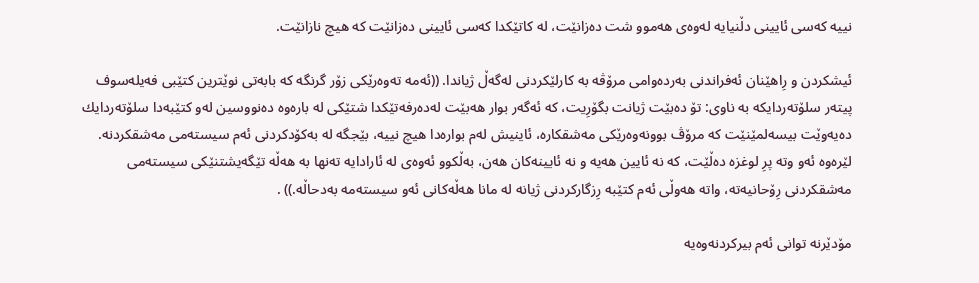نییه‌ كه‌سی ئایینی دڵنیایه‌ له‌وه‌ی هه‌موو شت ده‌زانێت، له‌ كاتێكدا كه‌سی ئایینی ده‌زانێت كه‌ هیچ نازانێت.

ئیشكردن و رِاهێنان ئه‌فراندنی به‌رده‌وامی مرۆڤه‌ به‌ كارلێكردنی له‌گه‌ڵ ژیاندا. ((ئه‌مه‌ ته‌وه‌رێكی زۆر گرنگه‌ كه‌ بابه‌تی نوێترین كتێبی فه‌یله‌سوف پیته‌ر سلۆته‌ردایكه‌ به‌ ناوی: تۆ ده‌بێت ژیانت بگۆرِیت، كه‌ ئه‌گه‌ر بوار هه‌بێت له‌ده‌رفه‌تێكدا شتێكی له‌ باره‌وه‌ ده‌نووسین له‌و كتێبه‌دا سلۆته‌ردایك ده‌یه‌وێت بیسه‌لمێنێت كه‌ مرۆڤ بوونه‌وه‌رێكی مه‌شقكاره‌، ئاینیش له‌م بواره‌دا هیچ نییه‌، بێجگه‌ له‌ به‌كۆدكردنی ئه‌م سیسته‌می مه‌شقكردنه‌. لێره‌وه‌ ئه‌و وته‌ پرِ لوغزه‌ ده‌ڵێت، كه‌ نه‌ ئایین هه‌یه‌ و نه‌ ئایینه‌كان هه‌ن، به‌ڵكوو ئه‌وه‌ی له‌ ئارادایه‌ ته‌نها به‌ هه‌ڵه‌ تێگه‌یشتنێكی سیسته‌می مه‌شقكردنی رِۆحانیه‌ته‌، واته‌ هه‌وڵی ئه‌م كتێبه‌ رِزگاركردنی ژیانه‌ له‌ مانا هه‌ڵه‌كانی ئه‌و سیسته‌مه‌ به‌دحاڵه‌.)) .

مۆدێرنه‌ توانی ئه‌م بیركردنه‌وه‌یه‌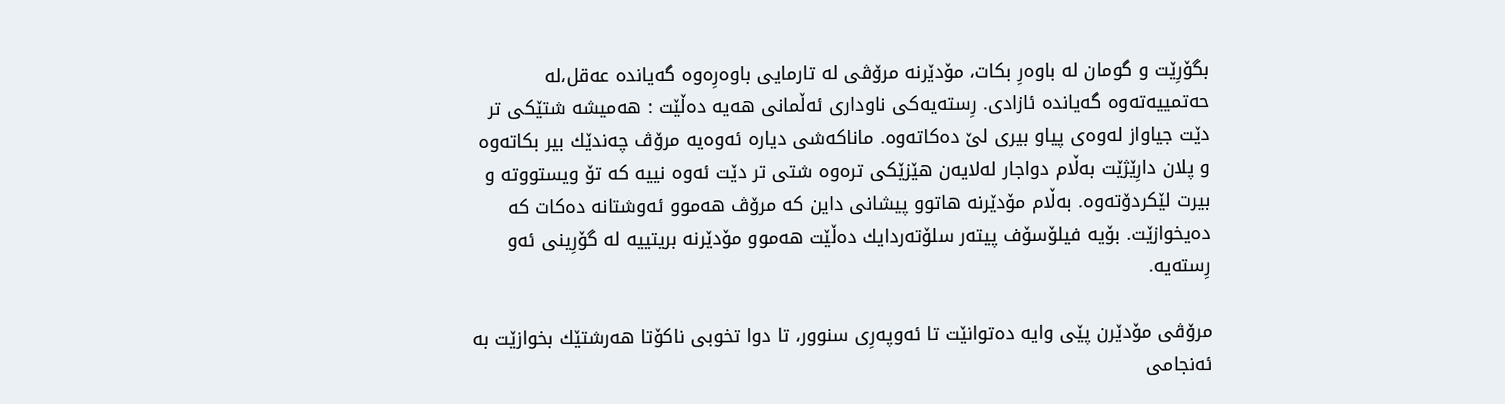بگۆرِێت و گومان له‌ باوه‌رِ بكات، مۆدێرنه‌ مرۆڤی له‌ تارمایی‌ باوه‌رِه‌وه‌ گه‌یانده‌ عه‌قل،له‌ حه‌تمییه‌ته‌وه‌ گه‌یانده‌ ئازادی. رِسته‌یه‌كی ناوداری ئه‌ڵمانی هه‌یه‌ ده‌ڵێت : هه‌میشه‌ شتێكی تر دێت جیاواز له‌وه‌ی پیاو بیری لێ ده‌كاته‌وه‌. ماناكه‌شی دیاره‌ ئه‌وه‌یه‌ مرۆڤ چه‌ندێك بیر بكاته‌وه‌ و پلان دارِێژێت به‌ڵام دواجار له‌لایه‌ن هێزێكی تره‌وه‌ شتی تر دێت ئه‌وه‌ نییه‌ كه‌ تۆ ویستووته‌ و بیرت لێكردۆته‌وه‌. به‌ڵام مۆدێرنه‌ هاتوو پیشانی داین كه‌ مرۆڤ هه‌موو ئه‌وشتانه‌ ده‌كات كه‌ ده‌یخوازێت. بۆیه‌ فیلۆسۆف پیته‌ر سلۆته‌ردایك ده‌ڵێت هه‌موو مۆدێرنه‌ بریتییه‌ له‌ گۆرِینی ئه‌و رِسته‌یه‌.

مرۆڤی مۆدێرن پێی وایه‌ ده‌توانێت تا ئه‌وپه‌رِی سنوور، تا دوا تخوبی ناكۆتا هه‌رشتێك بخوازێت به‌ ئه‌نجامی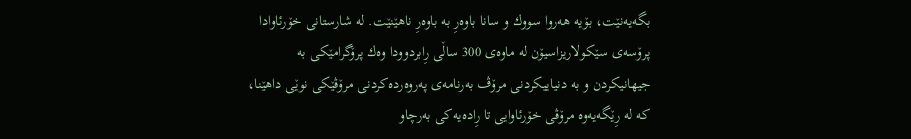بگه‌یه‌نێت، بۆیه‌ هه‌روا سووك و سانا باوه‌رِ به‌ باوه‌رِ ناهێنێت. له‌ شارستانی خۆرئاوادا پرۆسه‌ی سێكولاریزاسیۆن له‌ ماوه‌ی 300 ساڵی رِابردوودا وه‌ك پرۆگرامێكی به‌ جیهانیكردن و به‌ دنیاییكردنی مرۆڤ به‌رنامه‌ی په‌روه‌رده‌كردنی مرۆڤێكی نوێی داهێنا، كه‌ له‌ رِێگه‌یه‌وه‌ مرۆڤی خۆرئاوایی تا رِاده‌یه‌كی به‌رچاو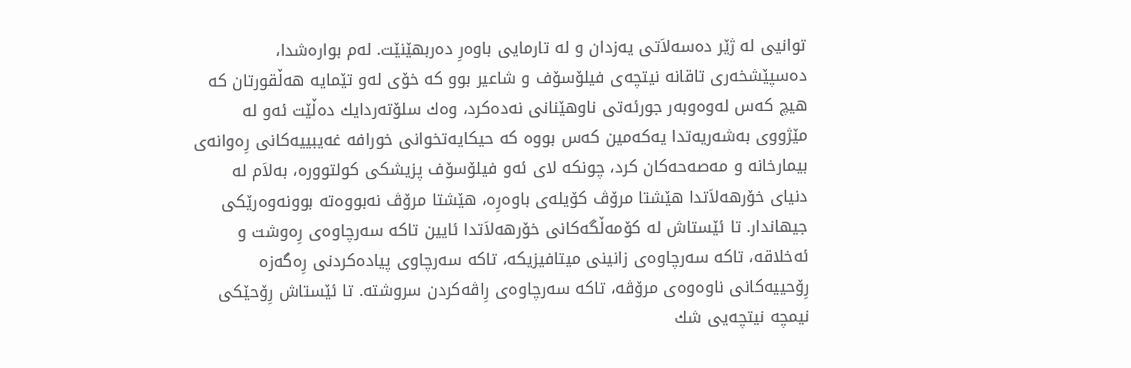توانیی له‌ ژێر ده‌سه‌لاَتی یه‌زدان و له‌ تارمایی باوه‌رِ ده‌ربهێنێت. له‌م بواره‌شدا، ده‌سپێشخه‌ری تاقانه‌ نیتچه‌ی فیلۆسۆف و شاعیر بوو كه‌ خۆی له‌و تێمایه‌ هه‌ڵقورتان كه‌ هیچ كه‌س له‌وه‌وبه‌ر جورئه‌تی ناوهێنانی نه‌ده‌كرد، وه‌ك سلۆته‌ردایك ده‌ڵێت ئه‌و له‌ مێژووی به‌شه‌ریه‌تدا یه‌كه‌مین كه‌س بووه‌ كه‌ حیكایه‌تخوانی خورافه‌ غه‌یبییه‌كانی رِه‌وانه‌ی بیمارخانه‌ و مه‌صه‌حه‌كان كرد، چونكه‌ لای ئه‌و فیلۆسۆف پزیشكی كولتووره‌، به‌لاَم له‌ دنیای خۆرهه‌لاَتدا هێشتا مرۆڤ كۆیله‌ی باوه‌رِه‌، هێشتا مرۆڤ نه‌بووه‌ته‌ بوونه‌وه‌رێكی جیهاندار. تا ئێستاش له‌ كۆمه‌ڵگه‌كانی خۆرهه‌لاَتدا ئایین تاكه‌ سه‌رچاوه‌ی رِه‌وشت و ئه‌خلاقه‌، تاكه‌ سه‌رچاوه‌ی زانینی میتافیزیكه‌، تاكه‌ سه‌رچاوی پیاده‌كردنی رِه‌گه‌زه‌ رِۆحییه‌كانی ناوه‌وه‌ی مرۆڤه‌‌، تاكه‌ سه‌رچاوه‌ی رِاڤه‌كردن سروشته‌‌. تا ئێستاش رِۆحێكی نیمچه‌ نیتچه‌یی شك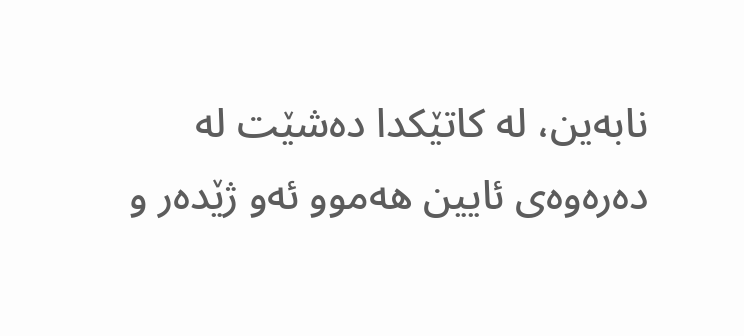نابه‌ین، له‌ كاتێكدا ده‌شێت له‌ ده‌ره‌وه‌ی ئایین هه‌موو ئه‌و ژێده‌ر و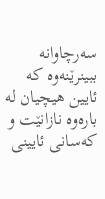سه‌رچاوانه‌ ببینرێنه‌وه‌ كه‌ ئایین هیچیان له‌ باره‌وه‌ نازانێت و كه‌سانی ئایینی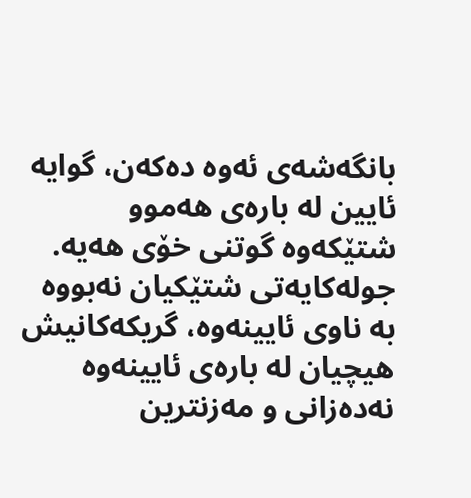بانگه‌شه‌ی ئه‌وه‌ ده‌كه‌ن، گوایه‌ ئایین له‌ باره‌ی هه‌موو شتێكه‌وه‌ گوتنی خۆی هه‌یه‌. جوله‌كایه‌تی شتێكیان نه‌بووه‌ به‌ ناوی ئایینه‌وه‌، گریكه‌كانیش هیچیان له‌ باره‌ی ئایینه‌وه‌ نه‌ده‌زانی و مه‌زنترین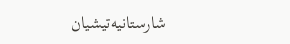شارستانیه‌تیشیان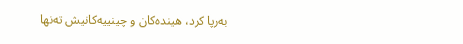به‌رپا كرد، هینده‌كان و چینییه‌كانیش ته‌نها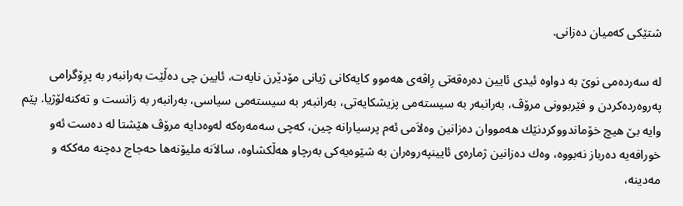شتێكی كه‌میان ده‌زانی.

له‌ سه‌رده‌می نوێ به‌ دواوه‌ ئیدی ئایین ده‌ره‌قه‌تی رِاڤه‌ی هه‌موو كایه‌كانی ژیانی مۆدێرن نایه‌ت، ئایین چی ده‌ڵێت به‌رانبه‌ر به‌ پرِۆگرامی په‌روه‌رده‌كردن و فێربوونی مرۆڤ، به‌رانبه‌ر به‌ سیسته‌می پزیشكایه‌تی، به‌رانبه‌ر به‌ سیسته‌می سیاسی، به‌رانبه‌ر به‌ زانست و ته‌كنه‌لۆژیا. پێم وایه‌ بێ هیچ خۆماندووكردنێك هه‌مووان ده‌زانین وه‌لاَمی ئه‌م پرسیارانه‌ چین، كه‌چی سه‌مه‌ره‌كه‌ له‌وه‌دایه‌ مرۆڤ هێشتا له‌ ده‌ست ئه‌و خورافه‌یه‌ ده‌رباز نه‌بووه‌، وه‌ك ده‌زانین ژماره‌ی ئایینپه‌روه‌ران به‌ شێوه‌یه‌كی به‌رچاو هه‌ڵكشاوه‌، سالاَنه‌ ملیۆنه‌ها حه‌جاج ده‌چنه‌ مه‌ككه‌ و مه‌دینه‌،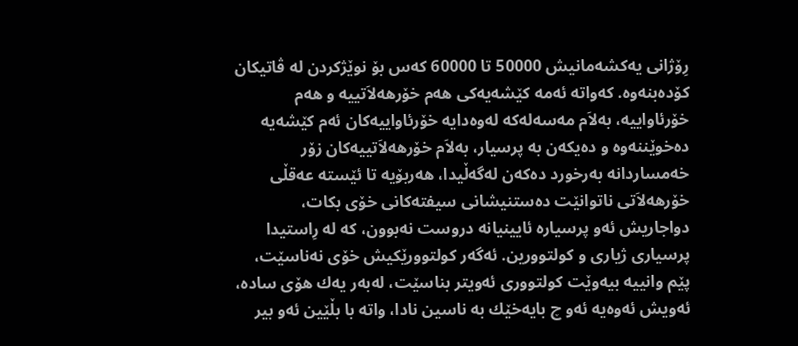رِۆژانی یه‌كشه‌مانیش 50000 تا 60000 كه‌س بۆ نوێژكردن له‌ ڤاتیكان كۆده‌بنه‌وه‌. كه‌واته‌ ئه‌مه‌ كێشه‌یه‌كی هه‌م خۆرهه‌لاَتییه‌ و هه‌م خۆرئاواییه‌، به‌لاَم مه‌سه‌له‌كه‌ له‌وه‌دایه‌ خۆرئاواییه‌كان ئه‌م كێشه‌یه‌ ده‌خوێننه‌وه‌ و ده‌یكه‌ن به‌ پرسیار، به‌لاَم خۆرهه‌لاَتییه‌كان زۆر خه‌مساردانه‌ به‌رخورد ده‌كه‌ن له‌گه‌ڵیدا، هه‌ربۆیه‌ تا ئێسته‌ عه‌قڵی خۆرهه‌لاَتی ناتوانێت ده‌ستنیشانی سیفته‌كانی خۆی بكات، دواجاریش ئه‌و پرسیاره‌ ئایینیانه‌ دروست نه‌بوون، كه‌ له‌ رِاستیدا پرسیاری ژیاری و كولتوورین. ئه‌گه‌ر كولتوورێكیش خۆی نه‌ناسێت، پێم وانییه‌ بیه‌وێت كولتووری ئه‌ویتر بناسێت، له‌به‌ر یه‌ك هۆی ساده‌، ئه‌ویش ئه‌وه‌یه‌ ئه‌و چ بایه‌خێك به‌ ناسین نادا، واته‌ با بڵێین ئه‌و بیر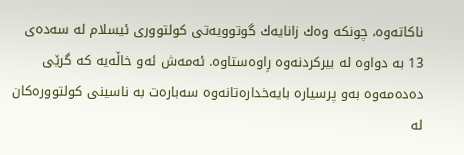ناكاته‌وه‌، چونكه‌ وه‌ك زانایه‌ك گوتوویه‌تی كولتووری ئیسلام له‌ سه‌ده‌ی 13 به‌ دواوه‌ له‌ بیركردنه‌وه‌ رِاوه‌ستاوه‌. ئه‌مه‌ش ئه‌و خاڵه‌یه‌ كه‌ گرێی ده‌ده‌مه‌وه‌ به‌و پرسیاره‌ بایه‌خداره‌تانه‌وه‌ سه‌باره‌ت به‌ ناسینی كولتووره‌كان له‌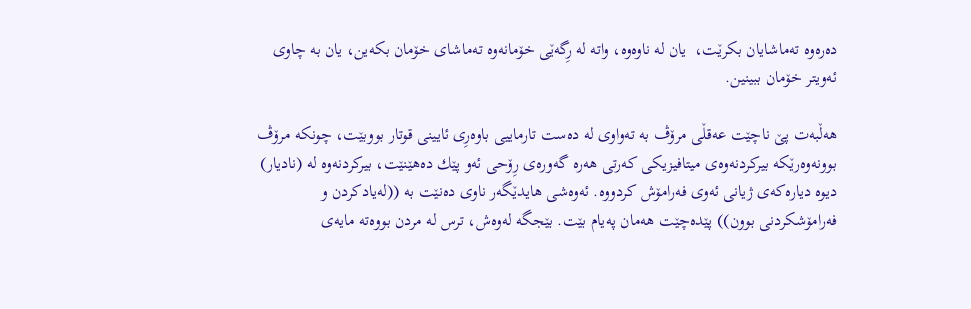ده‌ره‌وه‌ ته‌ماشایان بكرێت،  یان له‌ ناوه‌وه‌، واته‌ له‌ رِگه‌ێی خۆمانه‌وه‌ ته‌ماشای خۆمان بكه‌ین، یان به‌ چاوی ئه‌ویتر خۆمان ببینین.

هه‌ڵبه‌ت پێ ناچێت عه‌قڵی مرۆڤ به‌ ته‌واوی له‌ ده‌ست تارماییی باوه‌رِی ئایینی قوتار بووبێت، چونكه‌ مرۆڤ بوونه‌وه‌رێكه‌ بیركردنه‌وه‌ی میتافیزیكی كه‌رتی هه‌ره‌ گه‌وره‌ی رِۆحی ئه‌و پێك ده‌هێنێت، بیركردنه‌وه‌ له‌ (نادیار) دیوه‌ دیاره‌كه‌ی ژیانی ئه‌وی فه‌رامۆش كردووه‌. ئه‌وه‌شی هایدێگه‌ر ناوی ده‌نێت به‌ ((له‌یادكردن و فه‌رامۆشكردنی بوون)) پێده‌چێت هه‌مان په‌یام بێت. بێجگه‌ له‌وه‌ش، ترس له‌ مردن بووه‌ته‌ مایه‌ی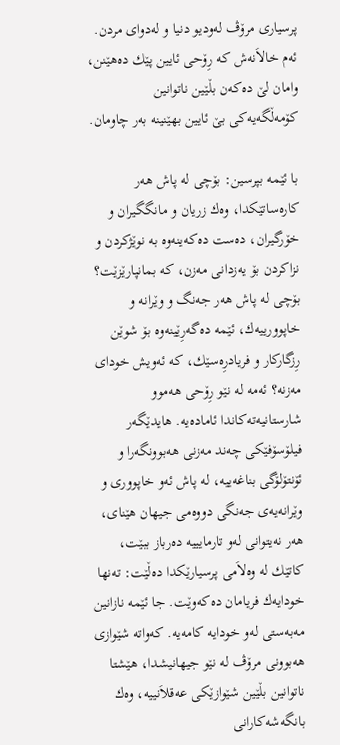پرسیاری مرۆڤ له‌ودیو دنیا و له‌دوای مردن. ئه‌م خالاَنه‌ش كه‌ رِۆحی ئایین پێك ده‌هێنن، وامان لێ ده‌كه‌ن بڵێین ناتوانین كۆمه‌ڵگه‌یه‌كی بێ ئایین بهێنینه‌ به‌ر چاومان.

با ئێمه‌ بپرسین: بۆچی له‌ پاش هه‌ر كاره‌ساتێكدا، وه‌ك زریان و مانگگیران و خۆرگیران، ده‌ست ده‌كه‌ینه‌وه‌ به‌ نوێژكردن و نزاكردن بۆ یه‌زدانی مه‌زن، كه‌ بمانپارێزێت؟ بۆچی له‌ پاش هه‌ر جه‌نگ و وێرانه‌ و خاپوورییه‌ك، ئێمه‌ ده‌گه‌رِێینه‌وه‌ بۆ شوێن رِزگاركار و فریادرِه‌سێك، كه‌ ئه‌ویش خودای مه‌زنه‌؟ ئه‌مه‌ له‌ نێو رِۆحی هه‌موو شارستانیه‌ته‌كاندا ئاماده‌یه‌. هایدێگه‌ر فیلۆسۆفێكی چه‌ند مه‌زنی هه‌بوونگه‌را و ئۆنتۆلۆگی بناغه‌ییه‌، له‌ پاش ئه‌و خاپووری و وێرانه‌یه‌ی جه‌نگی دووه‌می جیهان هێنای، هه‌ر نه‌یتوانی له‌و تارمایییه‌ ده‌رباز ببێت، كاتێك له‌ وه‌لاَمی پرسیارێكدا ده‌ڵێت: ته‌نها خودایه‌ك فریامان ده‌كه‌وێت. جا ئێمه‌ نازانین مه‌به‌ستی له‌و خودایه‌ كامه‌یه‌. كه‌واته‌ شێوازی هه‌بوونی مرۆڤ له‌ نێو جیهانیشدا، هێشتا ناتوانین بڵێین شێوازێكی عه‌قلاَنییه‌، وه‌ك بانگه‌شه‌كارانی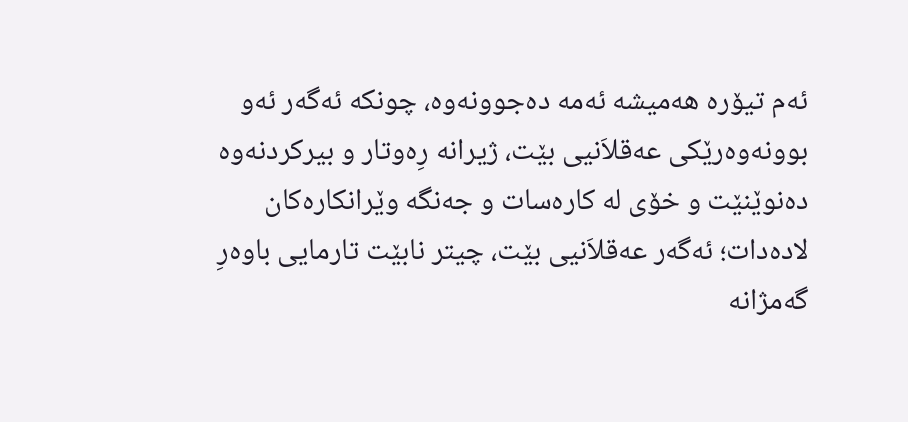ئه‌م تیۆره‌ هه‌میشه‌ ئه‌مه‌ ده‌جوونه‌وه‌، چونكه‌ ئه‌گه‌ر ئه‌و بوونه‌وه‌رێكی عه‌قلاَنیی بێت، ژیرانه‌ رِه‌وتار و بیركردنه‌وه‌ ده‌نوێنێت و خۆی له‌ كاره‌سات و جه‌نگه‌ وێرانكاره‌كان لاده‌دات؛ ئه‌گه‌ر عه‌قلاَنیی بێت، چیتر نابێت ‌تارمایی باوه‌رِ گه‌مژانه‌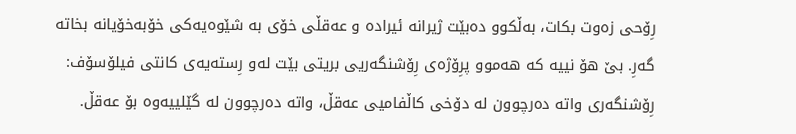رِۆحی زه‌وت بكات، به‌ڵكوو ده‌بێت ژیرانه‌ ئیراده‌ و عه‌قڵی خۆی به‌ شێوه‌یه‌كی خۆبه‌خۆیانه‌ بخاته‌ گه‌رِ. بێ هۆ نییه‌ كه‌ هه‌موو پرِۆژه‌ی رِۆشنگه‌ریی بریتی بێت له‌و رِسته‌یه‌ی كانتی فیلۆسۆف: رِۆشنگه‌ری واته‌ ده‌رچوون له‌ دۆخی كاڵفامیی عه‌قڵ، واته‌ ده‌رچوون له‌ گێلییه‌وه‌ بۆ عه‌قڵ.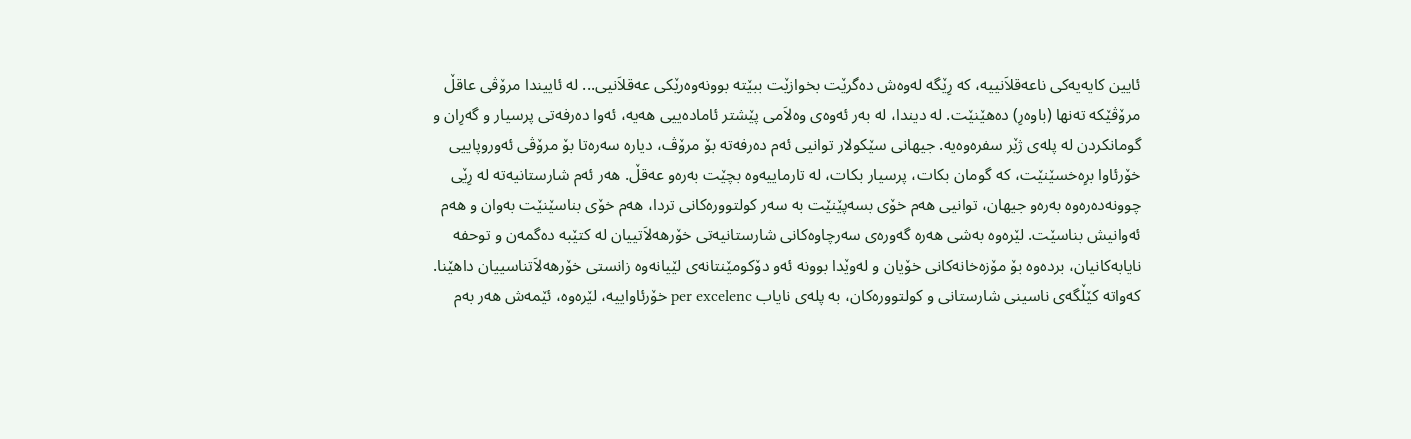ئایین كایه‌یه‌كی ناعه‌قلاَنییه‌، كه‌ رِێگه‌ له‌وه‌ش ده‌گرێت بخوازێت ببێته‌ بوونه‌وه‌رێكی عه‌قلاَنیی... له‌ ئاییندا مرۆڤی عاقڵ مرۆڤێكه‌ ته‌نها (باوه‌رِ) ده‌هێنێت. له‌ دیندا، له‌ به‌ر ئه‌وه‌ی وه‌لاَمی پێشتر ئاماده‌ییی هه‌یه‌، ئه‌وا ده‌رفه‌تی پرسیار و گه‌رِان و گومانكردن له‌ پله‌ی ژێر سفره‌وه‌یه‌. جیهانی سێكولار توانیی ئه‌م ده‌رفه‌ته‌ بۆ مرۆڤ، دیاره‌ سه‌ره‌تا بۆ مرۆڤی ئه‌وروپاییی خۆرئاوا برِه‌خسێنێت، كه‌ گومان بكات، پرسیار بكات، له‌ تارماییه‌وه‌ بچێت به‌ره‌و عه‌قڵ. هه‌ر ئه‌م شارستانیه‌ته‌ له‌ رِێی چوونه‌ده‌ره‌وه‌ به‌ره‌و جیهان، توانیی هه‌م خۆی بسه‌پێنێت به‌ سه‌ر كولتووره‌كانی تردا، هه‌م خۆی بناسێنێت به‌وان و هه‌م ئه‌وانیش بناسێت. لێره‌وه‌ به‌شی هه‌ره‌ گه‌وره‌ی سه‌رچاوه‌كانی شارستانیه‌تی خۆرهه‌لاَتییان له‌ كتێبه‌ ده‌گمه‌ن و توحفه‌ نایابه‌كانیان، برده‌وه‌ بۆ مۆزه‌خانه‌كانی خۆیان و له‌وێدا بوونه‌ ئه‌و دۆكومێنتانه‌ی لێیانه‌وه‌ زانستی خۆرهه‌لاَتناسییان داهێنا. كه‌واته‌ كێڵگه‌ی ناسینی شارستانی و كولتووره‌كان، به‌ پله‌ی نایاب per excelenc خۆرئاواییه‌، لێره‌وه‌، ئێمه‌ش هه‌ر به‌م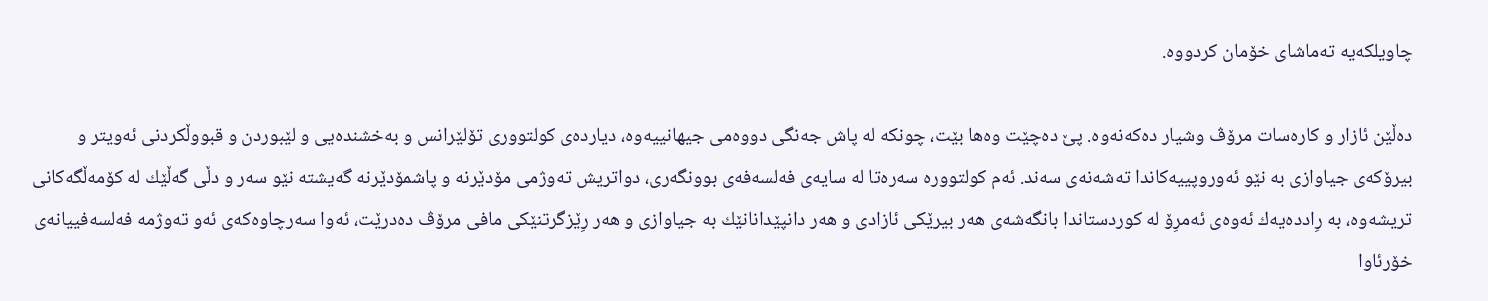چاویلكه‌یه‌ ته‌ماشای خۆمان كردووه‌.

ده‌ڵێن ئازار و كاره‌سات مرۆڤ وشیار ده‌كه‌نه‌وه‌. پێ ده‌چێت وه‌ها بێت، چونكه‌ له‌ پاش جه‌نگی دووه‌می جیهانییه‌وه‌، دیارده‌ی كولتووری تۆلێرانس و به‌خشنده‌یی و لێبوردن و قبووڵكردنی ئه‌ویتر و بیرۆكه‌ی جیاوازی به‌ نێو ئه‌وروپییه‌كاندا ته‌شه‌نه‌ی سه‌ند. ئه‌م كولتووره‌ سه‌ره‌تا له‌ سایه‌ی فه‌لسه‌فه‌ی بوونگه‌ری، دواتریش ته‌وژمی مۆدێرنه‌ و پاشمۆدێرنه‌ گه‌یشته‌ نێو سه‌ر و دڵی گه‌ڵێك له‌ كۆمه‌ڵگه‌كانی تریشه‌وه‌، به‌ رِادده‌یه‌ك ئه‌وه‌ی ئه‌مرِۆ له‌ كوردستاندا بانگه‌شه‌ی هه‌ر بیرێكی ئازادی و هه‌ر دانپێدانانێك به‌ جیاوازی و هه‌ر رِێزگرتنێكی مافی مرۆڤ ده‌درێت، ئه‌وا سه‌رچاوه‌كه‌ی ئه‌و ته‌وژمه‌ فه‌لسه‌فییانه‌ی‌ خۆرئاوا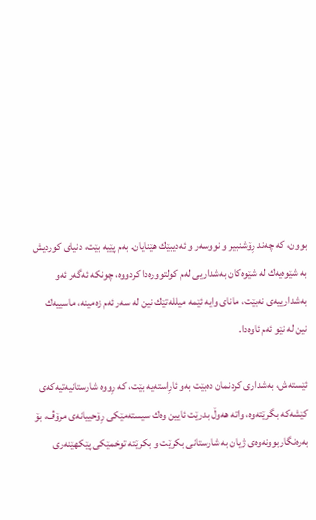بوون،‌ كه‌ چه‌ند رِۆشنبیر و نووسه‌ر و ئه‌دیبێك هێنایان. به‌م پێیه‌ بێت، دنیای كوردیش به‌ شێوه‌یه‌ك له‌ شێوه‌كان به‌شداریی له‌م كولتووره‌دا كردووه‌، چونكه‌ ئه‌گه‌ر ئه‌و به‌شدارییه‌ی نه‌بێت، مانای وایه‌ ئێمه‌ میلله‌تێك نین له‌ سه‌ر ئه‌م زه‌مینه‌، ماسییه‌ك نین له‌ نێو ئه‌م ئاوه‌دا.

ئێسته‌ش، به‌شداری كردنمان ده‌بێت به‌و ئارِاسته‌یه‌ بێت، كه‌ رِووه‌ شارستانیه‌تیه‌كه‌ی كێشه‌كه‌ بگرێته‌وه‌، واته‌ هه‌وڵ بدرێت ئایین وه‌ك سیسته‌مێكی رِۆحییانه‌ی مرۆڤ، بۆ به‌ره‌نگاربوونه‌وه‌ی ژیان به‌ شارستانی بكرێت و بكرێته‌ توخمێكی پێكهێنه‌ری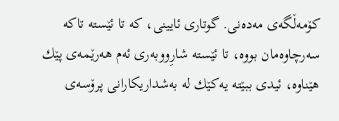كۆمه‌ڵگه‌ی مه‌ده‌نی. گوتاری ئایینی، كه‌ تا ئێسته‌ تاكه‌ سه‌رچاوه‌مان بووه‌، تا ئێسته‌ شارِووبه‌ری ئه‌م هه‌رێمه‌ی پێك هێناوه‌، ئیدی ببێته‌ یه‌كێك له‌ به‌شداریكارانی پرۆسه‌ی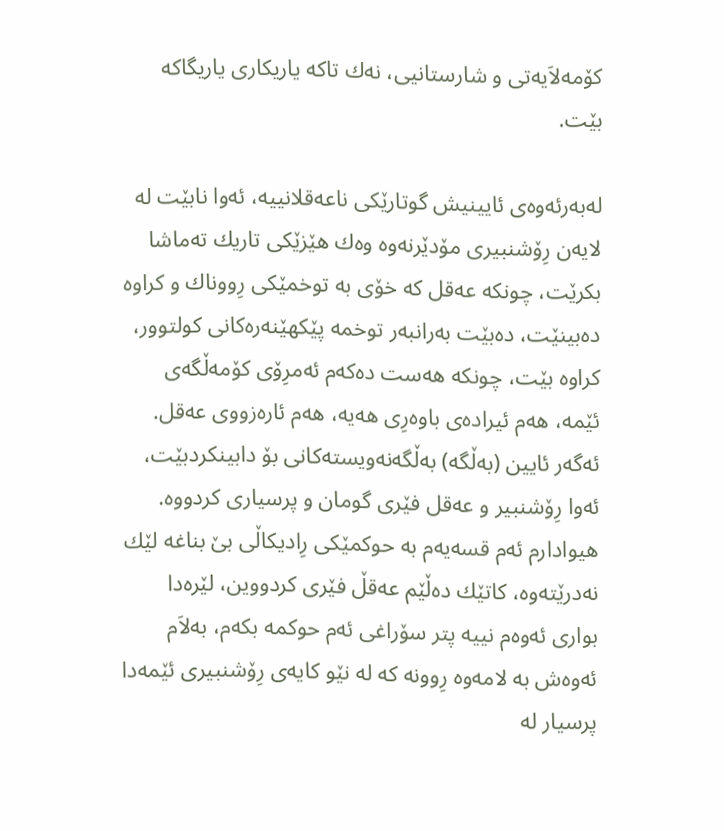كۆمه‌لاَیه‌تی و شارستانیی، نه‌ك تاكه‌ یاریكاری یاریگاكه‌ بێت.

له‌به‌رئه‌وه‌ی ئایینیش گوتارێكی ناعه‌قلانییه‌، ئه‌وا نابێت له‌ لایه‌ن رِۆشنبیری مۆدێرنه‌وه‌ وه‌ك هێزێكی تاریك ته‌ماشا بكرێت، چونكه‌ عه‌قل كه‌ خۆی به‌ توخمێكی رِووناك و كراوه‌ ده‌بینێت، ده‌بێت به‌رانبه‌ر توخمه‌ پێكهێنه‌ره‌كانی كولتوور، كراوه‌ بێت، چونكه‌ هه‌ست ده‌كه‌م ئه‌مرِۆی كۆمه‌ڵگه‌ی ئێمه‌، هه‌م ئیراده‌ی باوه‌رِی هه‌یه‌، هه‌م ئاره‌زووی عه‌قل. ئه‌گه‌ر ئایین (به‌ڵگه‌) به‌ڵگه‌نه‌ویسته‌كانی بۆ دابینكردبێت، ئه‌وا رِۆشنبیر و عه‌قل فێری گومان و پرسیاری كردووه‌. هیوادارم ئه‌م قسه‌یه‌م به‌ حوكمێكی رِادیكاڵی بێ بناغه‌ لێك نه‌درێته‌وه‌، كاتێك ده‌ڵێم عه‌قڵ فێری كردووین، لێره‌دا بواری ئه‌وه‌م نییه‌ پتر سۆراغی ئه‌م حوكمه‌ بكه‌م، به‌لاَم ئه‌وه‌ش به‌ لامه‌وه‌ رِوونه‌ كه‌ له‌ نێو كایه‌ی رِۆشنبیری ئێمه‌دا پرسیار له‌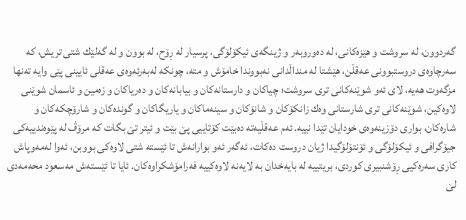گه‌ردوون، له‌ سروشت و هێزه‌كانی، له‌ ده‌وروبه‌ر و ژینگه‌ی ئیكۆلۆگی، پرسیار له‌ رِۆح، له‌ بوون و له‌ گه‌لێك شتی تریش، كه‌ سه‌رچاوه‌ی دروستبوونی عه‌قڵن، هێشتا له‌ منداڵدانی نه‌بووندا خامۆش و مته‌، چونكه‌ له‌به‌رئه‌وه‌ی عه‌قلی ئایینی پێی وایه‌ ته‌نها مزگه‌وت هه‌یه‌، لای ئه‌و شوێنه‌كانی تری سروشت؛ چیاكان و دارستانه‌كان و بیابانه‌كان و ده‌ریاكان و زه‌مین و ئاسمان شوێنی لاوه‌كین، شوێنه‌كانی تری شارستانی وه‌ك زانكۆكان و شانۆكان و سینه‌ماكان و یاریگاكان و گونده‌كان و شارۆچكه‌كان و شاره‌كان، بواری دۆزینه‌وه‌ی خودایان تێدا نییه‌. ئه‌م عه‌قڵیه‌ته‌ ده‌بێت كۆتاییی پێ بێت و ئیتر تێ بگات كه‌ مرۆڤ له‌ پێوه‌ندییه‌كی جیۆگرافی و ئیكۆلۆگی و ئۆنتۆلۆگیدا ژیان دروست ده‌كات، ئه‌گه‌ر ئه‌و بوارانه‌ش تا ئێسته‌ شتی لاوه‌كی بووبن، ئه‌وا له‌مه‌وپاش كاری سه‌ره‌كیی رِۆشنبیری كوردی، بریتییه‌ له‌ بایه‌خدان به‌ لایه‌نه‌ لاوه‌كییه‌ فه‌رامۆشكراوه‌كان. ئایا تا ئێسته‌ش مه‌سعود محه‌مه‌دی لێ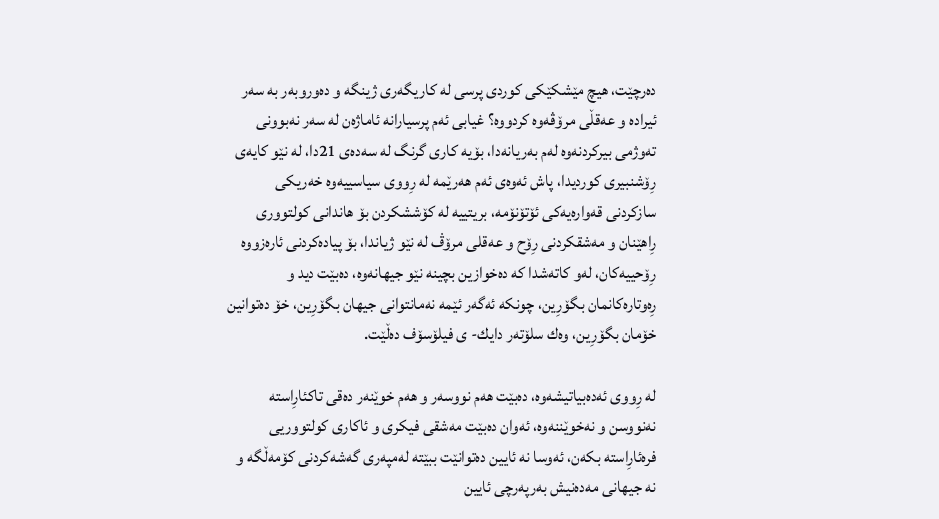ده‌رچێت، هیچ مێشكێكی كوردی پرسی له‌ كاریگه‌ری ژینگه‌ و ده‌وروبه‌ر به‌ سه‌ر ئیراده‌ و عه‌قڵی مرۆڤه‌وه‌ كردووه‌؟ غیابی ئه‌م پرسیارانه‌ ئاماژه‌ن له‌ سه‌ر نه‌بوونی ته‌وژمی بیركردنه‌وه‌ له‌م به‌ریانه‌دا، بۆیه‌ كاری گرنگ له‌ سه‌ده‌ی 21دا، له‌ نێو كایه‌ی رِۆشنبیری كوردیدا، پاش ئه‌وه‌ی ئه‌م هه‌رێمه‌ له‌ رِووی سیاسییه‌وه‌ خه‌ریكی سازكردنی قه‌واره‌یه‌كی ئۆتۆنۆمه‌، بریتییه‌ له‌ كۆششكردن بۆ هاندانی كولتووری رِاهێنان و مه‌شقكردنی رِۆح و عه‌قلی مرۆڤ له‌ نێو ژیاندا، بۆ پیاده‌كردنی ئاره‌زووه‌ رِۆحییه‌كان، له‌و كاته‌شدا كه‌ ده‌خوازین بچینه‌ نێو جیهانه‌وه‌، ده‌بێت دید و رِه‌وتاره‌كانمان بگۆرِین، چونكه‌ ئه‌گه‌ر ئێمه‌ نه‌مانتوانی جیهان بگۆرِین، خۆ ده‌توانین خۆمان بگۆرِین، وه‌ك سلۆته‌ر دایك- ی فیلۆسۆف ده‌ڵێت.

له‌ رِووی ئه‌ده‌بیاتیشه‌وه‌، ده‌بێت هه‌م نووسه‌ر و هه‌م خوێنه‌ر ده‌قی تاكئارِاسته‌ نه‌نووسن و نه‌خوێننه‌وه‌، ئه‌وان ده‌بێت مه‌شقی فیكری و ئاكاری كولتووریی فره‌ئارِاسته‌ بكه‌ن، ئه‌وسا نه‌ ئایین ده‌توانێت ببێته‌ له‌مپه‌ری گه‌شه‌كردنی كۆمه‌ڵگه‌ و نه‌ جیهانی مه‌ده‌نیش به‌رپه‌رچی ئایین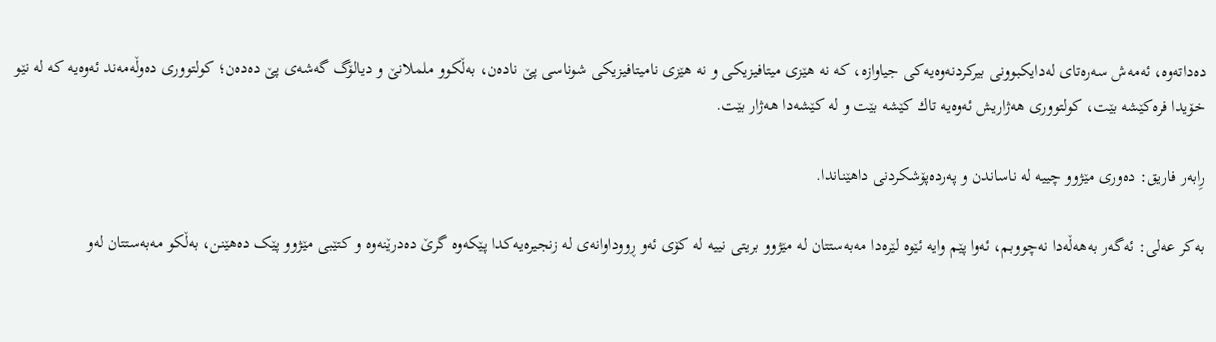ده‌داته‌وه‌، ئه‌مه‌ش سه‌ره‌تای له‌دایكبوونی بیركردنه‌وه‌یه‌كی جیاوازه‌، كه‌ نه‌ هێزی میتافیزیكی و نه‌ هێزی نامیتافیزیكی شوناسی پێ ناده‌ن، به‌ڵكوو ململانێ و دیالۆگ گه‌شه‌ی پێ ده‌ده‌ن؛ كولتووری ده‌وڵه‌مه‌ند ئه‌وه‌یه‌ كه‌ له‌ نێو خۆیدا فره‌كێشه‌ بێت، كولتووری هه‌ژاریش ئه‌وه‌یه‌ تاك كێشه‌ بێت و له‌ كێشه‌دا هه‌ژ‌ار بێت.

رِابه‌ر فاریق: ده‌وری مێژوو چییه‌ له‌ ناساندن و په‌رده‌پۆشکردنی داهێناندا.

به‌كر عه‌لی: ئه‌گه‌ر به‌هه‌ڵه‌دا نه‌چووبم، ئه‌وا پێم وایه‌ ئێوه‌ لێره‌دا مه‌به‌ستتان له‌ مێژوو بریتی نییه‌ له‌ کۆی ئه‌و ڕووداوانه‌ی له‌ زنجیره‌یه‌کدا پێکه‌وه‌ گرێ ده‌درێنه‌وه‌ و کتێبی مێژوو پێک ده‌هێنن، به‌ڵکو مه‌به‌ستتان له‌و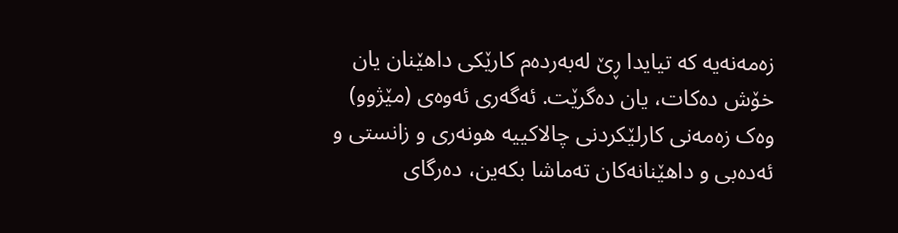زه‌مه‌نه‌یه‌ که‌ تیایدا ڕێ له‌به‌رده‌م کارێکی داهێنان یان خۆش ده‌کات، یان ده‌گرێت. ئه‌گه‌ری ئه‌وه‌ی (مێژوو) وه‌ک زه‌مه‌نی کارلێکردنی چالاکییه‌ هونه‌ری و زانستی و ئه‌ده‌بی و داهێنانه‌کان ته‌ماشا بکه‌ین، ده‌رگای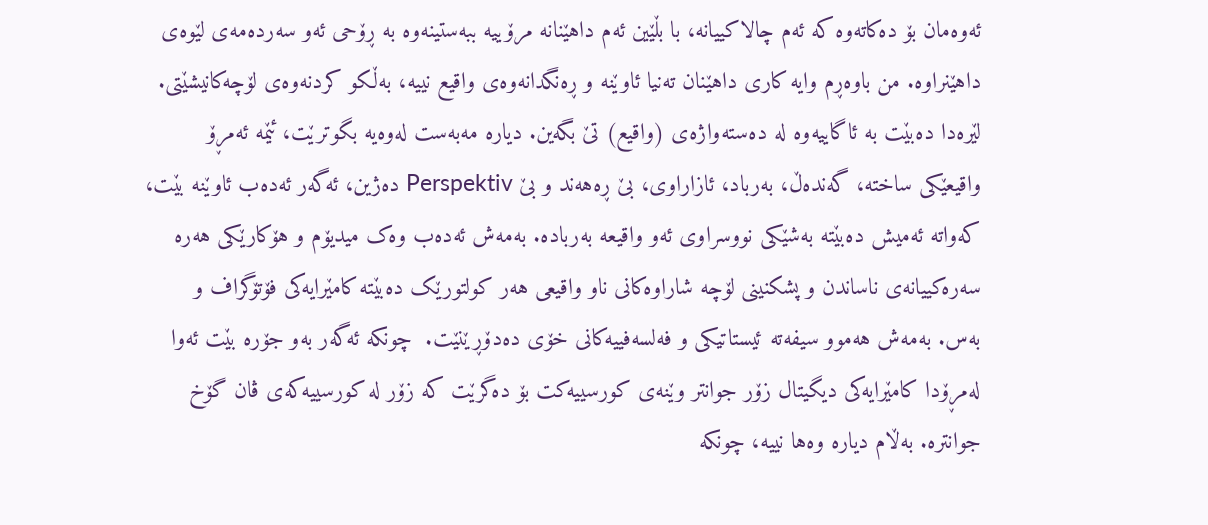ئه‌وه‌مان بۆ ده‌کاته‌وه‌ که‌ ئه‌م چالاکییانه‌، با بڵێین ئه‌م داهێنانه‌ مرۆییه‌ ببه‌ستینه‌وه‌ به ‌ڕۆحی ئه‌و سه‌رده‌مه‌ی لێوه‌ی داهێنراوه‌. من باوه‌ڕم وایه‌‌ کاری داهێنان ته‌نیا ئاوێنه‌ و ڕه‌نگدانه‌وه‌ی واقیع نییه‌، به‌ڵکو کردنه‌وه‌ی لۆچه‌کانیشێتی. لێره‌دا ده‌بێت به‌ ئاگاییه‌وه‌ له‌ ده‌سته‌واژه‌ی (واقیع) تێ بگه‌ین. دیاره‌ مه‌به‌ست له‌وه‌یه‌ بگوترێت، ئێمه‌ ئه‌مڕۆ واقیعێکی ساخته‌، گه‌نده‌ڵ، به‌رباد، ئازاراوی، بێ ڕه‌هه‌ند و بێ Perspektiv ده‌ژین، ئه‌گه‌ر ئه‌ده‌ب ئاوێنه‌ بێت، که‌واته‌ ئه‌میش ده‌بێته‌ به‌شێکی نووسراوی ئه‌و واقیعه‌ به‌رباده‌. به‌مه‌ش ئه‌ده‌ب وه‌ک میدیۆم و هۆکارێکی هه‌ره‌ سه‌ره‌کییانه‌ی ناساندن و پشکنینی لۆچه‌ شاراوه‌کانی ناو واقیعی هه‌ر کولتورێک ده‌بێته‌ کامێرایه‌کی فۆتۆگراف و به‌س. به‌مه‌ش‌ هه‌موو سیفه‌ته‌ ئیستاتیکی و فه‌لسه‌فییه‌کانی خۆی ده‌دۆڕێنێت.  چونکه‌ ئه‌گه‌ر به‌و جۆره‌ بێت ئه‌وا له‌مڕۆدا کامێرایه‌کی دیگیتال زۆر جوانتر وێنه‌ی کورسییه‌کت بۆ ده‌گرێت که‌ زۆر له‌ کورسییه‌که‌ی ڤان گۆخ جوانتره‌. به‌ڵام دیاره‌ وه‌ها نییه‌، چونکه‌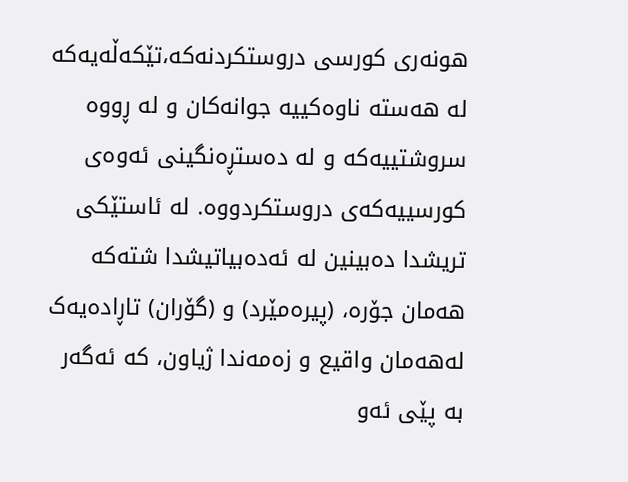هونه‌ری کورسی دروستکردنه‌که‌،تێکه‌ڵه‌یه‌که‌ له‌ هه‌سته‌ ناوه‌کییه‌ جوانه‌کان و له‌ ڕووه‌ سروشتییه‌که‌ و له‌ ده‌ستڕه‌نگینی ئه‌وه‌ی کورسییه‌که‌ی دروستکردووه‌. له‌ ئاستێکی تریشدا ده‌بینین له‌ ئه‌ده‌بیاتیشدا شته‌که‌ هه‌مان جۆره‌، (پیره‌مێرد) و (گۆران) تاڕاده‌یه‌ک له‌هه‌مان واقیع و زه‌مه‌ندا ژیاون، که‌ ئه‌گه‌ر به‌ پێی ئه‌و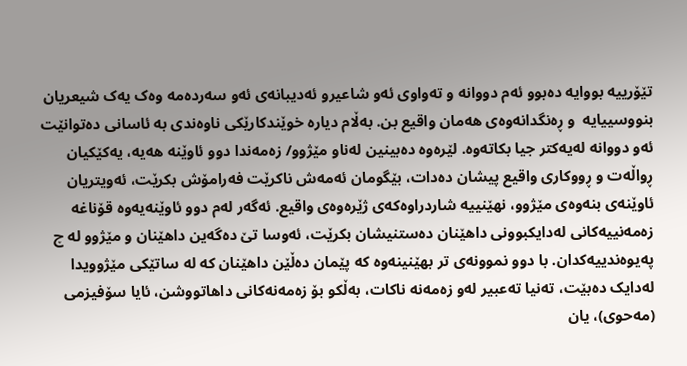تێۆرییه‌ بووایه‌ ده‌بوو ئه‌م دووانه‌ و ته‌واوی ئه‌و شاعیرو ئه‌دیبانه‌ی ئه‌و سه‌رده‌مه‌ وه‌ک یه‌ک شیعریان بنووسییایه‌  و ڕه‌نگدانه‌وه‌ی هه‌مان واقیع بن. به‌ڵام دیاره‌ خوێندکارێکی ناوه‌ندی به‌ ئاسانی ده‌توانێت ئه‌و دووانه‌ له‌یه‌کتر جیا بکاته‌وه‌. لێره‌وه‌ ده‌بینین له‌ناو مێژوو/ زه‌مه‌ندا دوو ئاوێنه‌ هه‌یه‌، یه‌کێکیان ڕواڵه‌ت و ڕووکاری واقیع پیشان ده‌دات، بێگومان ئه‌مه‌‌ش ناکرێت فه‌رامۆش بکرێت، ئه‌ویتریان ئاوێنه‌ی بنه‌وه‌ی مێژوو، نهێنییه‌ شاردراوه‌که‌ی ژێره‌وه‌ی واقیع. ئه‌گه‌ر له‌م دوو ئاوێنه‌یه‌وه‌ قۆناغه‌ زه‌مه‌نییه‌کانی له‌دایکبوونی داهێنان ده‌ستنیشان بکرێت، ئه‌وسا تێ ده‌گه‌ین داهێنان و مێژوو له‌ چ په‌یوه‌ندییه‌کدان. با دوو نموونه‌ی تر بهێنینه‌وه‌ که‌ پێمان ده‌ڵێن داهێنان که‌ له‌ ساتێکی مێژوویدا له‌دایک ده‌بێت، ته‌نیا ته‌عبیر له‌و زه‌مه‌نه‌ ناکات، به‌ڵکو بۆ زه‌مه‌نه‌کانی داهاتووشن، ئایا سۆفیزمی (مه‌حوی)، یان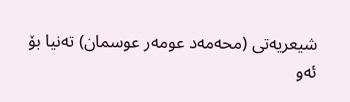شیعریه‌تی (محه‌مه‌د عومه‌ر عوسمان) ته‌نیا بۆ ئه‌و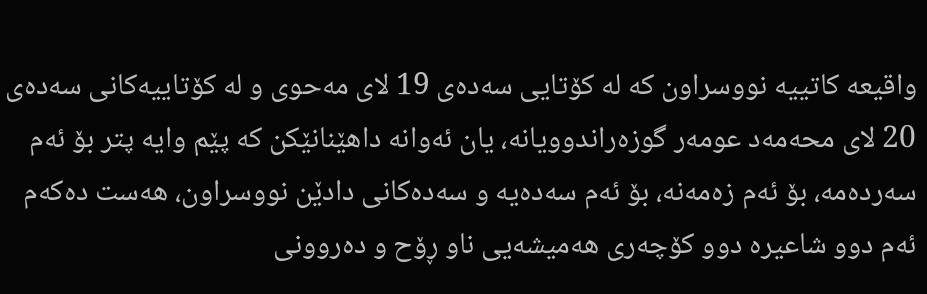واقیعه‌ کاتییه‌ نووسراون که‌ له‌ کۆتایی سه‌ده‌ی 19 لای مه‌حوی و له‌ کۆتاییه‌کانی سه‌ده‌ی 20 لای محه‌مه‌د عومه‌ر گوزه‌راندوویانه‌، یان ئه‌وانه‌ داهێنانێکن که‌ پێم وایه‌ پتر بۆ ئه‌م سه‌رده‌مه‌، بۆ ئه‌م زه‌مه‌نه‌، بۆ ئه‌م سه‌ده‌یه‌ و سه‌ده‌کانی دادێن نووسراون، هه‌ست ده‌که‌م ئه‌م دوو شاعیره‌ دوو کۆچه‌ری هه‌میشه‌یی ناو ڕۆح و ده‌روونی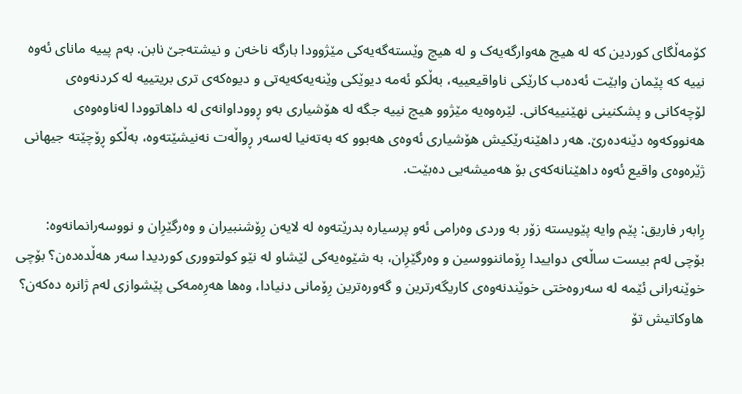کۆمه‌ڵگای کوردین که‌ له‌ هیچ هه‌وارگه‌یه‌ک و له‌ هیچ وێسته‌گه‌یه‌کی مێژوودا بارگه ‌ناخه‌ن و نیشته‌جێ نابن. به‌م پییه‌ مانای ئه‌وه‌ نییه‌ که‌ پێمان وابێت ئه‌ده‌ب کارێکی ناواقیعییه‌، به‌ڵکو ئه‌مه‌ دیوێکی وێنه‌یه‌که‌یه‌تی و دیوه‌که‌ی تری بریتییه‌ له‌ کردنه‌وه‌ی لۆچه‌کانی و پشکنینی نهێنییه‌کانی. لێره‌وه‌یه‌ مێژوو هیچ نییه‌ جگه‌ له‌ هۆشیاری به‌و ڕووداوانه‌ی له‌ داهاتوودا له‌ناوه‌وه‌ی هه‌نووکه‌وه‌ دێنه‌ده‌رێ. هه‌ر داهێنه‌رێکیش هۆشیاری ئه‌وه‌ی هه‌بوو که به‌ته‌نیا‌ له‌سه‌ر ڕواڵه‌ت نه‌نیشێته‌وه‌، به‌ڵکو ڕۆچێته‌ جیهانی ژێره‌وه‌ی واقیع ئه‌وه‌ داهێنانه‌که‌ی بۆ هه‌میشه‌یی ده‌بێت.

رِابه‌ر فاریق: پێم وایه‌ پێویسته‌ زۆر به‌ وردی وه‌رامی ئه‌و پرسیاره‌ بدرێته‌وه‌ له‌ لایه‌ن رِۆشنبیران و وه‌رگێرِان و نووسه‌رانمانه‌وه‌: بۆچی له‌م بیست ساڵه‌ی دواییدا رِۆماننووسین و وه‌رگێرِان، به‌ شێوه‌یه‌كی لێشاو له‌ نێو كولتووری كوردیدا سه‌ر هه‌ڵده‌ده‌ن؟ بۆچی خوێنه‌رانی ئێمه‌ له‌ سه‌روه‌ختی خوێندنه‌وه‌ی كاریگه‌رترین و گه‌وره‌ترین رِۆمانی دنیادا، وه‌ها هه‌رِه‌مه‌كی پێشوازی له‌م ژانره‌ ده‌كه‌ن؟ هاوكاتیش تۆ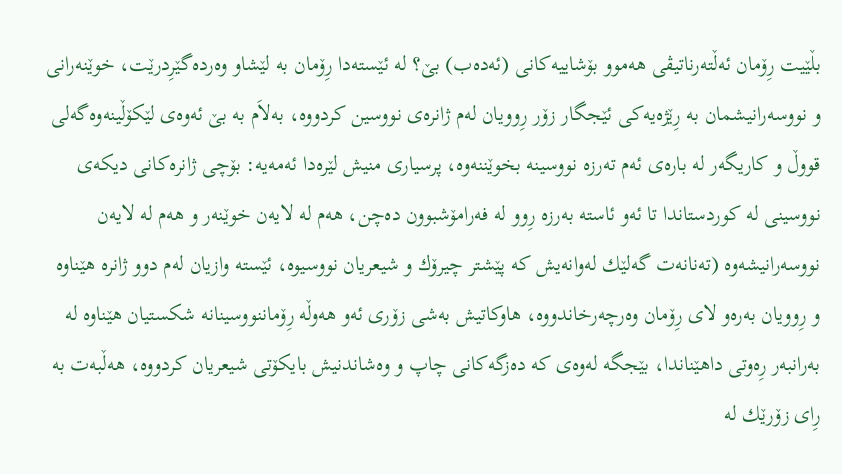بڵێیت رِۆمان ئه‌ڵته‌رناتیڤی هه‌موو بۆشاییه‌كانی (ئه‌ده‌ب) بێ؟ له‌ ئێسته‌دا رِۆمان به‌ لێشاو وه‌رده‌گێرِدرێت، خوێنه‌رانی و نووسه‌رانیشمان به‌ رِێژه‌یه‌كی ئێجگار زۆر رِوویان له‌م ژانره‌ی نووسین كردووه‌، به‌لاَم به‌ بێ ئه‌وه‌ی لێكۆڵینه‌وه‌گه‌لی قووڵ و كاریگه‌ر له‌ باره‌ی ئه‌م ته‌رزه‌ نووسینه‌ بخوێننه‌وه‌، پرسیاری منیش لێره‌دا ئه‌مه‌یه‌: بۆچی ژانره‌كانی دیكه‌ی نووسینی له‌ كوردستاندا تا ئه‌و ئاسته‌ به‌رزه‌ رِوو له‌ فه‌رامۆشبوون ده‌چن، هه‌م له‌ لایه‌ن خوێنه‌ر و هه‌م له‌ لایه‌ن نووسه‌رانیشه‌وه‌ (ته‌نانه‌ت گه‌لێك له‌وانه‌یش كه‌ پێشتر چیرۆك و شیعریان نووسیوه‌، ئێسته‌ وازیان له‌م دوو ژانره‌ هێناوه‌ و رِوویان به‌ره‌و لای رِۆمان وه‌رچه‌رخاندووه‌، هاوكاتیش به‌شی زۆری ئه‌و هه‌وڵه‌ رِۆماننووسینانه‌ شكستیان هێناوه‌ له‌ به‌رانبه‌ر رِه‌وتی داهێناندا، بێجگه‌ له‌وه‌ی كه‌ ده‌زگه‌كانی چاپ و وه‌شاندنیش بایكۆتی شیعریان كردووه‌، هه‌ڵبه‌ت به‌ رِای زۆرێك له‌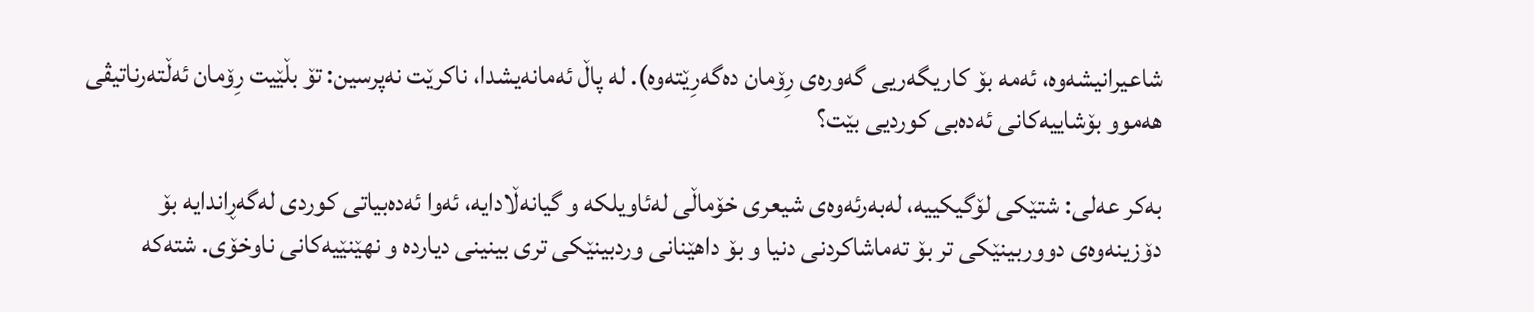شاعیرانیشه‌وه‌، ئه‌مه‌ بۆ كاریگه‌ریی گه‌وره‌ی رِۆمان ده‌گه‌رِێته‌وه‌). له‌ پاڵ ئه‌مانه‌یشدا، ناكرێت نه‌پرسین: تۆ بڵێیت رِۆمان ئه‌ڵته‌رناتیڤی هه‌موو بۆشاییه‌كانی ئه‌ده‌بی كوردیی بێت؟

به‌كر عه‌لی: شتێکی لۆگیکییه‌، له‌به‌رئه‌وه‌ی شیعری خۆماڵی له‌ئاویلکه‌ و گیانه‌ڵادایه‌، ئه‌وا ئه‌ده‌بیاتی کوردی له‌گه‌ڕاندایه‌ بۆ دۆزینه‌وه‌ی دووربینێکی تر بۆ ته‌ماشاکردنی دنیا و بۆ داهێنانی وردبینێکی تری بینینی دیارده‌ و نهێنێیه‌کانی ناوخۆی. شته‌که‌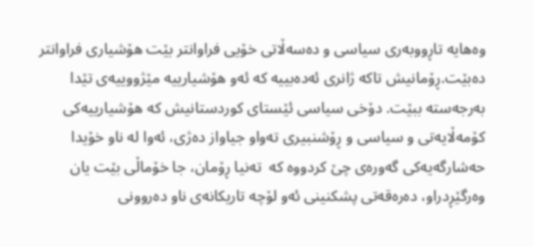وه‌هایه‌ تاڕووبه‌ری سیاسی و ده‌سه‌ڵاتی خۆیی فراوانتر بێت هۆشیاری فراوانتر ده‌بێت.ڕۆمانیش تاکه‌ ژانری ئه‌ده‌بییه‌ که‌ ئه‌و هۆشیارییه‌ مێژووییه‌ی تێدا به‌رجه‌سته‌ ببێت. دۆخی سیاسی ئێستای کوردستانیش که‌ هۆشیارییه‌کی کۆمه‌ڵایه‌تی و سیاسی و ڕۆشنبیری ته‌واو جیاواز ده‌ژی، ئه‌وا له ‌ناو خۆیدا حه‌شارگه‌یه‌کی گه‌وره‌ی چێ کردووه‌ که‌  ته‌نیا ڕۆمان، جا خۆماڵی بێت یان وه‌رگێڕدراو، ده‌ره‌قه‌تی پشکنینی ئه‌و لۆچه‌ تاریکانه‌ی ناو ده‌روونی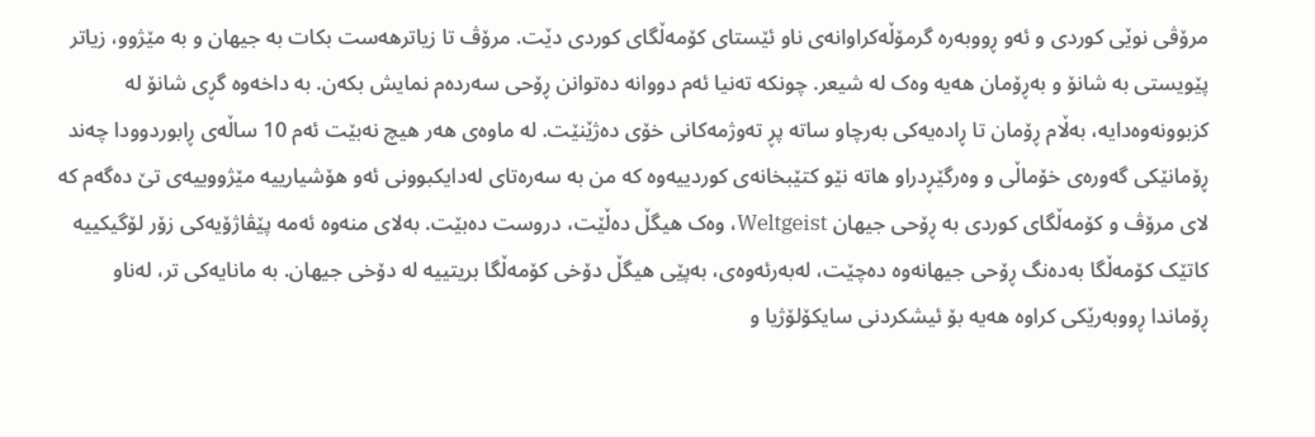مرۆڤی نوێی کوردی و ئه‌و ڕووبه‌ره‌ گرمۆڵه‌کراوانه‌ی ناو ئێستای کۆمه‌ڵگای کوردی دێت. مرۆڤ تا زیاترهه‌ست بکات به‌ جیهان و به‌ مێژوو، زیاتر پێویستی به‌ شانۆ و به‌ڕۆمان هه‌یه‌ وه‌ک له‌ شیعر. چونکه‌ ته‌نیا ئه‌م دووانه‌ ده‌توانن ڕۆحی سه‌رده‌م نمایش بکه‌ن. به‌ داخه‌وه‌ گڕی شانۆ له‌ کزبوونه‌وه‌دایه،‌ به‌ڵام ڕۆمان تا ڕاده‌یه‌کی به‌رچاو ساته‌ پڕ ته‌وژمه‌کانی خۆی ده‌ژێنێت. له‌ ماوه‌ی هه‌ر هیچ نه‌بێت ئه‌م 10 ساڵه‌ی ڕابوردوودا چه‌ند ڕۆمانێکی گه‌وره‌ی خۆماڵی و وه‌رگێڕدراو هاته‌ نێو کتێبخانه‌ی کوردییه‌وه‌ که‌ من به‌ سه‌ره‌تای له‌دایکبوونی ئه‌و هۆشیارییه‌ مێژووییه‌ی تێ ده‌گه‌م که‌ لای مرۆڤ و کۆمه‌ڵگای کوردی به‌ ڕۆحی جیهان Weltgeist، وه‌ک هیگڵ ده‌ڵێت، دروست ده‌بێت. به‌لای منه‌وه‌ ئه‌مه‌ پێڤاژۆیه‌کی زۆر لۆگیکییه‌ کاتێک کۆمه‌ڵگا به‌ده‌نگ ڕۆحی جیهانه‌وه‌ ده‌چێت، له‌به‌رئه‌وه‌ی، به‌پێی هیگڵ دۆخی کۆمه‌ڵگا بریتییه‌ له‌ دۆخی جیهان. به‌ مانایه‌کی تر، له‌ناو ڕۆماندا ڕووبه‌رێکی کراوه‌ هه‌یه‌ بۆ ئیشکردنی سایکۆلۆژیا و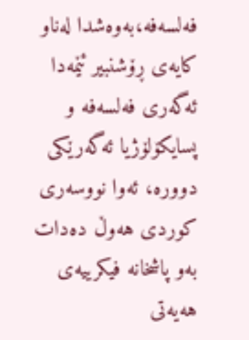فه‌لسه‌فه،به‌وه‌شدا له‌ناو کایه‌ی ڕۆشنبیر ئێمه‌دا ئه‌گه‌ری فه‌لسه‌فه‌ و پسایکۆلۆژیا ئه‌گه‌رێکی دووره‌، ئه‌وا نووسه‌ری کوردی هه‌وڵ ده‌دات به‌و پاشخانه‌ فیکرییه‌ی هه‌یه‌تی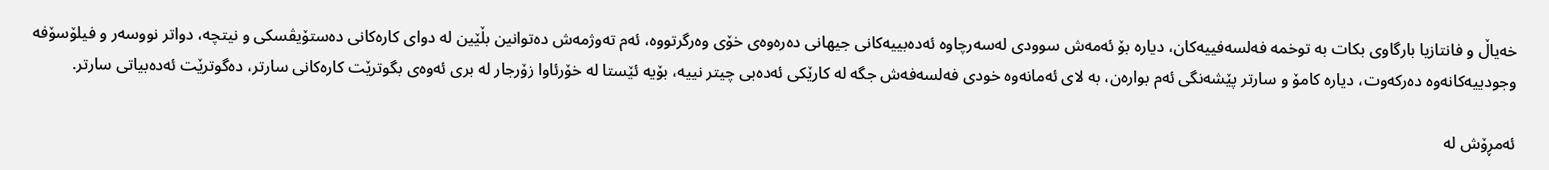خه‌یاڵ و فانتازیا بارگاوی بکات به‌ توخمه‌ فه‌لسه‌فییه‌کان، دیاره‌ بۆ ئه‌مه‌ش سوودی له‌سه‌رچاوه‌ ئه‌ده‌بییه‌کانی جیهانی ده‌ره‌وه‌ی خۆی وه‌رگرتووه‌، ئه‌م ته‌وژمه‌ش ده‌توانین بڵێین له‌ دوای کاره‌کانی ده‌ستۆیڤسکی و نیتچه‌، دواتر نووسه‌ر و فیلۆسۆفه‌ وجودییه‌کانه‌وه‌ ده‌رکه‌وت، دیاره‌ کامۆ و سارتر پێشه‌نگی ئه‌م بواره‌ن، به‌ لای ئه‌مانه‌وه‌ خودی فه‌لسه‌فه‌ش جگه‌ له ‌کارێکی ئه‌ده‌بی چیتر نییه‌، بۆیه‌ ئێستا له‌ خۆرئاوا زۆرجار له ‌بری ئه‌وه‌ی بگوترێت کاره‌کانی سارتر، ده‌گوترێت ئه‌ده‌بیاتی سارتر.

ئه‌مڕۆش له‌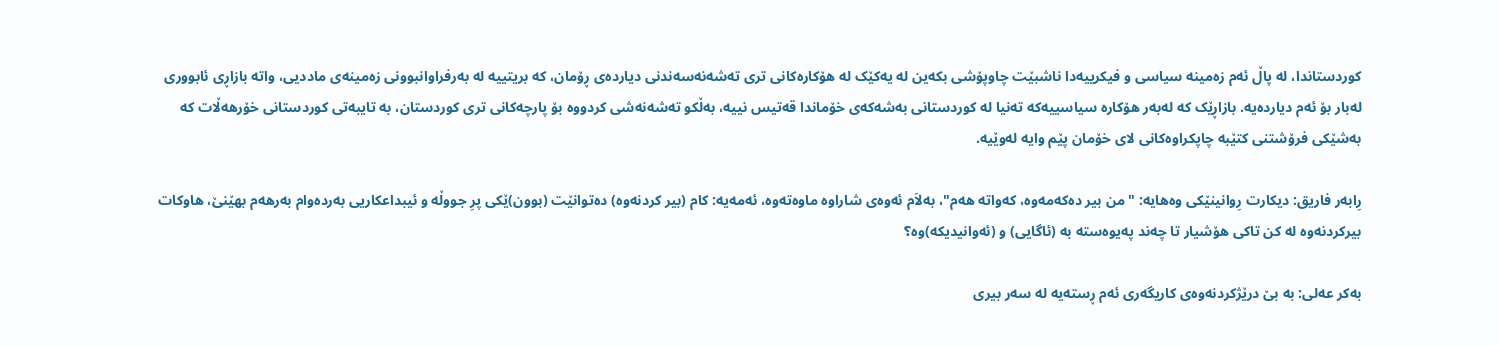کوردستاندا، له‌ پاڵ ئه‌م زه‌مینه‌ سیاسی و فیکرییه‌‌دا ناشبێت چاوپۆشی بکه‌ین له‌ یه‌کێک له‌ هۆکاره‌کانی تری ته‌شه‌نه‌سه‌ندنی دیارده‌ی ڕۆمان، که‌ بریتییه‌ له‌ به‌رفراوانبوونی زه‌مینه‌ی ماددیی، واته‌ بازاڕی ئابووری له‌بار بۆ ئه‌م دیارده‌یه‌. بازاڕێک که‌ له‌به‌ر هۆکاره‌ سیاسییه‌که‌ ته‌نیا له‌ کوردستانی به‌شه‌که‌ی خۆماندا قه‌تیس نییه‌، به‌ڵکو ته‌شه‌نه‌شی کردووه‌ بۆ پارچه‌کانی تری کوردستان، به‌ تایبه‌تی کوردستانی خۆرهه‌ڵات که‌ به‌شێکی فرۆشتنی کتێبه‌ چاپکراوه‌کانی لای خۆمان پێم وایه‌ له‌وێیه‌.

رِابه‌ر فاریق: دیكارت رِوانینێكی وه‌هایه‌: "من بیر ده‌كه‌مه‌وه‌، كه‌واته‌ هه‌م"، به‌لاَم ئه‌وه‌ى شاراوه‌ ماوه‌ته‌وه‌، ئه‌مه‌یه‌: كام (بیر كردنه‌وه‌) ده‌توانێت (بوون)ێكى پرِ جووڵه‌ و ئیبداعكاریى به‌رده‌وام به‌رهه‌م بهێنێ، هاوكات بیركردنه‌وه‌ له‌ كن تاكى هۆشیار تا چه‌ند په‌یوه‌سته‌ به‌ (ئاگایى) و (ئه‌وانیدیكه‌)وه‌؟

به‌كر عه‌لی: به‌ بێ درێژکردنه‌وه‌ی کاریگه‌ری ئه‌م ڕسته‌یه‌ له‌ سه‌ر بیری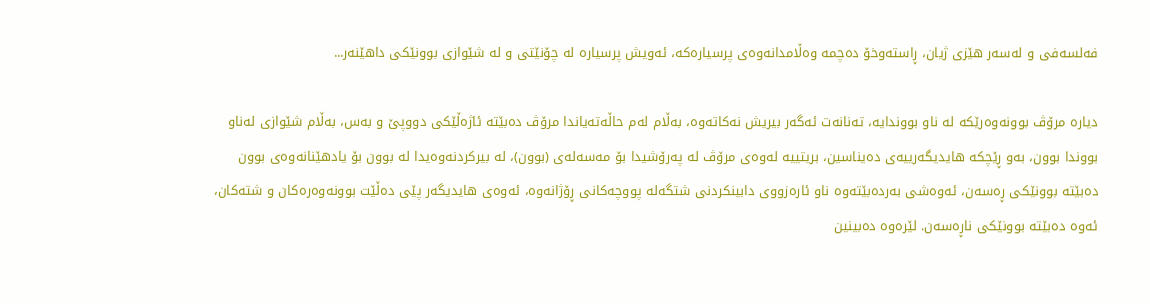فه‌لسه‌فی و له‌سه‌ر هێزی ژیان، ڕاسته‌وخۆ ده‌چمه‌ وه‌ڵامدانه‌وه‌ی پرسیاره‌که‌، ئه‌ویش پرسیاره‌ له‌ چۆنێتی و له‌ شێوازی بوونێکی داهێنه‌ر...

دیاره‌ مرۆڤ بوونه‌وه‌رێکه‌ له‌ ناو بووندایه‌، ته‌نانه‌ت ئه‌گه‌ر بیریش نه‌کاته‌وه‌، به‌ڵام له‌م حاڵه‌ته‌یاندا مرۆڤ ده‌بێته‌ ئاژه‌ڵێکی دووپێ و به‌س، به‌ڵام شێوازی له‌ناو بووندا بوون، به‌و ڕێچکه‌ هایدیگه‌رییه‌ی ده‌یناسین، بریتییه‌ له‌وه‌ی مرۆڤ له ‌په‌رۆشیدا بۆ مه‌سه‌له‌ی (بوون)، له‌ بیرکردنه‌وه‌یدا له‌ بوون بۆ یادهێنانه‌وه‌ی بوون ده‌بێته‌ بوونێکی ڕه‌سه‌ن، ئه‌وه‌شی به‌ر‌ده‌بێته‌وه‌ ناو ئاره‌زووی دابینکردنی شتگه‌له‌ پووچه‌کانی ڕۆژانه‌وه‌‌، ئه‌وه‌ی هایدیگه‌ر پێی ده‌ڵێت بوونه‌وه‌ره‌کان و شته‌کان، ئه‌وه‌ ده‌بێته‌ بوونێکی ناڕه‌سه‌ن. لێره‌وه‌ ده‌بینین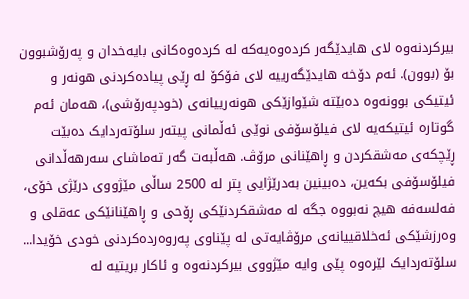بیرکردنه‌وه‌ لای هایدێگه‌ر کرده‌وه‌یه‌که‌ له‌ کرده‌وه‌کانی بایه‌خدان و په‌رۆشبوون بۆ (بوون). ئه‌م دۆخه‌ هایدێگه‌رییه‌ لای فۆکۆ له‌ ڕێی پیاده‌کردنی هونه‌ر و ئیتیکی بوونه‌وه‌ ده‌بێته شێوازێکی هونه‌رییانه‌ی (خودپه‌رۆشی)، هه‌مان ئه‌م گوتاره‌ ئیتیکه‌یه‌ لای فیلۆسۆفی نوێی ئه‌ڵمانی پیته‌ر سلۆته‌ردایک ده‌بێت ڕێچکه‌ی مه‌شقکردن و ڕاهێنانی مرۆڤ. هه‌ڵبه‌ت گه‌ر ته‌ماشای سه‌رهه‌ڵدانی فیلۆسۆفی بکه‌ین، ده‌بینین به‌درێژایی پتر له‌ 2500 ساڵی مێژووی درێژی خۆی، فه‌لسه‌فه‌ هیچ نه‌بووه‌ جگه‌ له ‌مه‌شقکردنێکی ڕۆحی و ڕاهێنانێکی عه‌قلی و وه‌رزشێکی ئه‌خلاقییانه‌ی مرۆڤایه‌تی له ‌پێناوی په‌روه‌رده‌کردنی خودی خۆیدا... سلۆته‌ردایک لێره‌وه‌ پێی وایه‌ مێژووی بیرکردنه‌وه‌ و ئاکار بریتیه‌ له‌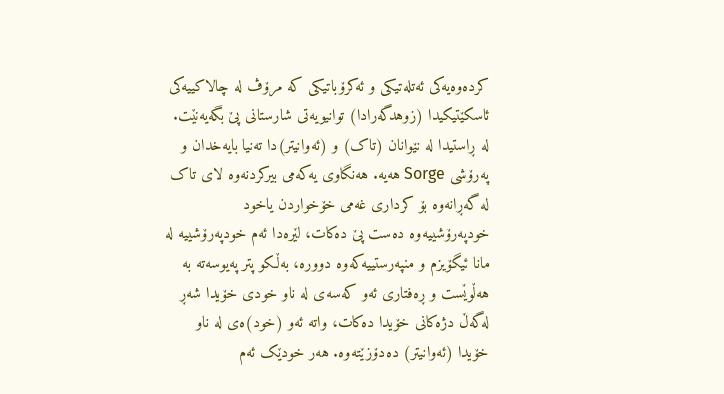کرده‌وه‌یه‌کی ئه‌تله‌تیکی و ئه‌کرۆباتیکی که‌ مرۆڤ له‌ چالاکییه‌کی ئاسکێتیکیدا (زوهدگه‌رادا) توانیویه‌تی شارستانی پێ بگه‌یه‌نێت. له ‌ڕاستیدا له ‌نێوانان (تاک) و (ئه‌وانیتر)دا ته‌نیا بایه‌خدان و په‌رۆشی Sorge هه‌یه‌. هه‌نگاوی یه‌که‌می بیرکردنه‌وه‌ لای تاک له ‌گه‌ڕانه‌وه‌ بۆ کرداری غه‌می خۆخواردن یاخود خودپه‌رۆشییه‌وه‌ ‌ده‌ست پێ ده‌کات، لێره‌دا ئه‌م خودپه‌رۆشییه‌ له‌ مانا ئیگۆیزم و منپه‌رستییه‌که‌وه‌ دووره‌، به‌ڵکو پتر په‌یوسه‌ته‌ به‌ هه‌ڵوێست و ڕه‌فتاری ئه‌و که‌سه‌ی له‌ ناو خودی خۆیدا شه‌ڕ له‌گه‌ڵ دژه‌کانی خۆیدا ده‌کات، واته‌ ئه‌و (خود)ه‌ی له ‌ناو خۆیدا (ئه‌وانیتر) ده‌دۆزێته‌وه‌. هه‌ر خودێک ئه‌م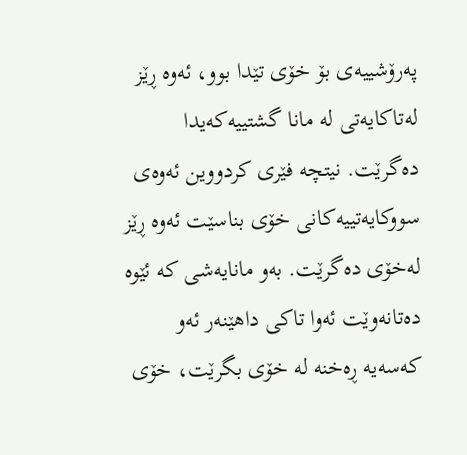په‌رۆشییه‌ی بۆ خۆی تێدا بوو، ئه‌وه‌ ڕێز له‌تاکایه‌تی له‌ مانا گشتییه‌که‌یدا ده‌گرێت. نیتچه‌ فێری کردووین ئه‌وه‌ی سووکایه‌تییه‌کانی خۆی بناسێت ئه‌وه‌ ڕێز له‌خۆی ده‌گرێت. به‌و مانایه‌شی که‌ ئێوه‌ ده‌تانه‌وێت ئه‌وا‌ تاکی داهێنه‌ر ئه‌و که‌سه‌یه‌ ڕه‌خنه‌ له ‌خۆی بگرێت، خۆی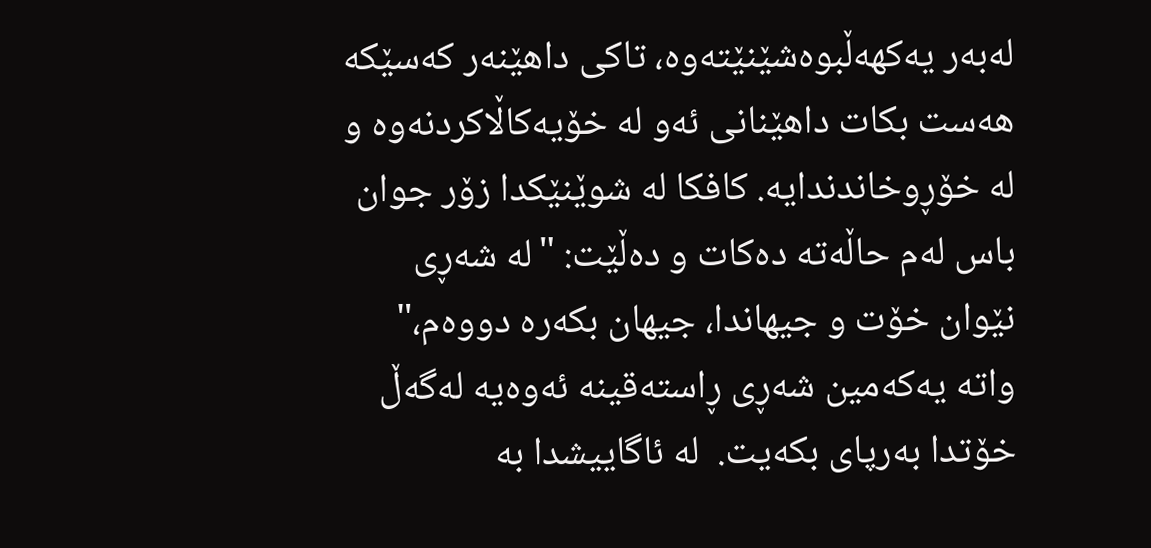له‌به‌ر یه‌کهه‌ڵبوه‌شێنێته‌وه‌، تاکی داهێنه‌ر که‌سێکه‌ هه‌ست بکات داهێنانی ئه‌و له‌ خۆیه‌کاڵاکردنه‌وه‌ و له‌ خۆڕوخاندندایه‌‌. کافکا له‌ شوێنێکدا زۆر جوان باس له‌م حاڵه‌ته‌ ده‌کات و ده‌ڵێت: "له‌ شه‌ڕی نێوان خۆت و جیهاندا، جیهان بکه‌ره‌ دووه‌م،" واته‌ یه‌که‌مین شه‌ڕی ڕاسته‌قینه‌ ئه‌وه‌یه‌ له‌گه‌ڵ خۆتدا به‌رپای بکه‌یت.  له‌ ئاگاییشدا به‌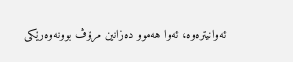ئه‌وانیتره‌وه‌، ئه‌وا هه‌موو ده‌زانین مرۆڤ بوونه‌وه‌رێکی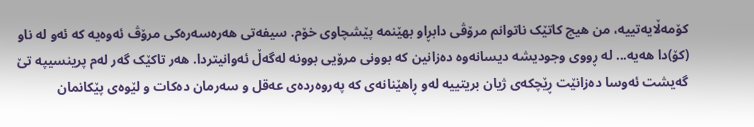کۆمه‌ڵایه‌تییه‌، من هیچ کاتێک ناتوانم مرۆڤی دابڕاو بهێنمه‌ پێشچاوی خۆم. سیفه‌تی هه‌ره‌سه‌ره‌کی مرۆڤ ئه‌وه‌یه‌ که‌ ئه‌و له‌ ناو (کۆ)دا هه‌یه‌... له ‌ڕووی وجودیشه‌ دیسانه‌وه‌ ده‌زانین که‌ بوونی مرۆیی بوونه‌ له‌گه‌ڵ ئه‌وانیتردا. هه‌ر تاکێک گه‌ر له‌م پرینسیپه‌ تێ گه‌یشت ئه‌وسا ده‌زانێت ڕێچکه‌ی ژیان بریتییه‌ له‌و ڕاهێنانه‌ی که‌ په‌روه‌رده‌ی عه‌قل و سه‌رمان ده‌کات و لێوه‌ی پێکانمان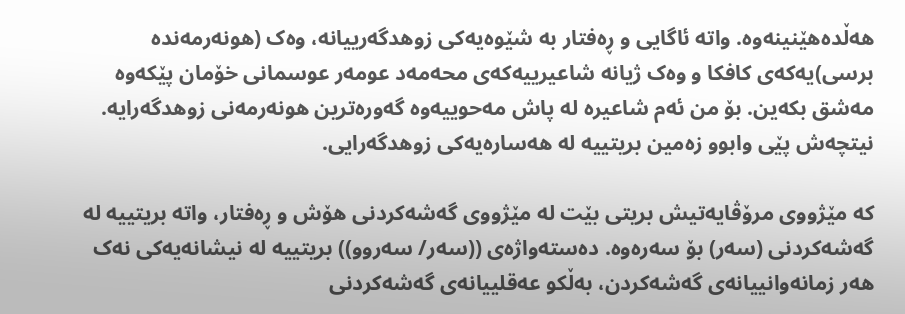هه‌ڵده‌هێنینه‌وه‌. واته‌ ئاگایی و ڕه‌فتار به‌ شێوه‌یه‌کی زوهدگه‌رییانه‌، وه‌ک (هونه‌رمه‌نده‌ برسی)یه‌که‌ی کافکا و وه‌ک ژیانه‌ شاعیرییه‌که‌ی محه‌مه‌د عومه‌ر عوسمانی خۆمان پێکه‌وه‌ مه‌شق بکه‌ین. بۆ من ئه‌م شاعیره‌ له ‌پاش مه‌حوییه‌وه‌ گه‌وره‌ترین هونه‌رمه‌نی زوهدگه‌رایه‌. نیتچه‌ش پێی وابوو زه‌مین بریتییه‌ له‌ هه‌ساره‌یه‌کی زوهدگه‌رایی.

که‌ مێژووی مرۆڤایه‌تیش بریتی بێت له‌ مێژووی گه‌شه‌کردنی هۆش و ڕه‌فتار، واته‌ بریتییه‌ له‌ گه‌شه‌کردنی (سه‌ر) بۆ سه‌ره‌وه‌. ده‌سته‌واژه‌ی ((سه‌ر/ سه‌روو)) بریتییه‌ له‌ نیشانه‌یه‌کی نه‌ک هه‌ر زمانه‌وانییانه‌ی گه‌شه‌کردن، به‌ڵکو عه‌قلییانه‌ی گه‌شه‌کردنی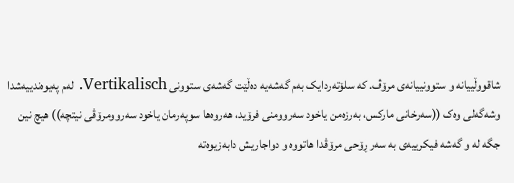شاقووڵییانه‌ و ستوونییانه‌ی مرۆڤ. که‌ سلۆته‌ردایک به‌م گه‌شه‌یه‌ ده‌ڵێت گه‌شه‌ی ستوونی Vertikalisch. له‌م په‌یوه‌ندییه‌شدا وشه‌گه‌لی وه‌ک ((سه‌رخانی مارکس، به‌رزه‌من یاخود سه‌روومنی فرۆید، هه‌روه‌ها سوپه‌رمان یاخود سه‌روومرۆڤی نیتچه‌)) هیچ نین جگه‌ له‌ و گه‌شه‌ فیکرییه‌ی به‌ سه‌ر ڕۆحی مرۆڤدا هاتووه‌ و دواجاریش دابه‌زیوه‌ته‌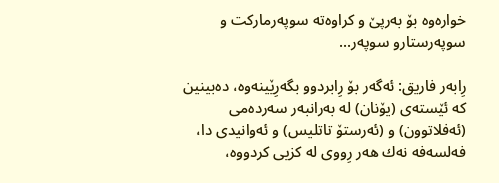خواره‌وه‌ بۆ به‌رپێ و کراوه‌ته‌ سوپه‌رمارکت و سوپه‌رستارو سوپه‌ر...

رِابه‌ر فاریق: ئه‌گه‌ر بۆ رِابردوو بگه‌رِێینه‌وه‌، ده‌بینین كه‌‌ ئێسته‌ی (یۆنان) له‌ به‌رانبه‌ر سه‌رده‌می (ئه‌فلاتوون) و (ئه‌رستۆ تاتلیس) و ئه‌وانیدی دا، فه‌لسه‌فه‌ نه‌ك هه‌ر رِووی له‌ كزیی كردووه‌،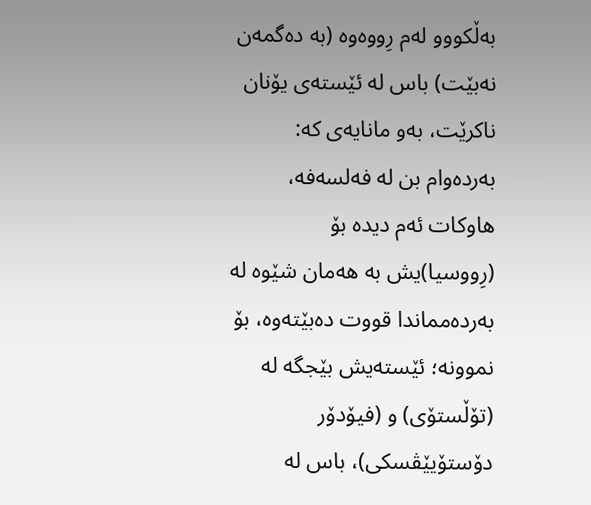به‌ڵكووو له‌م رِووه‌وه‌ (به‌ ده‌گمه‌ن نه‌بێت) باس له‌ ئێسته‌ی یۆنان ناكرێت، به‌و مانایه‌ی كه‌: به‌رده‌وام بن له‌ فه‌لسه‌فه‌، هاوكات ئه‌م دیده‌ بۆ (رِووسیا)یش به‌ هه‌مان شێوه‌ له‌ به‌رده‌مماندا قووت ده‌بێته‌وه‌، بۆ نموونه‌؛ ئێسته‌یش بێجگه‌ له‌ (تۆڵستۆی) و (فیۆدۆر دۆستۆیێڤسكی)، باس له‌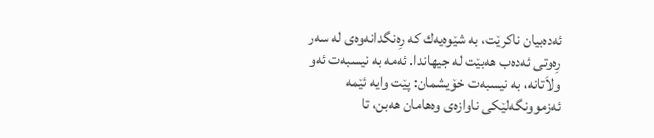ئه‌ده‌بیان ناكرێت، به‌ شێوه‌یه‌ك كه‌ رِه‌نگدانه‌وه‌ی له‌ سه‌ر رِه‌وتی ئه‌ده‌ب هه‌بێت له‌ جیهاندا. ئه‌مه‌ به‌ نیسبه‌ت ئه‌و ولاَتانه‌، به‌ نیسبه‌ت خۆیشمان: پێت وایه‌ ئێمه‌ ئه‌زموونگه‌لێكی ناوازه‌ی وه‌هامان هه‌بن، تا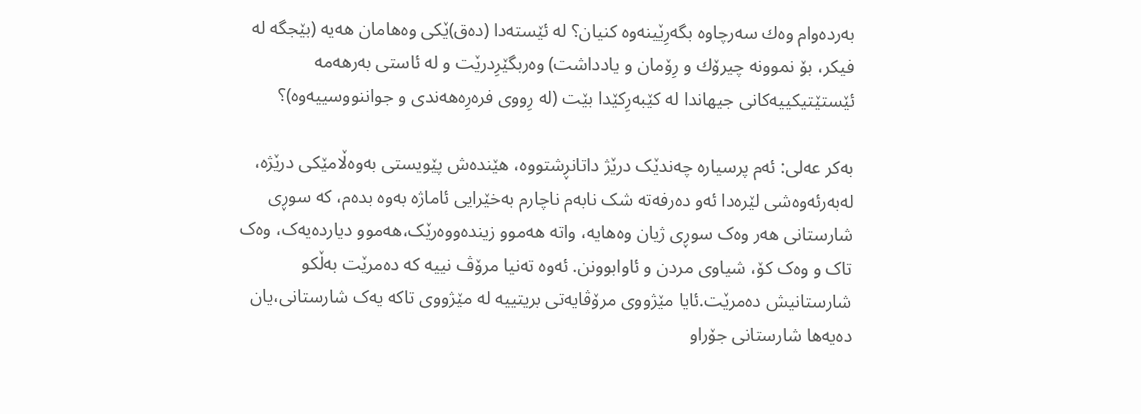به‌رده‌وام وه‌ك سه‌رچاوه‌ بگه‌رِێینه‌وه‌ كنیان؟ له‌ ئێسته‌دا (ده‌ق)ێكی وه‌هامان هه‌یه‌ (بێجگه‌ له‌ فیكر، بۆ نموونه‌ چیرۆك و رِۆمان و یادداشت) وه‌ربگێرِدرێت و له‌ ئاستی به‌رهه‌مه‌ ئێستێتیكییه‌كانی جیهاندا له‌ كێبه‌رِكێدا بێت (له‌ رِووی فره‌رِه‌هه‌ندی و جواننووسییه‌وه‌)؟

به‌كر عه‌لی: ئه‌م پرسیاره‌ چه‌ندێک درێژ داتانڕشتووه‌، هێنده‌ش پێویستی به‌وه‌ڵامێکی درێژه‌، له‌به‌رئه‌وه‌شی لێره‌دا ئه‌و ده‌رفه‌ته‌ شک نابه‌م ناچارم به‌خێرایی ئاماژه‌ به‌وه‌ بده‌م، که‌ سوڕی شارستانی هه‌ر وه‌ک سوڕی ژیان وه‌هایه‌، واته‌ هه‌موو زینده‌ووه‌رێک،هه‌موو دیارده‌یه‌ک، وه‌ک تاک و وه‌ک کۆ، شیاوی مردن و ئاوابوونن. ئه‌وه‌ ته‌نیا مرۆڤ نییه‌ که‌ ده‌مرێت به‌ڵکو شارستانیش ده‌مرێت.ئایا مێژووی مرۆڤایه‌تی بریتییه‌ له‌ مێژووی تاکه‌ یه‌ک شارستانی،یان ده‌یه‌ها شارستانی جۆراو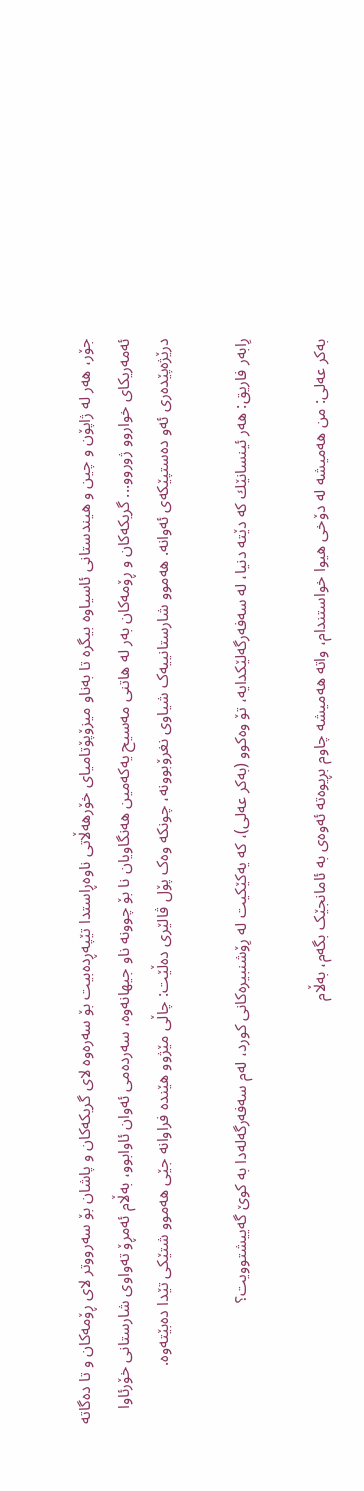جۆر، هه‌ر له‌ ژاپۆن و چین و هیندستانی ئاسیاوه‌ بیگره‌ تا به‌ناو میزۆپۆتامیای خۆرهه‌ڵاتی ناوه‌ڕاستدا تێپه‌ڕده‌بیت بۆ سه‌ره‌وه‌ لای گریکه‌کان و پاشان بۆ سه‌رووتر لای ڕۆمه‌کان و تا ده‌گاته‌ ئه‌مه‌ریکای خواروو ژوروو... گریکه‌کان و ڕۆمه‌کان به‌ر له‌ هاتنی مه‌سیح یه‌که‌مین هه‌نگاویان نا بۆ چوونه‌ ناو جیهانه‌وه‌، سه‌رده‌می ئه‌وان ئاوابوو، به‌ڵام ئه‌مڕۆ ته‌واوی شارستانی خۆرئاوا درێژه‌پێده‌ری ئه‌و ده‌ستپێکه‌ی ئه‌وانه‌. هه‌موو شارستانییه‌ک شیاوی نغرۆبوونه‌، چونکه‌ وه‌ک پۆل ڤالێری ده‌ڵێت: چاڵی مێژوو هێنده‌ فراوانه‌ جێی هه‌موو شتێکی تێدا ده‌بێته‌وه‌.

رِابه‌ر فاریق: هه‌ر ئینسانێك كه‌ دێته‌ دنیا، له‌ سه‌فه‌رگه‌لێكدایه‌، تۆ وه‌كوو (به‌كر عه‌لی)، كه‌ یه‌كێكیت له‌ رِۆشنبیره‌كانی كورد، له‌م سه‌فه‌رگه‌له‌دا به‌ كوێ گه‌ییشتوویت؟

به‌كر عه‌لی: من هه‌میشه‌ له‌ دۆخی هیوا خواستندام، واته‌ هه‌میشه‌ چاوم بڕیوه‌ته‌ ئه‌وه‌ی به‌ ئامانجێک بگه‌م، به‌ڵام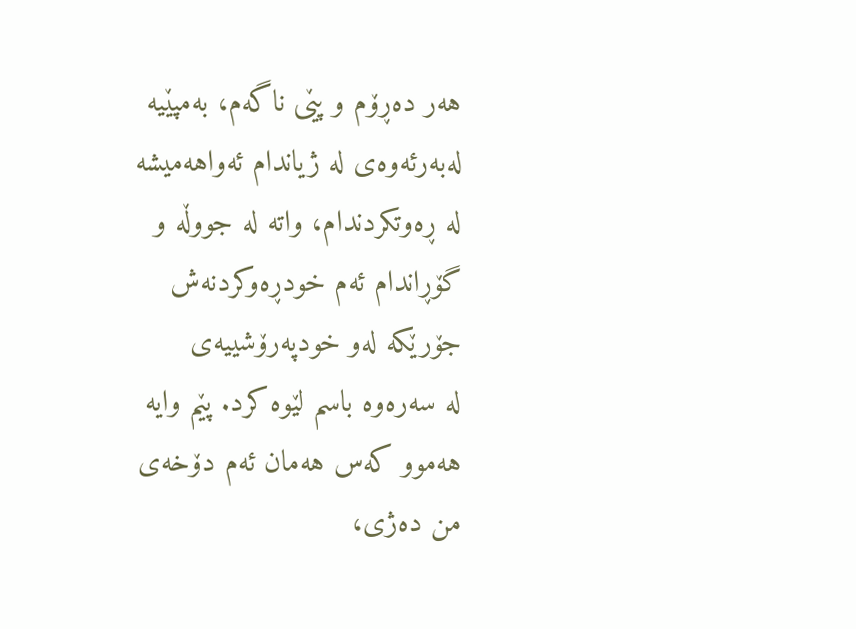هه‌ر ده‌ڕۆم و پێی ناگه‌م، به‌مپێیه‌ له‌به‌رئه‌وه‌ی له ‌ژیاندام ئه‌واهه‌میشه‌ له‌ ڕه‌وتکردندام، واته‌ له‌ جووڵه‌ و گۆڕاندام ئه‌م خودڕه‌وکردنه‌ش جۆرێکه‌ له‌و خودپه‌رۆشییه‌ی له ‌سه‌ره‌وه‌ باسم لێوه ‌کرد. پێم وایه‌ هه‌موو که‌س هه‌مان ئه‌م دۆخه‌ی من ده‌ژی،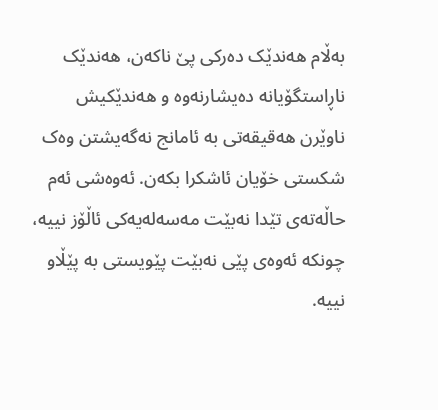به‌ڵام هه‌ندێک ده‌رکی پێ ناکه‌ن، هه‌ندێک ناڕاستگۆیانه‌ ده‌یشارنه‌وه‌ و هه‌ندێکیش ناوێرن هه‌قیقه‌تی به‌ ئامانج نه‌گه‌یشتن وه‌ک شکستی خۆیان ئاشکرا بکه‌ن. ئه‌وه‌شی ئه‌م حاڵه‌ته‌ی تێدا نه‌بێت مه‌سه‌له‌یه‌کی ئاڵۆز نییه،‌ چونکه‌ ئه‌وه‌ی پێی نه‌بێت پێویستی به‌ پێڵاو نییه‌.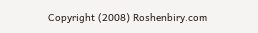Copyright (2008) Roshenbiry.com